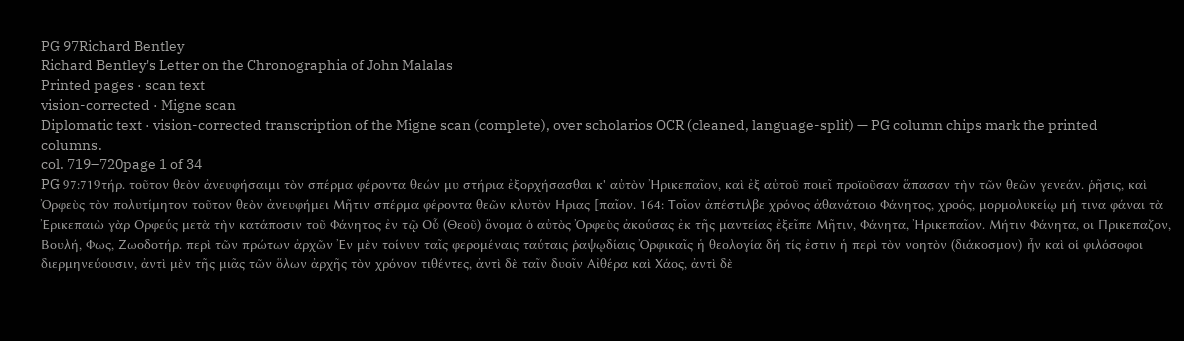PG 97Richard Bentley
Richard Bentley's Letter on the Chronographia of John Malalas
Printed pages · scan text
vision-corrected · Migne scan
Diplomatic text · vision-corrected transcription of the Migne scan (complete), over scholarios OCR (cleaned, language-split) — PG column chips mark the printed columns.
col. 719–720page 1 of 34
PG 97:719τήρ. τοῦτον θεὸν ἀνευφήσαιμι τὸν σπέρμα φέροντα θεών μυ στήρια ἐξορχήσασθαι κ' αὐτὸν Ἠρικεπαῖον, καὶ ἐξ αὐτοῦ ποιεῖ προϊοῦσαν ἅπασαν τὴν τῶν θεῶν γενεάν. ῥῆσις, καὶ Ὀρφεὺς τὸν πολυτίμητον τοῦτον θεὸν ἀνευφήμει Μῆτιν σπέρμα φέροντα θεῶν κλυτὸν Ηριας [παῖον. 164: Τοῖον ἀπέστιλβε χρόνος ἀθανάτοιο Φάνητος, χροός, μορμολυκείῳ μή τινα φάναι τὰ Ἐρικεπαιὼ γὰρ Ορφεύς μετὰ τὴν κατάποσιν τοῦ Φάνητος ἐν τῷ Οὗ (Θεοῦ) ὄνομα ὁ αὐτὸς Ὀρφεὺς ἀκούσας ἐκ τῆς μαντείας ἐξεῖπε Μῆτιν, Φάνητα, Ἠρικεπαῖον. Μήτιν Φάνητα, οι Πρικεπαζον, Βουλή, Φως, Ζωοδοτήρ. περὶ τῶν πρώτων ἀρχῶν Ἐν μὲν τοίνυν ταῖς φερομέναις ταύταις ῥαψῳδίαις Ὀρφικαῖς ἡ θεολογία δή τίς ἐστιν ἡ περὶ τὸν νοητὸν (διάκοσμον) ἦν καὶ οἱ φιλόσοφοι διερμηνεύουσιν, ἀντὶ μὲν τῆς μιᾶς τῶν ὅλων ἀρχῆς τὸν χρόνον τιθέντες, ἀντὶ δὲ ταῖν δυοῖν Αἰθέρα καὶ Χάος, ἀντὶ δὲ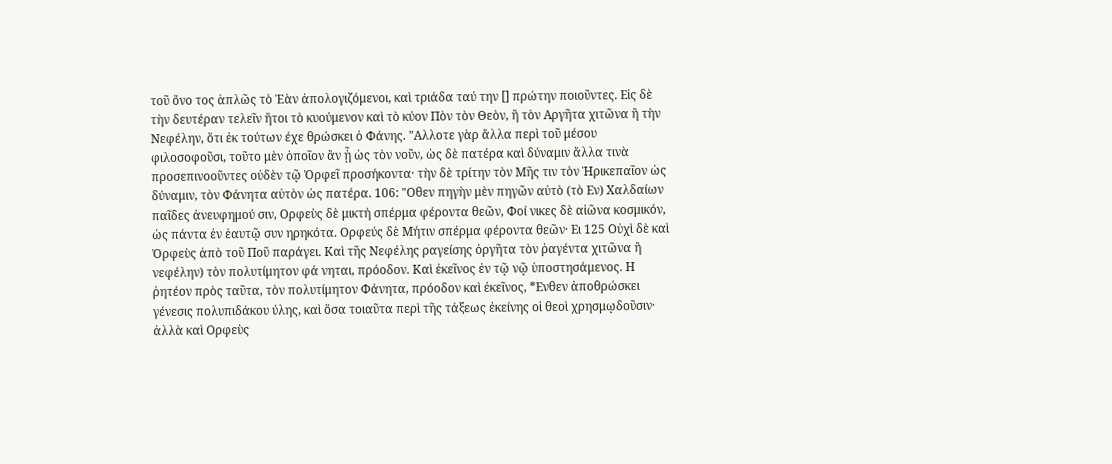τοῦ ὄνο τος ἁπλῶς τὸ Ἐὰν ἀπολογιζόμενοι, καὶ τριάδα ταύ την [] πρώτην ποιοῦντες. Εἰς δὲ τὴν δευτέραν τελεῖν ἤτοι τὸ κυούμενον καὶ τὸ κύον Πὸν τὸν Θεὸν, ἢ τὸν Αργῆτα χιτῶνα ἢ τὴν Νεφέλην, ὅτι ἐκ τούτων έχε θρώσκει ὁ Φάνης. "Αλλοτε γὰρ ἄλλα περὶ τοῦ μέσου φιλοσοφοῦσι, τοῦτο μὲν ὁποῖον ἂν ᾖ ὡς τὸν νοῦν, ὡς δὲ πατέρα καὶ δύναμιν ἄλλα τινὰ προσεπινοοῦντες οὐδὲν τῷ Ὀρφεῖ προσήκοντα· τὴν δὲ τρίτην τὸν Μῆς τιν τὸν Ἡρικεπαῖον ὡς δύναμιν, τὸν Φάνητα αὐτὸν ὡς πατέρα. 106: "Οθεν πηγὴν μὲν πηγῶν αὐτὸ (τὸ Εν) Χαλδαίων παῖδες ἀνευφημού σιν, Ορφεὺς δὲ μικτή σπέρμα φέροντα θεῶν, Φοί νικες δὲ αἰῶνα κοσμικόν, ὡς πάντα ἐν ἑαυτῷ συν ηρηκότα. Ορφεύς δὲ Μήτιν σπέρμα φέροντα θεῶν· Ει 125 Οὐχὶ δὲ καὶ Ὀρφεὺς ἀπὸ τοῦ Ποῦ παράγει. Καὶ τῆς Νεφέλης ραγείσης ὀργῆτα τὸν ῥαγέντα χιτῶνα ἢ νεφέλην) τὸν πολυτίμητον φά νηται, πρόοδον. Καὶ ἐκεῖνος ἐν τῷ νῷ ὑποστησάμενος. Η ῥητέον πρὸς ταῦτα, τὸν πολυτίμητον Φάνητα, πρόοδον καὶ ἐκεῖνος, *Ενθεν ἀποθρώσκει γένεσις πολυπιδάκου ύλης, καὶ ὅσα τοιαῦτα περὶ τῆς τάξεως ἐκείνης οἱ θεοὶ χρησμῳδοῦσιν· ἀλλὰ καὶ Ορφεὺς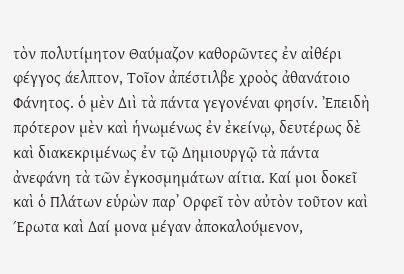τὸν πολυτίμητον Θαύμαζον καθορῶντες ἐν αἰθέρι φέγγος άελπτον, Τοῖον ἀπέστιλβε χροὸς ἀθανάτοιο Φάνητος. ὁ μὲν Διὶ τὰ πάντα γεγονέναι φησίν. Ἐπειδὴ πρότερον μὲν καὶ ἡνωμένως ἐν ἐκείνῳ, δευτέρως δὲ καὶ διακεκριμένως ἐν τῷ Δημιουργῷ τὰ πάντα ἀνεφάνη τὰ τῶν ἐγκοσμημάτων αίτια. Καί μοι δοκεῖ καὶ ὁ Πλάτων εὑρὼν παρ᾽ Ορφεῖ τὸν αὐτὸν τοῦτον καὶ Έρωτα καὶ Δαί μονα μέγαν ἀποκαλούμενον,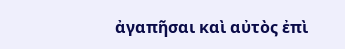ἀγαπῆσαι καὶ αὐτὸς ἐπὶ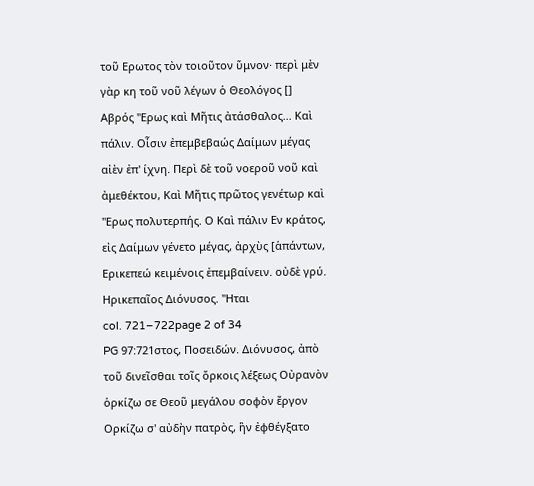τοῦ Ερωτος τὸν τοιοῦτον ὕμνον· περὶ μὲν γὰρ κη τοῦ νοῦ λέγων ὁ Θεολόγος [] Αβρός "Ερως καὶ Μῆτις ἀτάσθαλος... Καὶ πάλιν. Οἶσιν ἐπεμβεβαώς Δαίμων μέγας αἰὲν ἐπ' ίχνη. Περὶ δὲ τοῦ νοεροῦ νοῦ καὶ ἀμεθέκτου, Καὶ Μῆτις πρῶτος γενέτωρ καὶ "Ερως πολυτερπής. Ο Καὶ πάλιν Εν κράτος, εἰς Δαίμων γένετο μέγας, ἀρχὺς [ἁπάντων, Ερικεπεώ κειμένοις ἐπεμβαίνειν. οὐδὲ γρύ. Ηρικεπαῖος Διόνυσος. "Ηται
col. 721–722page 2 of 34
PG 97:721στος, Ποσειδών. Διόνυσος, ἀπὸ τοῦ δινεῖσθαι τοῖς ὅρκοις λέξεως Οὐρανὸν ὁρκίζω σε Θεοῦ μεγάλου σοφὸν ἔργον Ορκίζω σ' αὐδὴν πατρὸς, ἣν ἐφθέγξατο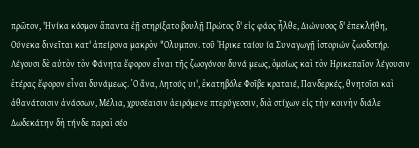πρῶτον, 'Ηνίκα κόσμον ἅπαντα ἐῇ στηρίξατο βουλῇ Πρώτος δ' εἰς φάος ἦλθε, Διώνυσος δ' ἐπεκλήθη, Ούνεκα δινεῖται κατ' ἀπείρονα μακρὸν "Ολυμπον. τοῦ Ἠρικε ταίου ία Συναγωγῇ ἱστοριών ζωοδοτήρ. Λέγουσι δὲ αὐτὸν τὸν Φάνητα ἔφορον εἶναι τῆς ζωογόνου δυνά μεως, ὁμοίως καὶ τὸν Ηρικεπαῖον λέγουσιν ἑτέρας ἔφορον εἶναι δυνάμεως. ῾Ο ἄνα, Λητούς υι', ἑκατηβόλε Φοῖβε κραταιέ, Πανδερκές, θνητοῖσι καὶ ἀθανάτοισιν ἀνάσσων, Μέλια, χρυσέαισιν ἀειρόμενε πτερύγεσσιν, διὰ στίχων εἰς τὴν κοινὴν διάλε Δωδεκάτην δὴ τήνδε παραὶ σέο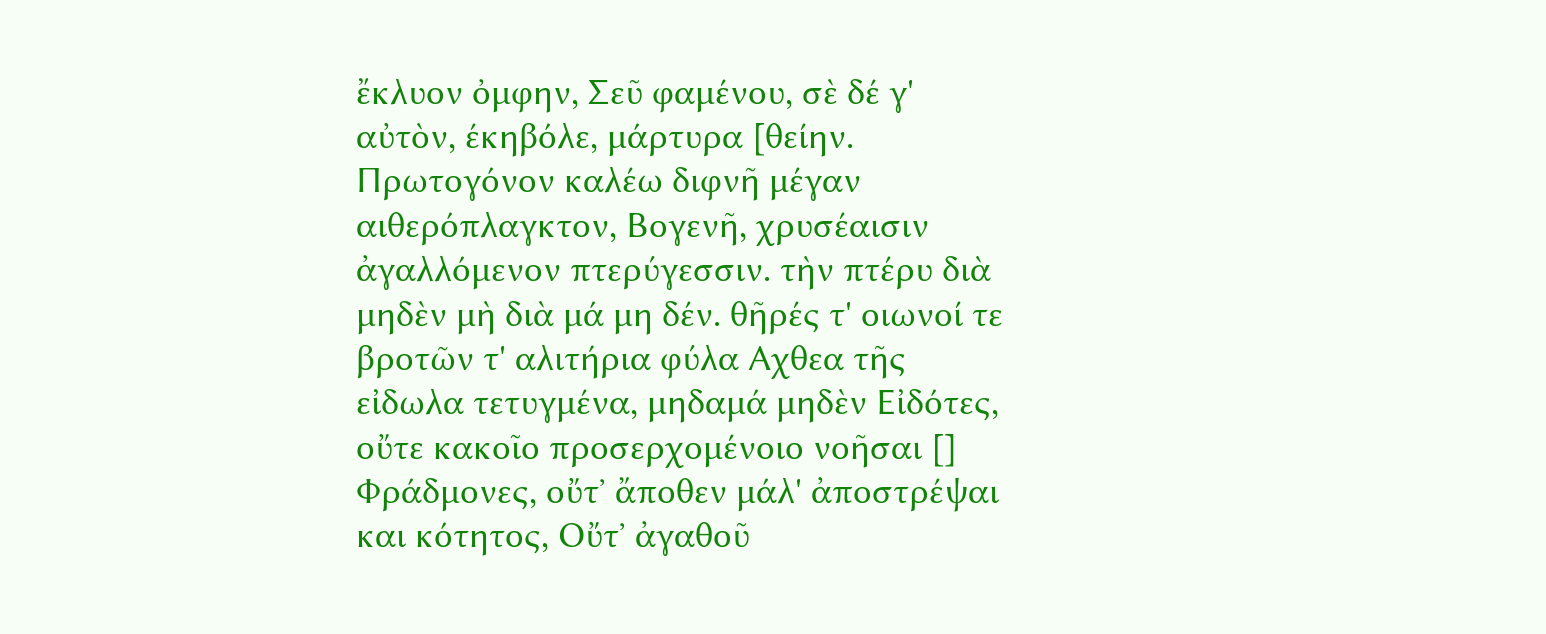ἔκλυον ὀμφην, Σεῦ φαμένου, σὲ δέ γ' αὐτὸν, έκηβόλε, μάρτυρα [θείην. Πρωτογόνον καλέω διφνῆ μέγαν αιθερόπλαγκτον, Βογενῆ, χρυσέαισιν ἀγαλλόμενον πτερύγεσσιν. τὴν πτέρυ διὰ μηδὲν μὴ διὰ μά μη δέν. θῆρές τ' οιωνοί τε βροτῶν τ' αλιτήρια φύλα Αχθεα τῆς εἰδωλα τετυγμένα, μηδαμά μηδὲν Εἰδότες, οὔτε κακοῖο προσερχομένοιο νοῆσαι [] Φράδμονες, οὔτ᾽ ἄποθεν μάλ' ἀποστρέψαι και κότητος, Οὔτ᾽ ἀγαθοῦ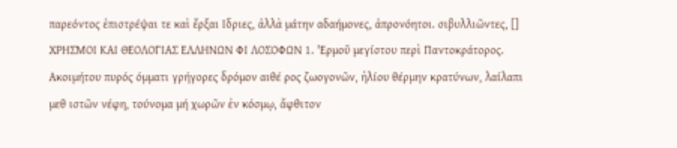παρεόντος ἐπιστρέψαι τε καὶ ἔρξαι Ιδριες, ἀλλὰ μάτην αδαήμονες, ἀπρονόητοι. σιβυλλιῶντες, [] ΧΡΗΣΜΟΙ ΚΑΙ ΘΕΟΛΟΓΙΑΣ ΕΛΛΗΝΩΝ ΦΙ ΛΟΣΟΦΩΝ 1. 'Ερμοῦ μεγίστου περὶ Παντοκράτορος. Ακοιμήτου πυρός όμματι γρήγορες δρόμον αιθέ ρος ζωογονῶν, ἡλίου θέρμην κρατύνων, λαίλαπι μεθ ιστῶν νέφη, τούνομα μή χωρῶν ἐν κόσμῳ, ἄφθιτον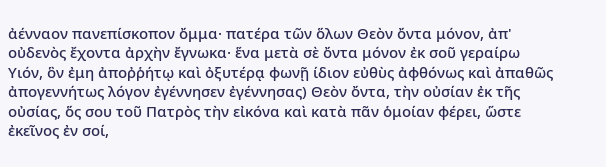ἀένναον πανεπίσκοπον ὄμμα· πατέρα τῶν ὅλων Θεὸν ὄντα μόνον, ἀπ' οὐδενὸς ἔχοντα ἀρχὴν ἔγνωκα· ἕνα μετὰ σὲ ὄντα μόνον ἐκ σοῦ γεραίρω Υιόν, ὃν ἐμη ἀποῤῥήτῳ καὶ ὀξυτέρᾳ φωνῇ ίδιον εὐθὺς ἀφθόνως καὶ ἀπαθῶς ἀπογεννήτως λόγον ἐγέννησεν ἐγέννησας) Θεὸν ὄντα, τὴν οὐσίαν ἐκ τῆς οὐσίας, ὅς σου τοῦ Πατρὸς τὴν εἰκόνα καὶ κατὰ πᾶν ὁμοίαν φέρει, ὥστε ἐκεῖνος ἐν σοί,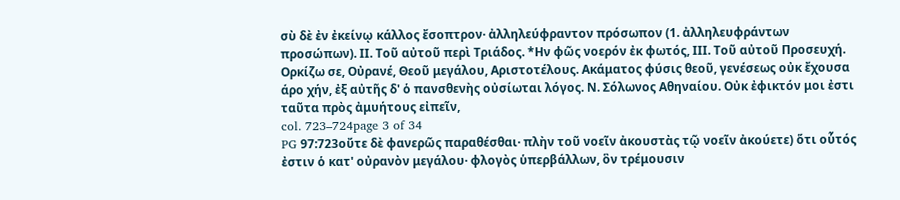σὺ δὲ ἐν ἐκείνῳ κάλλος ἔσοπτρον· ἀλληλεύφραντον πρόσωπον (1. ἀλληλευφράντων προσώπων). ΙΙ. Τοῦ αὐτοῦ περὶ Τριάδος. *Ην φῶς νοερόν ἐκ φωτός, ΙΙΙ. Τοῦ αὐτοῦ Προσευχή. Ορκίζω σε, Οὐρανέ, Θεοῦ μεγάλου, Αριστοτέλους. Ακάματος φύσις θεοῦ, γενέσεως οὐκ ἔχουσα άρο χήν, ἐξ αὐτῆς δ' ὁ πανσθενὴς οὐσίωται λόγος. Ν. Σόλωνος Αθηναίου. Οὐκ ἐφικτόν μοι ἐστι ταῦτα πρὸς ἀμυήτους εἰπεῖν,
col. 723–724page 3 of 34
PG 97:723οὔτε δὲ φανερῶς παραθέσθαι· πλὴν τοῦ νοεῖν ἀκουστὰς τῷ νοεῖν ἀκούετε) ὅτι οὗτός ἐστιν ὁ κατ' οὐρανὸν μεγάλου· φλογὸς ὑπερβάλλων, ὃν τρέμουσιν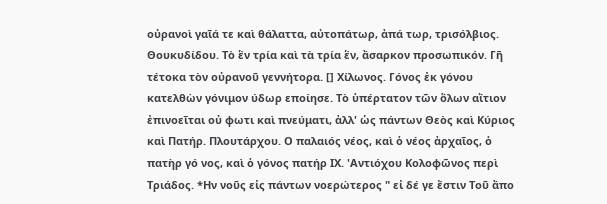οὐρανοὶ γαῖά τε καὶ θάλαττα, αὐτοπάτωρ, ἀπά τωρ, τρισόλβιος. Θουκυδίδου. Τὸ ἓν τρία καὶ τὰ τρία ἓν, ἄσαρκον προσωπικόν. Γῆ τέτοκα τὸν οὐρανοῦ γεννήτορα. [] Χίλωνος. Γόνος ἐκ γόνου κατελθὼν γόνιμον ύδωρ εποίησε. Τὸ ὑπέρτατον τῶν ὅλων αἴτιον ἐπινοεῖται οὐ φωτι καὶ πνεύματι, ἀλλ' ὡς πάντων Θεὸς καὶ Κύριος καὶ Πατήρ. Πλουτάρχου. Ο παλαιός νέος, καὶ ὁ νέος ἀρχαῖος, ὁ πατὴρ γό νος, καὶ ὁ γόνος πατήρ ΙΧ. 'Αντιόχου Κολοφῶνος περὶ Τριάδος. *Ην νοῦς εἰς πάντων νοερώτερος " εἰ δέ γε ἔστιν Τοῦ ἄπο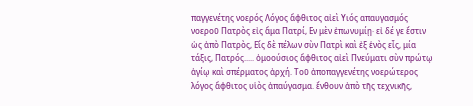παγγενέτης νοερός Λόγος ἄφθιτος αἰεὶ Υιός απαυγασμός νοεροῦ Πατρὸς εἰς ἅμα Πατρί, Εν μὲν ἐπωνυμίῃ· εἰ δέ γε ἔστιν ὡς ἀπὸ Πατρὸς, Εἴς δὲ πέλων σὺν Πατρὶ καὶ ἐξ ἑνὸς εἶς, μία τάξις, Πατρός..... ὁμοούσιος ἄφθιτος αἰεὶ Πνεύματι σὺν πρώτῳ ἁγίῳ καὶ σπέρματος ἀρχή. Τοῦ ἀποπαγγενέτης νοερώτερος λόγος ἄφθιτος υἱὸς ἀπαύγασμα. ἔνθουν ἀπὸ τῆς τεχνικῆς,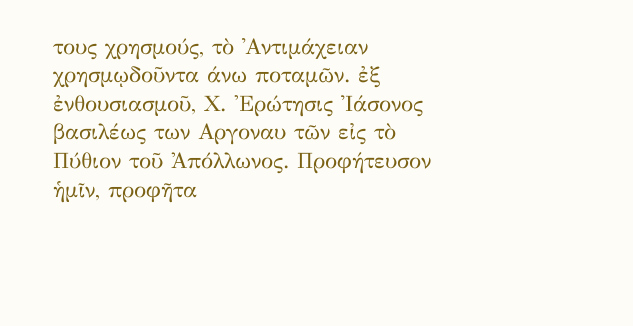τους χρησμούς, τὸ ᾿Αντιμάχειαν χρησμῳδοῦντα άνω ποταμῶν. ἐξ ἐνθουσιασμοῦ, Χ. 'Ερώτησις Ἰάσονος βασιλέως των Αργοναυ τῶν εἰς τὸ Πύθιον τοῦ Ἀπόλλωνος. Προφήτευσον ἡμῖν, προφῆτα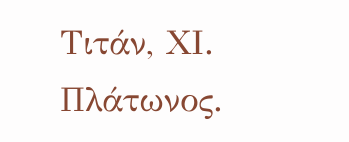Τιτάν, ΧΙ. Πλάτωνος.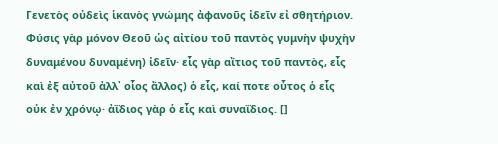Γενετὸς οὐδεὶς ἱκανὸς γνώμης ἀφανοῦς ἰδεῖν εἰ σθητήριον. Φύσις γὰρ μόνον Θεοῦ ὡς αἰτίου τοῦ παντὸς γυμνὴν ψυχὴν δυναμένου δυναμένη) ἰδεῖν· εἷς γὰρ αἴτιος τοῦ παντὸς, εἷς καὶ ἐξ αὐτοῦ ἀλλ᾽ οἷος ἄλλος) ὁ εἷς, καί ποτε οὗτος ὁ εἷς οὐκ ἐν χρόνῳ· ἀΐδιος γὰρ ὁ εἷς καὶ συναΐδιος. []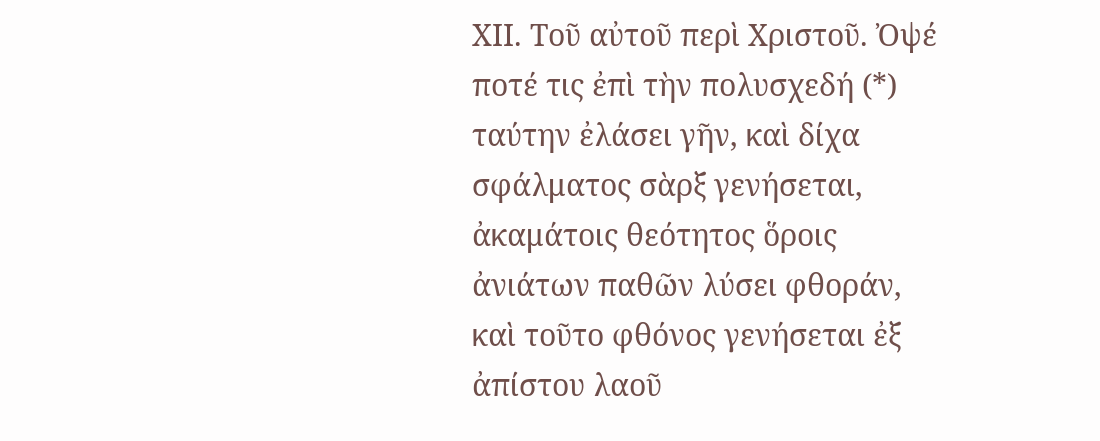ΧΙΙ. Τοῦ αὐτοῦ περὶ Χριστοῦ. Ὀψέ ποτέ τις ἐπὶ τὴν πολυσχεδή (*) ταύτην ἐλάσει γῆν, καὶ δίχα σφάλματος σὰρξ γενήσεται, ἀκαμάτοις θεότητος ὅροις ἀνιάτων παθῶν λύσει φθοράν, καὶ τοῦτο φθόνος γενήσεται ἐξ ἀπίστου λαοῦ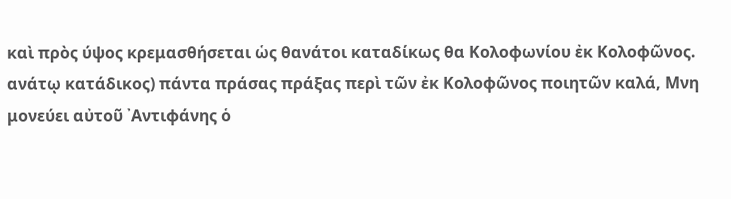καὶ πρὸς ύψος κρεμασθήσεται ὡς θανάτοι καταδίκως θα Κολοφωνίου ἐκ Κολοφῶνος. ανάτῳ κατάδικος) πάντα πράσας πράξας περὶ τῶν ἐκ Κολοφῶνος ποιητῶν καλά, Μνη μονεύει αὐτοῦ ᾿Αντιφάνης ὁ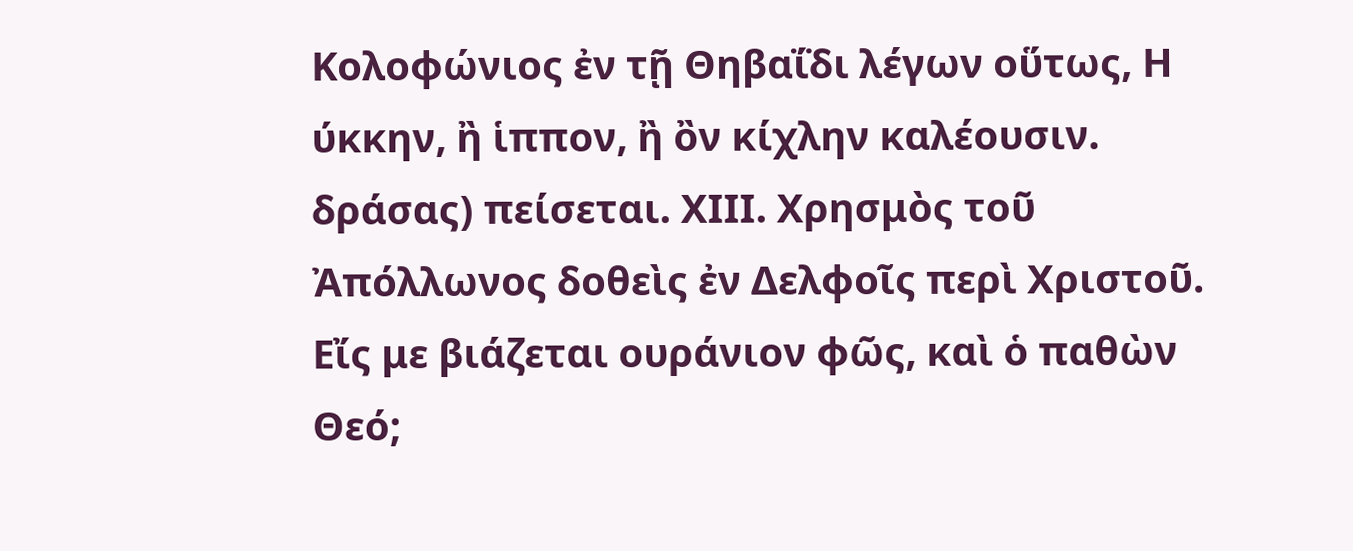Κολοφώνιος ἐν τῇ Θηβαΐδι λέγων οὕτως, Η ύκκην, ἢ ἱππον, ἢ ὂν κίχλην καλέουσιν. δράσας) πείσεται. ΧΙΙΙ. Χρησμὸς τοῦ Ἀπόλλωνος δοθεὶς ἐν Δελφοῖς περὶ Χριστοῦ. Εἴς με βιάζεται ουράνιον φῶς, καὶ ὁ παθὼν Θεό;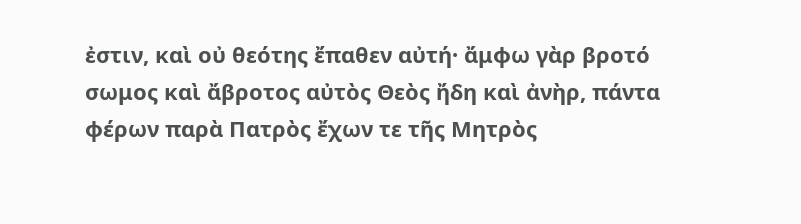ἐστιν, καὶ οὐ θεότης ἔπαθεν αὐτή· ἄμφω γὰρ βροτό σωμος καὶ ἄβροτος αὐτὸς Θεὸς ἤδη καὶ ἀνὴρ, πάντα φέρων παρὰ Πατρὸς ἔχων τε τῆς Μητρὸς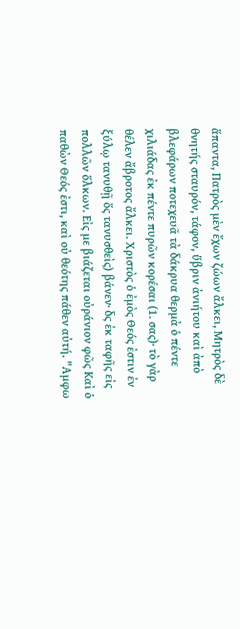ἅπαντα, Πατρὸς μὲν ἔχων ζώων ἄλκει, Μητρὸς δὲ θνητής σταυρόν, τάφον, ὕβριν ἀνιήτου καὶ ἀπὸ βλεφάρων ποτεχευᾶ τὰ δάκρυα θερμὰ ὁ πέντε χιλιάδας ἐκ πέντε πυρῶν κορέσαι (1. σας)· τὸ γὰρ θέλεν ἄβροτος ἄλκει. Χριστὸς ὁ ἐμὸς Θεός ἐστιν ἐν ξύλῳ τανυθῇ ὅς τανυσθεὶς) βάνεν· δς ἐκ ταφῆς εἰς πολλῶν ὅλκων. Εἰς με βιάζεται οὐράνιον φῶς Καὶ ὁ παθὼν Θεός ἐστι, καὶ οὐ θεότης πάθεν αὐτή. "Αμφω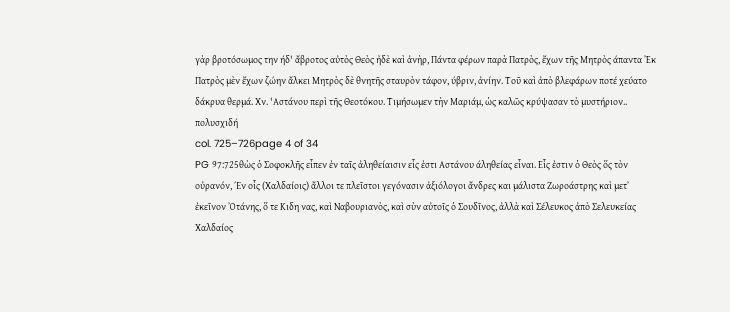γὰρ βροτόσωμος την ήδ' ἄβροτος αὐτὸς Θεὸς ἠδὲ καὶ ἀνὴρ, Πάντα φέρων παρὰ Πατρὸς, ἔχων τῆς Μητρὸς άπαντα Ἐκ Πατρὸς μὲν ἔχων ζώην ἄλκει Μητρὸς δὲ θνητῆς σταυρὸν τάφον, ύβριν, ἀνίην. Τοῦ καὶ ἀπὸ βλεφάρων ποτέ χεύατο δάκρυα θερμά. Χν. 'Αστάνου περὶ τῆς Θεοτόκου. Τιμήσωμεν τὴν Μαριάμ, ὡς καλῶς κρύψασαν τὸ μυστήριον.. πολυσχιδή
col. 725–726page 4 of 34
PG 97:725θὼς ὁ Σοφοκλῆς εἶπεν ἐν ταῖς ἀληθείαισιν εἷς ἐστι Αστάνου άληθείας εἶναι. Εἷς ἐστιν ὁ Θεὸς ὅς τὸν οὐρανόν, Έν οἷς (Χαλδαίοις) ἄλλοι τε πλεῖστοι γεγόνασιν ἀξιόλογοι ἄνδρες και μάλιστα Ζωροάστρης καὶ μετ᾿ ἐκεῖνον Ὀτάνης, ὅ τε Κιδη νας, καὶ Ναβουριανὸς, καὶ σὺν αὐτοῖς ὁ Σουδῖνος, ἀλλὰ καὶ Σέλευκος ἀπὸ Σελευκείας Χαλδαίος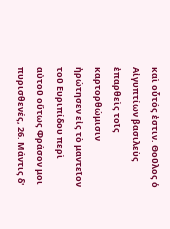καὶ οὗτός ἐστιν. Θοῦλος ὁ Αἰγυπτίων βασιλεὺς ἐπαρθεὶς τοῖς καρτορθώμισιν ἠρώτησεν εἰς τὸ μαντεῖον τοῦ Ευριπίδου περὶ αὐτοῦ οὕτως Φράσον μοι πυρισθενές, 26. Μάντις δ'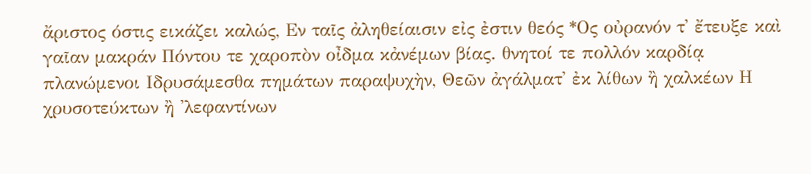ἄριστος όστις εικάζει καλώς, Εν ταῖς ἀληθείαισιν εἰς ἐστιν θεός *Ος οὐρανόν τ' ἔτευξε καὶ γαῖαν μακράν Πόντου τε χαροπὸν οἶδμα κἀνέμων βίας. θνητοί τε πολλόν καρδίᾳ πλανώμενοι Ιδρυσάμεσθα πημάτων παραψυχὴν, Θεῶν ἀγάλματ' ἐκ λίθων ἢ χαλκέων Η χρυσοτεύκτων ἢ 'λεφαντίνων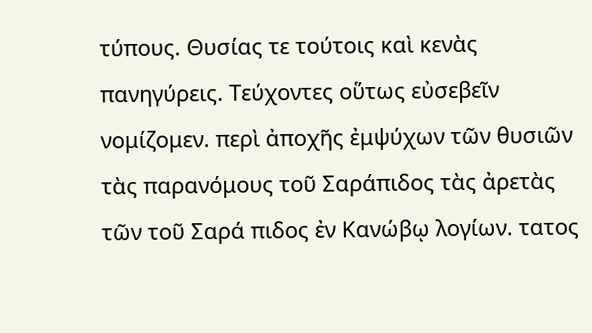τύπους. Θυσίας τε τούτοις καὶ κενὰς πανηγύρεις. Τεύχοντες οὕτως εὐσεβεῖν νομίζομεν. περὶ ἀποχῆς ἐμψύχων τῶν θυσιῶν τὰς παρανόμους τοῦ Σαράπιδος τὰς ἀρετὰς τῶν τοῦ Σαρά πιδος ἐν Κανώβῳ λογίων. τατος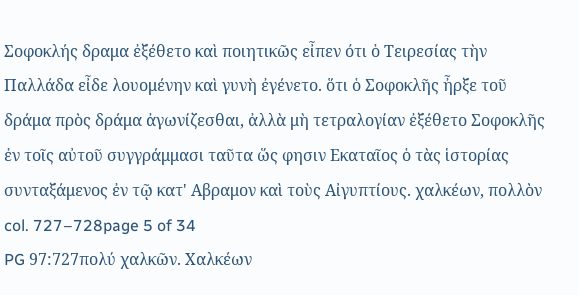Σοφοκλής δραμα ἐξέθετο καὶ ποιητικῶς εἶπεν ότι ὁ Τειρεσίας τὴν Παλλάδα εἶδε λουομένην καὶ γυνὴ ἐγένετο. ὅτι ὁ Σοφοκλῆς ἦρξε τοῦ δράμα πρὸς δράμα ἀγωνίζεσθαι, ἀλλὰ μὴ τετραλογίαν ἐξέθετο Σοφοκλῆς ἐν τοῖς αὐτοῦ συγγράμμασι ταῦτα ὥς φησιν Εκαταῖος ὁ τὰς ἱστορίας συνταξάμενος ἐν τῷ κατ' Αβραμον καὶ τοὺς Αἰγυπτίους. χαλκέων, πολλὸν
col. 727–728page 5 of 34
PG 97:727πολύ χαλκῶν. Χαλκέων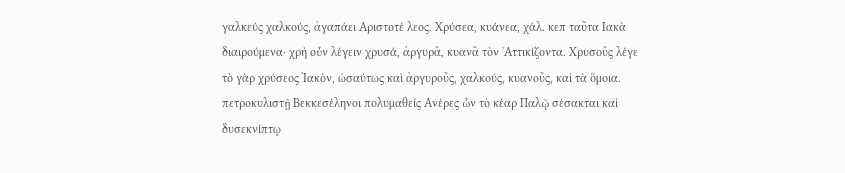γαλκεύς χαλκούς, ἀγαπάει Αριστοτέ λεος. Χρύσεα, κυάνεα, χάλ. κεπ ταῦτα Ιακὰ διαιρούμενα· χρὴ οὖν λέγειν χρυσά, ἀργυρᾶ, κυανᾶ τὸν ᾿Αττικίζοντα. Χρυσοῦς λέγε τὸ γὰρ χρύσεος Ἰακὸν, ὡσαύτως καὶ ἀργυροῦς, χαλκούς, κυανοῦς, καὶ τὰ ὅμοια. πετροκυλιστῇ Βεκκεσέληνοι πολυμαθείς Ανέρες ὧν τὸ κέαρ Παλῷ σέσακται καὶ δυσεκνίπτῳ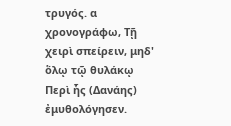τρυγός. α χρονογράφω, Τῇ χειρὶ σπείρειν, μηδ' ὅλῳ τῷ θυλάκῳ Περὶ ἧς (Δανάης) ἐμυθολόγησεν.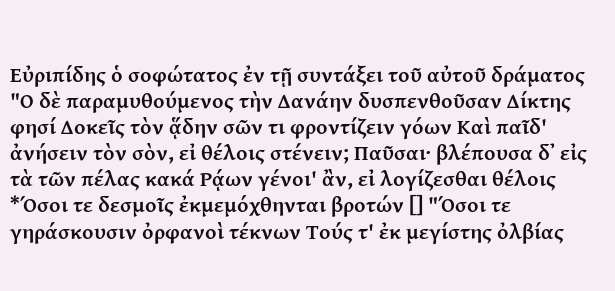Εὐριπίδης ὁ σοφώτατος ἐν τῇ συντάξει τοῦ αὐτοῦ δράματος "Ο δὲ παραμυθούμενος τὴν Δανάην δυσπενθοῦσαν Δίκτης φησί Δοκεῖς τὸν ᾅδην σῶν τι φροντίζειν γόων Καὶ παῖδ' ἀνήσειν τὸν σὸν, εἰ θέλοις στένειν; Παῦσαι· βλέπουσα δ᾽ εἰς τὰ τῶν πέλας κακά Ρᾴων γένοι' ἂν, εἰ λογίζεσθαι θέλοις *Όσοι τε δεσμοῖς ἐκμεμόχθηνται βροτών [] "Όσοι τε γηράσκουσιν ὀρφανοὶ τέκνων Τούς τ' ἐκ μεγίστης ὀλβίας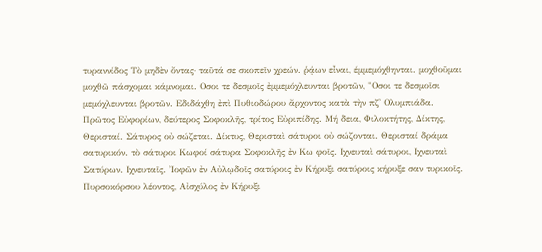τυραννίδος Τὸ μηδὲν ὄντας· ταῦτά σε σκοπεῖν χρεών. ῥᾴων εἶναι, έμμεμόχθηνται. μοχθοῦμαι μοχθῶ πάσχομαι κάμνομαι. Οσοι τε δεσμοῖς ἐμμεμόχλευνται βροτῶν, "Οσοι τε δεσμοῖσι μεμόχλευνται βροτῶν. Εδιδάχθη ἐπὶ Πυθιοδώρου ἄρχοντος κατὰ τὴν πζ' Ολυμπιάδα. Πρῶτος Εὐφορίων, δεύτερος Σοφοκλῆς, τρίτος Εὐριπίδης. Μή δεια, Φιλοκτήτης, Δίκτης, Θερισταί. Σάτυρος οὐ σώζεται. Δίκτυς, Θερισταὶ σάτυροι οὐ σώζονται. Θερισταί δράμα σατυρικόν. τὸ σάτυροι Κωφοί σάτυρα Σοφοκλῆς ἐν Κω φοῖς. Ιχνευταὶ σάτυροι, Ιχνευταὶ Σατύρων. Ιχνευταῖς. Ἰοφῶν ἐν Αὐλῳδοῖς σατύροις ἐν Κήρυξι σατύροις κήρυξε σαν τυρικοῖς. Πυρσοκόρσου λέοντος, Αἰσχύλος ἐν Κήρυξι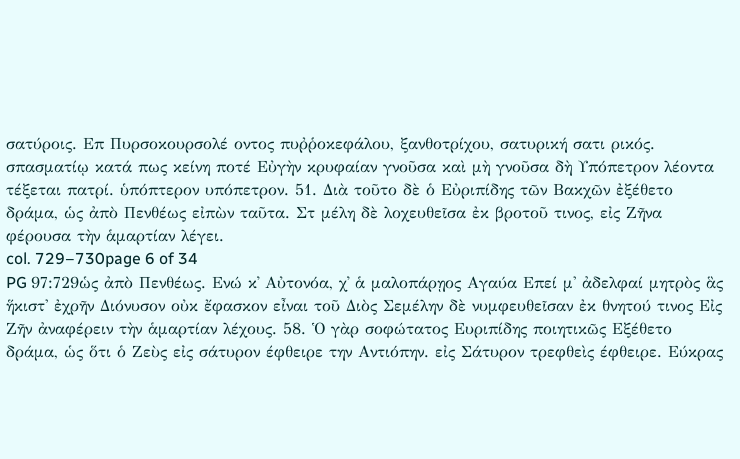σατύροις. Επ Πυρσοκουρσολέ οντος πυῤῥοκεφάλου, ξανθοτρίχου, σατυρική σατι ρικός. σπασματίῳ κατά πως κείνη ποτέ Εὐγὴν κρυφαίαν γνοῦσα καὶ μὴ γνοῦσα δὴ Υπόπετρον λέοντα τέξεται πατρί. ὑπόπτερον υπόπετρον. 51. Διὰ τοῦτο δὲ ὁ Εὐριπίδης τῶν Βακχῶν ἐξέθετο δράμα, ὡς ἀπὸ Πενθέως εἰπὼν ταῦτα. Στ μέλη δὲ λοχευθεῖσα ἐκ βροτοῦ τινος, εἰς Ζῆνα φέρουσα τὴν ἁμαρτίαν λέγει.
col. 729–730page 6 of 34
PG 97:729ὡς ἀπὸ Πενθέως. Ενώ κ᾽ Αὐτονόα, χ᾽ ἁ μαλοπάρῃος Αγαύα Επεί μ' ἀδελφαί μητρὸς ἃς ἥκιστ' ἐχρῆν Διόνυσον οὐκ ἔφασκον εἶναι τοῦ Διὸς Σεμέλην δὲ νυμφευθεῖσαν ἐκ θνητού τινος Εἰς Ζῆν ἀναφέρειν τὴν ἁμαρτίαν λέχους. 58. Ὁ γὰρ σοφώτατος Ευριπίδης ποιητικῶς Εξέθετο δράμα, ὡς ὅτι ὁ Ζεὺς εἰς σάτυρον έφθειρε την Αντιόπην. εἰς Σάτυρον τρεφθεὶς έφθειρε. Εύκρας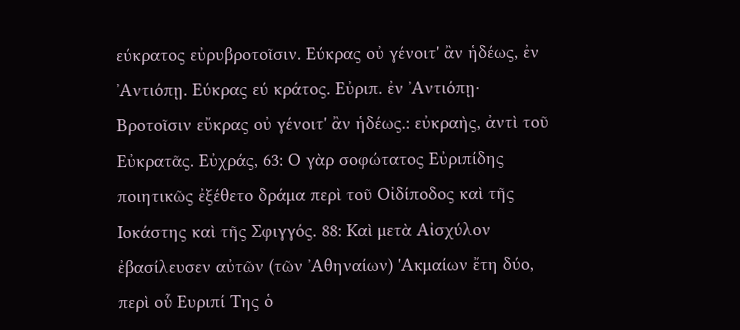εύκρατος εὐρυβροτοῖσιν. Εύκρας οὐ γένοιτ' ἂν ἡδέως, ἐν ᾿Αντιόπῃ. Εύκρας εύ κράτος. Εὐριπ. ἐν ᾿Αντιόπῃ· Βροτοῖσιν εὔκρας οὐ γένοιτ' ἂν ἡδέως.: εὐκραὴς, ἀντὶ τοῦ Εὐκρατᾶς. Εὐχράς, 63: Ο γὰρ σοφώτατος Εὐριπίδης ποιητικῶς ἐξέθετο δράμα περὶ τοῦ Οἰδίποδος καὶ τῆς Ιοκάστης καὶ τῆς Σφιγγός. 88: Καὶ μετὰ Αἰσχύλον ἐβασίλευσεν αὐτῶν (τῶν ᾿Αθηναίων) 'Ακμαίων ἔτη δύο, περὶ οὗ Ευριπί Της ὁ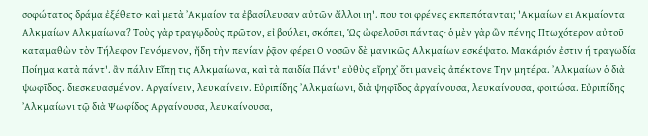σοφώτατος δράμα ἐξέθετο· καὶ μετὰ ᾿Ακμαίον τα ἐβασίλευσαν αὐτῶν ἄλλοι ιη'. που τοι φρένες εκπεπότανται; 'Ακμαίων ει Ακμαίοντα Αλκμαίων Αλκμαίωνα? Τοὺς γὰρ τραγῳδοὺς πρῶτον, εἰ βούλει, σκόπει, Ὡς ὠφελοῦσι πάντας· ὁ μὲν γὰρ ὢν πένης Πτωχότερον αὐτοῦ καταμαθὼν τὸν Τήλεφον Γενόμενον, ἤδη τὴν πενίαν ῥᾷον φέρει Ο νοσῶν δὲ μανικῶς Αλκμαίων εσκέψατο. Μακάριόν ἐστιν ή τραγωδία Ποίημα κατὰ πάντ'. ἂν πάλιν Εἴπῃ τις Αλκμαίωνα, καὶ τὰ παιδία Πάντ' εὐθὺς εἴρηχ᾽ ὅτι μανεὶς ἀπέκτονε Την μητέρα. ᾿Αλκμαίων ὁ διὰ ψωφῖδος. διεσκευασμένον. Αργαίνειν, λευκαίνειν. Εὐριπίδης ᾿Αλκμαίωνι, διὰ ψηφῖδος ἀργαίνουσα, λευκαίνουσα, φοιτώσα. Εὐριπίδης ᾿Αλκμαίωνι τῷ διὰ Ψωφίδος Αργαίνουσα, λευκαίνουσα,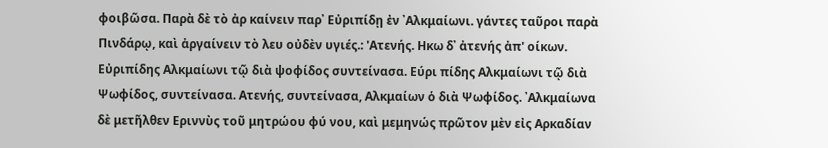φοιβῶσα. Παρὰ δὲ τὸ ἀρ καίνειν παρ᾽ Εὐριπίδῃ ἐν ᾿Αλκμαίωνι. γάντες ταῦροι παρὰ Πινδάρῳ, καὶ ἀργαίνειν τὸ λευ οὐδὲν υγιές.: 'Ατενής. Ηκω δ᾽ ἀτενής ἀπ' οίκων. Εὐριπίδης Αλκμαίωνι τῷ διὰ ψοφίδος συντείνασα. Εύρι πίδης Αλκμαίωνι τῷ διὰ Ψωφίδος, συντείνασα. Ατενής, συντείνασα, Αλκμαίων ὁ διὰ Ψωφίδος. ᾿Αλκμαίωνα δὲ μετῆλθεν Εριννὺς τοῦ μητρώου φύ νου, καὶ μεμηνώς πρῶτον μὲν εἰς Αρκαδίαν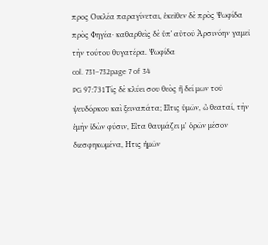προς Οικλέα παραγίνεται, ἐκεῖθεν δὲ πρὸς Ψωφίδα πρὸς Φηγέα· καθαρθεὶς δὲ ὑπ᾽ αὐτοῦ Ἀρσινόην γαμεῖ τὴν τούτου θυγατέρα. Ψωφίδα
col. 731–732page 7 of 34
PG 97:731Τίς δὲ κλύει σου θεὸς ἢ δεί μων τοῦ ψευδόρκου καὶ ξειναπάτα; Εἴτις ὑμῶν, ὦ θεαταί, τὴν ἐμὴν ἰδὼν φύσιν, Εἶτα θαυμάζει μ' ὁρῶν μέσον διεσφηκωμένα, Ητις ἡμῶν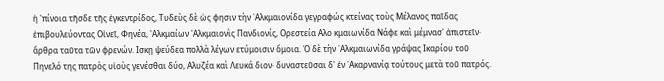ἡ 'πίνοια τῆσδε τῆς ἐγκεντρίδος, Τυδεὺς δὲ ὡς φησιν τὴν ᾿Αλκμαιονίδα γεγραφώς κτείνας τοὺς Μέλανος παῖδας ἐπιβουλεύοντας Οἰνεῖ, Φηνέα, 'Αλκμαίων 'Αλκμαιονὶς Πανδιονίς, Ορεστεία Αλο κμαιωνίδα Νάφε καὶ μέμνασ' ἀπιστεῖν· ἄρθρα ταῦτα τῶν φρενών. Ισκῃ ψεύδεα πολλὰ λέγων ετύμοισιν ὅμοια. Ὁ δὲ τὴν ᾿Αλκμαιωνίδα γράψας Ικαρίου τοῦ Πηνελό της πατρὸς υἱοὺς γενέσθαι δύο, Αλυζέα καὶ Λευκά διον· δυναστεῦσαι δ' ἐν ᾿Ακαρνανίᾳ τούτους μετὰ τοῦ πατρός.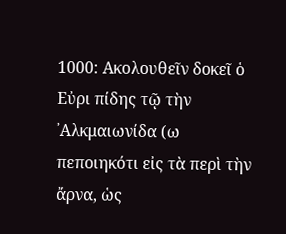1000: Ακολουθεῖν δοκεῖ ὁ Εὐρι πίδης τῷ τὴν ᾿Αλκμαιωνίδα (ω πεποιηκότι εἰς τὰ περὶ τὴν ἄρνα, ὡς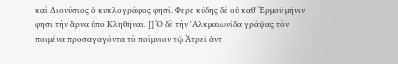καὶ Διονύσιος ὁ κυκλογράφος φησί. Φερε κύδης δὲ οὐ καθ' Ἑρμοῦ μῆνιν φησι τὴν ἄρνα ὑπο Κληθῆναι. [] Ὁ δὲ τὴν ᾿Αλκμαιωνίδα γράψας τὸν ποιμένα προσαγαγόντα τὸ ποίμνιον τῷ Ἀτρεῖ ἀντ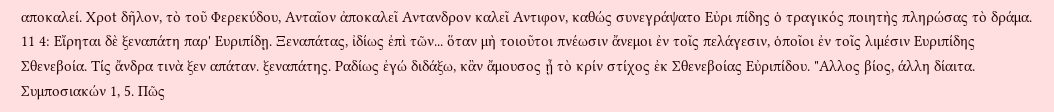αποκαλεί. Χροt δῆλον, τὸ τοῦ Φερεκύδου, Ανταῖον ἀποκαλεῖ Αντανδρον καλεῖ Αντιφον, καθώς συνεγράψατο Εὐρι πίδης ὁ τραγικός ποιητὴς πληρώσας τὸ δράμα. 11 4: Εἴρηται δὲ ξεναπάτη παρ' Ευριπίδῃ. Ξεναπάτας, ἰδίως ἐπὶ τῶν... ὅταν μὴ τοιοῦτοι πνέωσιν ἄνεμοι ἐν τοῖς πελάγεσιν, ὁποῖοι ἐν τοῖς λιμέσιν Ευριπίδης Σθενεβοία. Τίς ἄνδρα τινὰ ξεν απάταν. ξεναπάτης. Ραδίως ἐγώ διδάξω, κἂν ἄμουσος ᾖ τὸ κρίν στίχος ἐκ Σθενεβοίας Εὐριπίδου. "Αλλος βίος, άλλη δίαιτα. Συμποσιακών 1, 5. Πῶς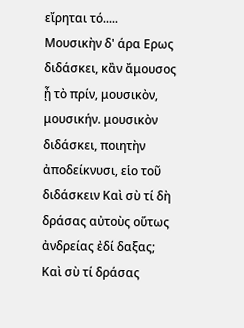εἴρηται τό..... Μουσικὴν δ' άρα Ερως διδάσκει, κἂν ἄμουσος ᾖ τὸ πρίν, μουσικὸν, μουσικήν. μουσικὸν διδάσκει, ποιητὴν ἀποδείκνυσι, εἱο τοῦ διδάσκειν Καὶ σὺ τί δὴ δράσας αὐτοὺς οὕτως ἀνδρείας ἐδί δαξας; Καὶ σὺ τί δράσας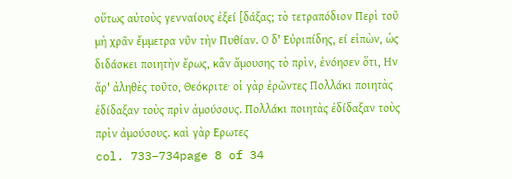οὕτως αὐτοὺς γενναίους ἐξεί [δάξας; τὸ τετραπόδιον Περὶ τοῦ μὴ χρᾶν ἔμμετρα νῦν τὴν Πυθίαν. Ο δ' Εὐριπίδης, εί εἰπὼν, ὡς διδάσκει ποιητὴν ἔρως, κἂν ἄμουσης τὸ πρὶν, ἐνόησεν ὅτι, Ην ἄρ' ἀληθὲς τοῦτο, Θεόκριτε· οἱ γὰρ ἐρῶντες Πολλάκι ποιητὰς ἐδίδαξαν τοὺς πρὶν ἀμούσους. Πολλάκι ποιητὰς ἐδίδαξαν τοὺς πρὶν ἀμούσους. καὶ γὰρ Ερωτες
col. 733–734page 8 of 34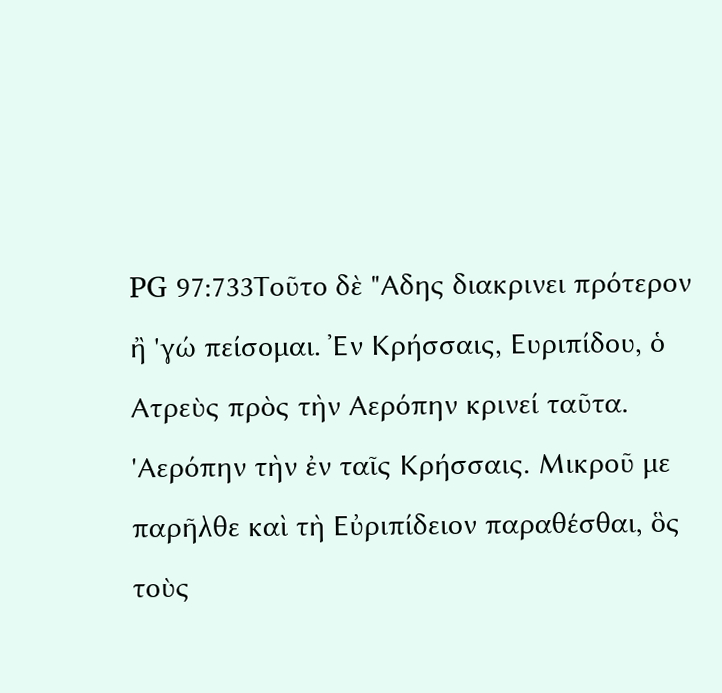PG 97:733Τοῦτο δὲ "Αδης διακρινει πρότερον ἢ 'γώ πείσομαι. Ἐν Κρήσσαις, Ευριπίδου, ὁ Ατρεὺς πρὸς τὴν Αερόπην κρινεί ταῦτα. 'Αερόπην τὴν ἐν ταῖς Κρήσσαις. Μικροῦ με παρῆλθε καὶ τὴ Εὐριπίδειον παραθέσθαι, ὃς τοὺς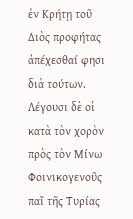ἐν Κρήτῃ τοῦ Διὸς προφήτας ἀπέχεσθαί φησι διὰ τούτων. Λέγουσι δὲ οἱ κατὰ τὸν χορὸν πρὸς τὸν Μίνω Φοινικογενοῦς παῖ τῆς Τυρίας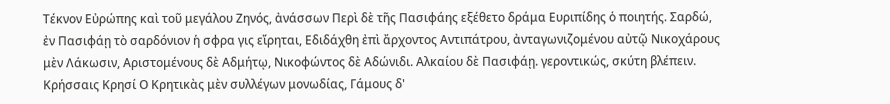Τέκνον Εὐρώπης καὶ τοῦ μεγάλου Ζηνός, ἀνάσσων Περὶ δὲ τῆς Πασιφάης εξέθετο δράμα Ευριπίδης ὁ ποιητής. Σαρδώ, ἐν Πασιφάῃ τὸ σαρδόνιον ἡ σφρα γις εἴρηται, Εδιδάχθη ἐπὶ ἄρχοντος Αντιπάτρου, ἀνταγωνιζομένου αὐτῷ Νικοχάρους μὲν Λάκωσιν, Αριστομένους δὲ Αδμήτῳ, Νικοφώντος δὲ Αδώνιδι. Αλκαίου δὲ Πασιφάῃ. γεροντικώς, σκύτη βλέπειν. Κρήσσαις Κρησί Ο Κρητικὰς μὲν συλλέγων μονωδίας, Γάμους δ'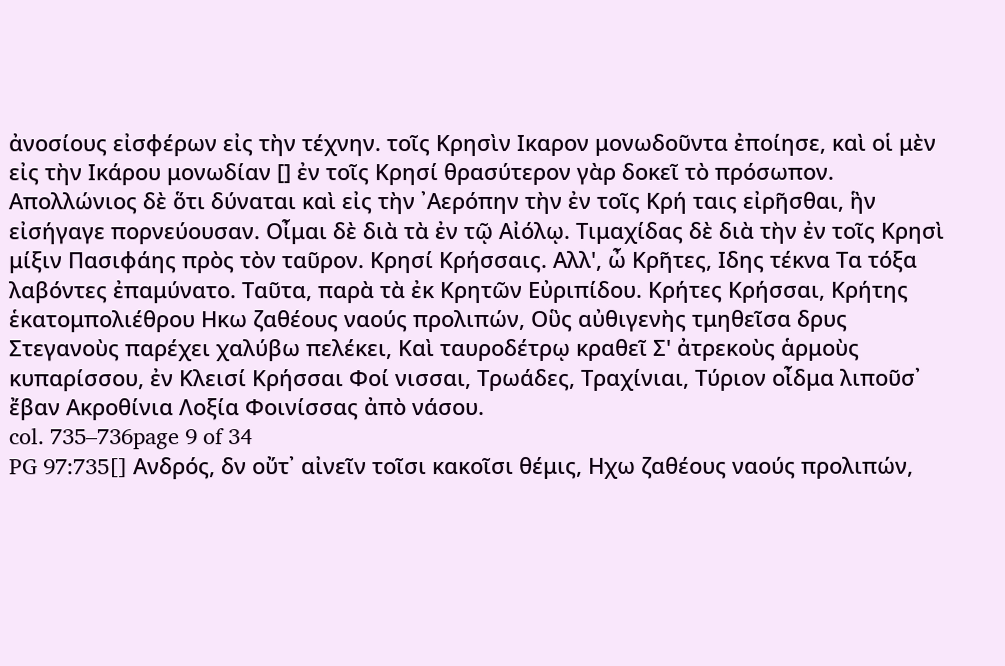ἀνοσίους εἰσφέρων εἰς τὴν τέχνην. τοῖς Κρησὶν Ικαρον μονωδοῦντα ἐποίησε, καὶ οἱ μὲν εἰς τὴν Ικάρου μονωδίαν [] ἐν τοῖς Κρησί θρασύτερον γὰρ δοκεῖ τὸ πρόσωπον. Απολλώνιος δὲ ὅτι δύναται καὶ εἰς τὴν ᾿Αερόπην τὴν ἐν τοῖς Κρή ταις εἰρῆσθαι, ἣν εἰσήγαγε πορνεύουσαν. Οἶμαι δὲ διὰ τὰ ἐν τῷ Αἰόλῳ. Τιμαχίδας δὲ διὰ τὴν ἐν τοῖς Κρησὶ μίξιν Πασιφάης πρὸς τὸν ταῦρον. Κρησί Κρήσσαις. Αλλ', ὦ Κρῆτες, Ιδης τέκνα Τα τόξα λαβόντες ἐπαμύνατο. Ταῦτα, παρὰ τὰ ἐκ Κρητῶν Εὐριπίδου. Κρήτες Κρήσσαι, Κρήτης ἑκατομπολιέθρου Ηκω ζαθέους ναούς προλιπών, Οὓς αὐθιγενὴς τμηθεῖσα δρυς Στεγανοὺς παρέχει χαλύβω πελέκει, Καὶ ταυροδέτρῳ κραθεῖ Σ' ἀτρεκοὺς ἁρμοὺς κυπαρίσσου, ἐν Κλεισί Κρήσσαι Φοί νισσαι, Τρωάδες, Τραχίνιαι, Τύριον οἶδμα λιποῦσ᾽ ἔβαν Ακροθίνια Λοξία Φοινίσσας ἀπὸ νάσου.
col. 735–736page 9 of 34
PG 97:735[] Ανδρός, δν οὔτ᾽ αἰνεῖν τοῖσι κακοῖσι θέμις, Ηχω ζαθέους ναούς προλιπών,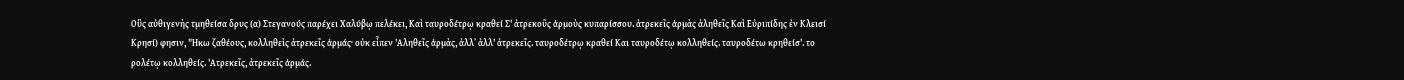Οὓς αὐθιγενὴς τμηθείσα δρυς (α) Στεγανούς παρέχει Χαλύβῳ πελέκει, Καὶ ταυροδέτρῳ κραθεί Σ' ἀτρεκοῦς ἁρμοὺς κυπαρίσσου. ἀτρεκεῖς ἁρμὰς ἀληθεῖς Καὶ Εὐριπίδης ἐν Κλεισί Κρησί) φησιν, "Ηκω ζαθέους, κολληθεὶς ἀτρεκεῖς ἁρμάς· οὐκ εἶπεν 'Αληθεῖς ἁρμὰς, ἀλλ᾽ ἀλλ' ἀτρεκεῖς. ταυροδέτρῳ κραθεί Και ταυροδέτῳ κολληθείς. ταυροδέτω κρηθείσ'. το ρολέτῳ κολληθείς. 'Ατρεκεῖς, ἀτρεκεῖς ἁρμάς.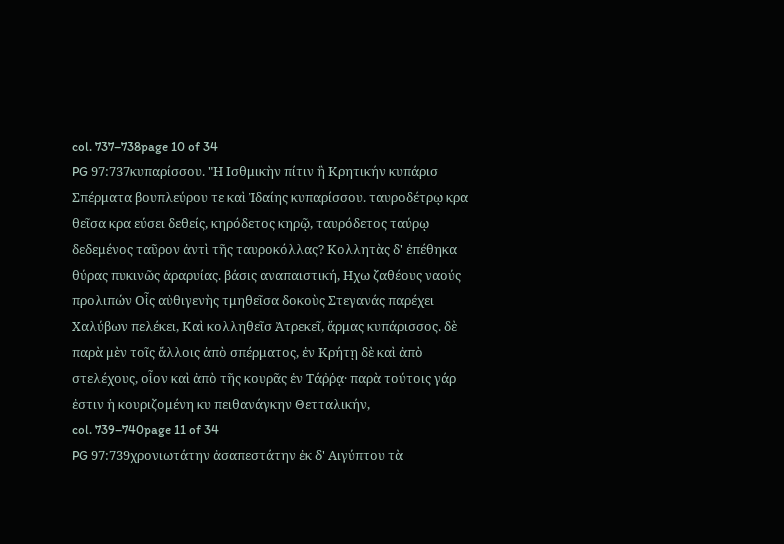col. 737–738page 10 of 34
PG 97:737κυπαρίσσου. "Η Ισθμικὴν πίτιν ἢ Κρητικήν κυπάρισ Σπέρματα βουπλεύρου τε καὶ Ἰδαίης κυπαρίσσου. ταυροδέτρῳ κρα θεῖσα κρα εύσει δεθείς, κηρόδετος κηρῷ, ταυρόδετος ταύρῳ δεδεμένος ταῦρον ἀντὶ τῆς ταυροκόλλας? Κολλητὰς δ' ἐπέθηκα θύρας πυκινῶς ἀραρυίας. βάσις αναπαιστική, Ηχω ζαθέους ναούς προλιπών Οἷς αὐθιγενὴς τμηθεῖσα δοκοὺς Στεγανάς παρέχει Χαλύβων πελέκει, Καὶ κολληθεῖσ Ἀτρεκεῖ, ἅρμας κυπάρισσος. δὲ παρὰ μὲν τοῖς ἄλλοις ἀπὸ σπέρματος, ἐν Κρήτῃ δὲ καὶ ἀπὸ στελέχους, οἷον καὶ ἀπὸ τῆς κουρᾶς ἐν Τάῤῥᾳ· παρὰ τούτοις γάρ ἐστιν ἡ κουριζομένη κυ πειθανάγκην Θετταλικήν,
col. 739–740page 11 of 34
PG 97:739χρονιωτάτην ἀσαπεστάτην ἐκ δ' Αιγύπτου τὰ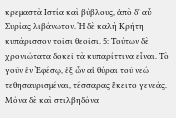κρεμαστὰ Ιστία καὶ βύβλους, ἀπὸ δ' αὖ Συρίας λιβάνωτον. Ἡ δὲ καλὴ Κρήτη κυπάρισσον τοῖσι θεοῖσι. 5: Τούτων δὲ χρονιώτατα δοκεῖ τὰ κυπαρίττινα εἶναι. Τὸ γοῦν ἐν Ἐφέσῳ, ἐξ ὧν αἱ θύραι τοῦ νεώ τεθησαυρισμέναι, τέσσαρας ἔκειτο γενεάς. Μόνα δὲ καὶ στιλβηδόνα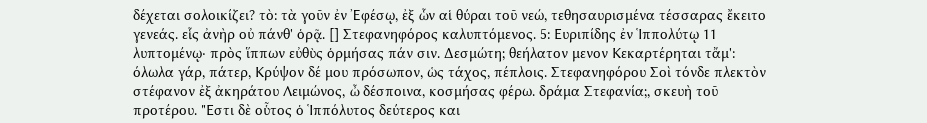δέχεται σολοικίζει? τὸ: τὰ γοῦν ἐν Ἐφέσῳ, ἐξ ὧν αἱ θύραι τοῦ νεώ, τεθησαυρισμένα τέσσαρας ἔκειτο γενεάς. εἷς ἀνὴρ οὐ πάνθ' ὁρᾷ. [] Στεφανηφόρος καλυπτόμενος. 5: Ευριπίδης ἐν Ἱππολύτῳ 11 λυπτομένῳ· πρὸς ἵππων εὐθὺς ὁρμήσας πάν σιν. Δεσμώτη; θεήλατον μενον Κεκαρτέρηται τἄμ': όλωλα γάρ, πάτερ, Κρύψον δέ μου πρόσωπον, ὡς τάχος, πέπλοις. Στεφανηφόρου Σοὶ τόνδε πλεκτὸν στέφανον ἐξ ἀκηράτου Λειμώνος, ὦ δέσποινα, κοσμήσας φέρω. δράμα Στεφανία;, σκευὴ τοῦ προτέρου. "Εστι δὲ οὗτος ὁ Ἱππόλυτος δεύτερος και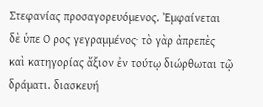Στεφανίας προσαγορευόμενος. Ἐμφαίνεται δὲ ὑπε Ο ρος γεγραμμένος· τὸ γὰρ ἀπρεπὲς καὶ κατηγορίας ἄξιον ἐν τούτῳ διώρθωται τῷ δράματι. διασκευή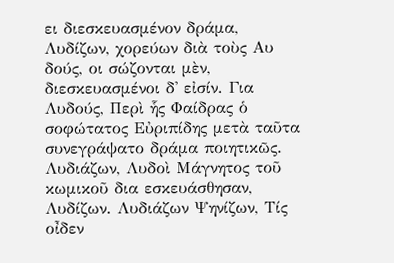ει διεσκευασμένον δράμα, Λυδίζων, χορεύων διὰ τοὺς Αυ δούς, οι σώζονται μὲν, διεσκευασμένοι δ' εἰσίν. Για Λυδούς, Περὶ ἧς Φαίδρας ὁ σοφώτατος Εὐριπίδης μετὰ ταῦτα συνεγράψατο δράμα ποιητικῶς. Λυδιάζων, Λυδοὶ Μάγνητος τοῦ κωμικοῦ δια εσκευάσθησαν, Λυδίζων. Λυδιάζων Ψηνίζων, Τίς οἶδεν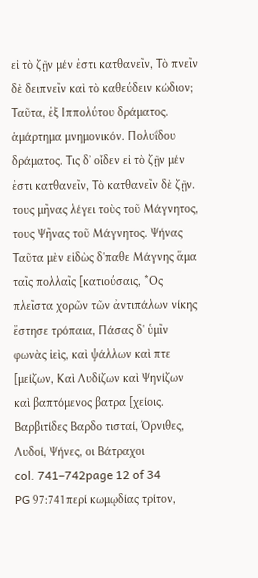εἰ τὸ ζῇν μέν ἐστι κατθανεῖν, Τὸ πνεῖν δὲ δειπνεῖν καὶ τὸ καθεύδειν κώδιον; Ταῦτα, ἐξ Ιππολύτου δράματος. ἁμάρτημα μνημονικόν. Πολυΐδου δράματος. Τις δ᾽ οἶδεν εἰ τὸ ζῇν μέν ἐστι κατθανεῖν, Τὸ κατθανεῖν δὲ ζῇν. τους μῆνας λέγει τοὺς τοῦ Μάγνητος, τους Ψῆνας τοῦ Μάγνητος. Ψήνας Ταῦτα μὲν εἰδὼς δ'παθε Μάγνης ἅμα ταῖς πολλαῖς [κατιούσαις, *Ος πλεῖστα χορῶν τῶν ἀντιπάλων νίκης ἔστησε τρόπαια, Πάσας δ' ὑμῖν φωνὰς ἰεὶς, καὶ ψάλλων καὶ πτε [μείζων, Καὶ Λυδίζων καὶ Ψηνίζων καὶ βαπτόμενος βατρα [χείοις. Βαρβιτίδες Βαρδο τισταί, Όρνιθες, Λυδοί, Ψήνες, οι Βάτραχοι
col. 741–742page 12 of 34
PG 97:741περί κωμῳδίας τρίτον,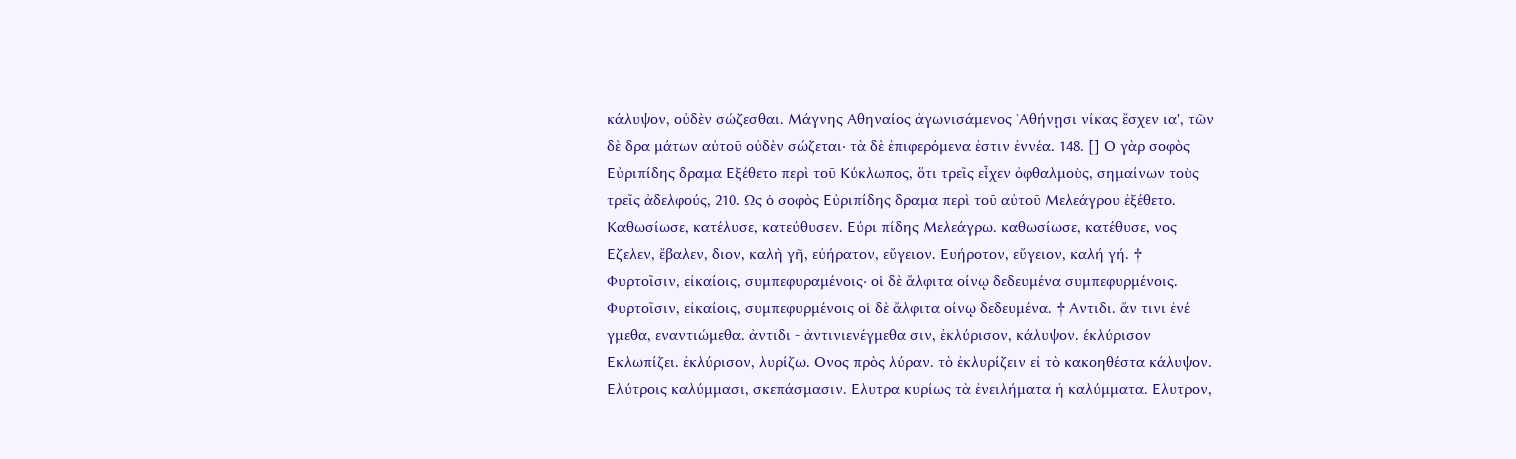κάλυψον, οὐδὲν σώζεσθαι. Μάγνης Αθηναίος ἀγωνισάμενος ᾿Αθήνῃσι νίκας ἔσχεν ια', τῶν δὲ δρα μάτων αὐτοῦ οὐδὲν σώζεται· τὰ δὲ ἐπιφερόμενα ἐστιν ἐννέα. 148. [] Ο γὰρ σοφὸς Εὐριπίδης δραμα Εξέθετο περὶ τοῦ Κύκλωπος, ὅτι τρεῖς εἶχεν ὀφθαλμοὺς, σημαίνων τοὺς τρεῖς ἀδελφούς, 210. Ως ὁ σοφὸς Εὐριπίδης δραμα περὶ τοῦ αὐτοῦ Μελεάγρου ἐξέθετο. Καθωσίωσε, κατέλυσε, κατεύθυσεν. Εύρι πίδης Μελεάγρω. καθωσίωσε, κατέθυσε, νος Εζελεν, ἔβαλεν, διον, καλὴ γῆ, εὐήρατον, εὔγειον. Ευήροτον, εὔγειον, καλή γή. † Φυρτοῖσιν, εἰκαίοις, συμπεφυραμένοις· οἱ δὲ ἄλφιτα οίνῳ δεδευμένα συμπεφυρμένοις. Φυρτοῖσιν, εἰκαίοις, συμπεφυρμένοις οἱ δὲ ἄλφιτα οίνῳ δεδευμένα. † Αντιδι. ἄν τινι ἐνέ γμεθα, εναντιώμεθα. ἀντιδι - ἀντινιενέγμεθα σιν, ἐκλύρισον, κάλυψον. έκλύρισον Εκλωπίζει. ἐκλύρισον, λυρίζω. Ονος πρὸς λύραν. τὸ ἐκλυρίζειν εἰ τὸ κακοηθέστα κάλυψον. Ελύτροις καλύμμασι, σκεπάσμασιν. Ελυτρα κυρίως τὰ ἐνειλήματα ἡ καλύμματα. Ελυτρον,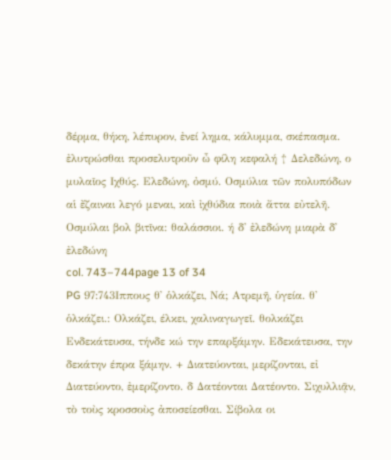δέρμα, θήκη, λέπυρον, ἐνεί λημα, κάλυμμα, σκέπασμα. ἐλυτρώσθαι προσελυτροῦν ὦ φίλη κεφαλή † Δελεδώνη, ο μυλαῖος Ιχθύς. Ελεδώνη, ὀσμύ. Οσμύλια τῶν πολυπόδων αἱ ἔζαιναι λεγό μεναι, καὶ ἰχθύδια ποιὰ ἄττα εὐτελῆ. Οσμύλαι βολ βιτῖνα: θαλάσσιοι. ή δ' ἐλεδώνη μιαρὰ δ᾽ ἐλεδώνη
col. 743–744page 13 of 34
PG 97:743Ιππους θ᾽ ὁλκάζει, Νά; Ατρεμῆ, ὑγεία. θ' ὁλκάζει.: Ολκάζει, έλκει, χαλιναγωγεῖ. θολκάζει Ενδεκάτευσα, τήνδε κώ την επαρξάμην. Εδεκάτευσα, την δεκάτην έπρα ξάμην. + Διατεύονται, μερίζονται, εἰ Διατεύοντο, ἐμερίζοντο. δ Δατέονται Δατέοντο. Σιχυλλιᾷν, τὸ τοὺς κροσσοὺς ἀποσείεσθαι. Σίβολα οι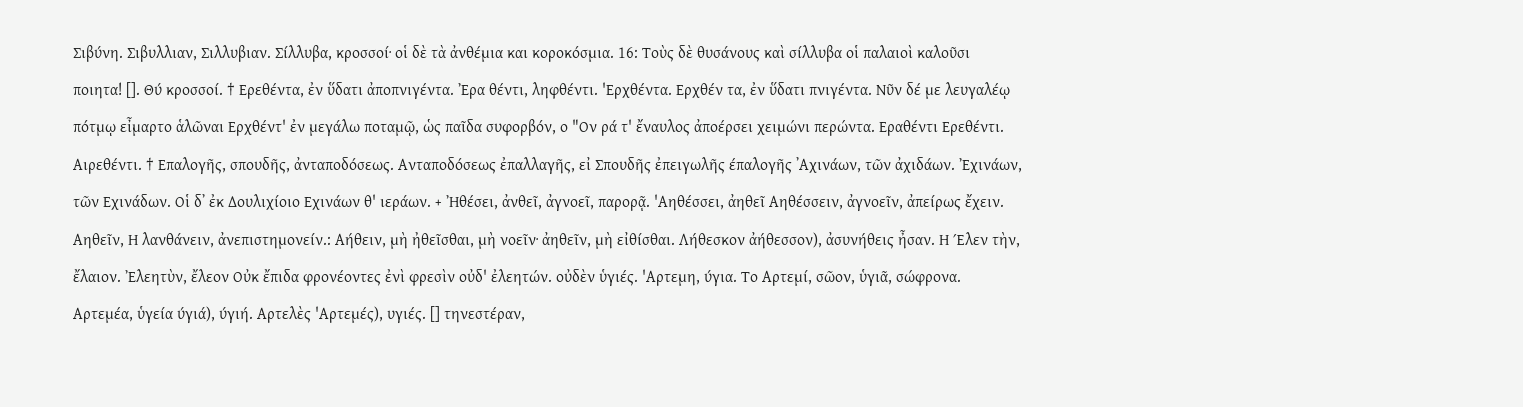Σιβύνη. Σιβυλλιαν, Σιλλυβιαν. Σίλλυβα, κροσσοί· οἱ δὲ τὰ ἀνθέμια και κοροκόσμια. 16: Τοὺς δὲ θυσάνους καὶ σίλλυβα οἱ παλαιοὶ καλοῦσι ποιητα! []. Θύ κροσσοί. † Ερεθέντα, ἐν ὕδατι ἀποπνιγέντα. Ἐρα θέντι, ληφθέντι. 'Ερχθέντα. Ερχθέν τα, ἐν ὕδατι πνιγέντα. Νῦν δέ με λευγαλέῳ πότμῳ εἶμαρτο ἁλῶναι Ερχθέντ' ἐν μεγάλω ποταμῷ, ὡς παῖδα συφορβόν, ο "Ον ρά τ' ἔναυλος ἀποέρσει χειμώνι περώντα. Εραθέντι Ερεθέντι. Αιρεθέντι. † Επαλογῆς, σπουδῆς, ἀνταποδόσεως. Ανταποδόσεως ἐπαλλαγῆς, εἰ Σπουδῆς ἐπειγωλῆς έπαλογῆς ᾿Αχινάων, τῶν ἀχιδάων. Ἐχινάων, τῶν Εχινάδων. Οἱ δ᾽ ἐκ Δουλιχίοιο Εχινάων θ' ιεράων. + Ἠθέσει, ἀνθεῖ, ἀγνοεῖ, παρορᾷ. 'Αηθέσσει, ἀηθεῖ Αηθέσσειν, ἀγνοεῖν, ἀπείρως ἔχειν. Αηθεῖν, Η λανθάνειν, ἀνεπιστημονείν.: Αήθειν, μὴ ἠθεῖσθαι, μὴ νοεῖν· ἀηθεῖν, μὴ εἰθίσθαι. Λήθεσκον ἀήθεσσον), ἀσυνήθεις ἦσαν. Η Έλεν τὴν, ἔλαιον. Ἐλεητὺν, ἔλεον Οὐκ ἔπιδα φρονέοντες ἐνὶ φρεσὶν οὐδ' ἐλεητών. οὐδὲν ὑγιές. 'Αρτεμη, ύγια. Το Αρτεμί, σῶον, ὑγιᾶ, σώφρονα. Αρτεμέα, ὑγεία ύγιά), ύγιή. Αρτελὲς 'Αρτεμές), υγιές. [] τηνεστέραν,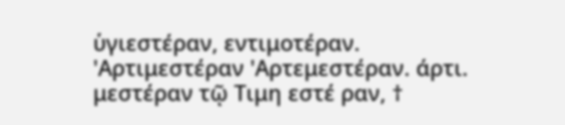ὑγιεστέραν, εντιμοτέραν. 'Αρτιμεστέραν 'Αρτεμεστέραν. άρτι. μεστέραν τῷ Τιμη εστέ ραν, †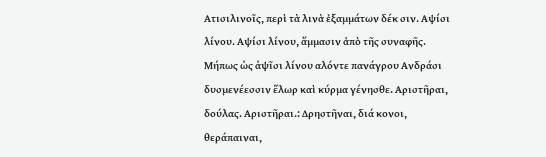Ατισιλινοῖς, περὶ τὰ λινὰ ἐξαμμάτων δέκ σιν. Αψίσι λίνου. Αψίσι λίνου, ἅμμασιν ἀπὸ τῆς συναφῆς. Μήπως ὡς ἁψῖσι λίνου αλόντε πανάγρου Ανδράσι δυσμενέεσσιν ἕλωρ καὶ κύρμα γένησθε. Αριστῆραι, δούλας. Αριστῆραι.: Δρηστῆναι, διά κονοι, θεράπαιναι,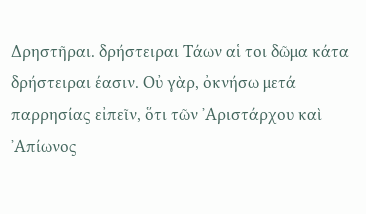Δρηστῆραι. δρήστειραι Τάων αἱ τοι δῶμα κάτα δρήστειραι έασιν. Οὐ γὰρ, ὀκνήσω μετά παρρησίας εἰπεῖν, ὅτι τῶν ᾿Αριστάρχου καὶ ᾿Απίωνος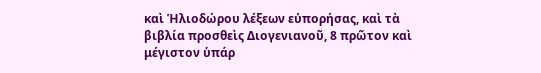καὶ Ἡλιοδώρου λέξεων εὐπορήσας, καὶ τὰ βιβλία προσθεὶς Διογενιανοῦ, 8 πρῶτον καὶ μέγιστον ὑπάρ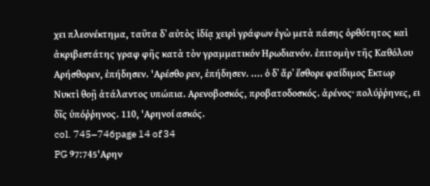χει πλεονέκτημα, ταῦτα δ᾽ αὐτὸς ἰδίᾳ χειρὶ γράφων ἐγὼ μετὰ πάσης ὀρθότητος καὶ ἀκριβεστάτης γραφ φῆς κατὰ τὸν γραμματικόν Ηρωδιανόν. ἐπιτομὴν τῆς Καθόλου Αρήσθορεν, ἐπήδησεν. 'Αρέσθο ρεν, ἐπήδησεν. .... ὁ δ᾽ ἄρ᾽ ἔσθορε φαίδιμος Εκτωρ Νυκτὶ θοῇ ἀτάλαντος υπώπια. Αρενοβοσκός, προβατοδοσκός. ἀρένος· πολύῤῥηνες, ει δῖς ὑπόῤῥηνος. 110, 'Αρηνοί ασκός.
col. 745–746page 14 of 34
PG 97:745'Αρην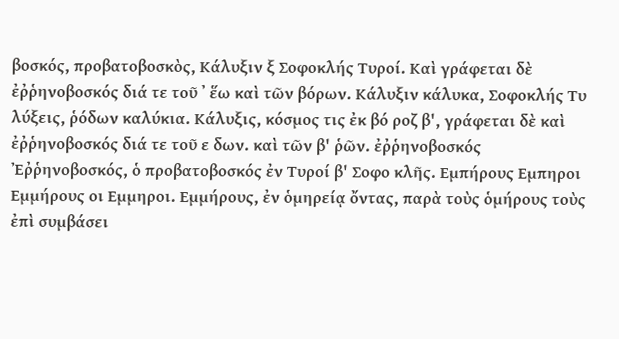βοσκός, προβατοβοσκὸς, Κάλυξιν ξ Σοφοκλής Τυροί. Καὶ γράφεται δὲ ἐῤῥηνοβοσκός διά τε τοῦ ᾿ ἕω καὶ τῶν βόρων. Κάλυξιν κάλυκα, Σοφοκλής Τυ λύξεις, ῥόδων καλύκια. Κάλυξις, κόσμος τις ἐκ βό ροζ β', γράφεται δὲ καὶ ἐῤῥηνοβοσκός διά τε τοῦ ε δων. καὶ τῶν β' ῥῶν. ἐῤῥηνοβοσκός Ἐῤῥηνοβοσκός, ὁ προβατοβοσκός ἐν Τυροί β' Σοφο κλῆς. Εμπήρους Εμπηροι Εμμήρους οι Εμμηροι. Εμμήρους, ἐν ὁμηρείᾳ ὄντας, παρὰ τοὺς ὁμήρους τοὺς ἐπὶ συμβάσει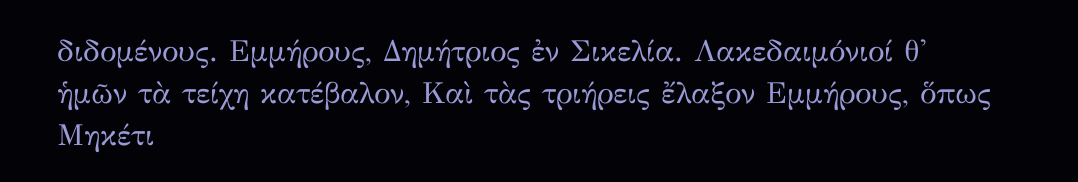διδομένους. Εμμήρους, Δημήτριος ἐν Σικελία. Λακεδαιμόνιοί θ' ἡμῶν τὰ τείχη κατέβαλον, Καὶ τὰς τριήρεις ἔλαξον Εμμήρους, ὅπως Μηκέτι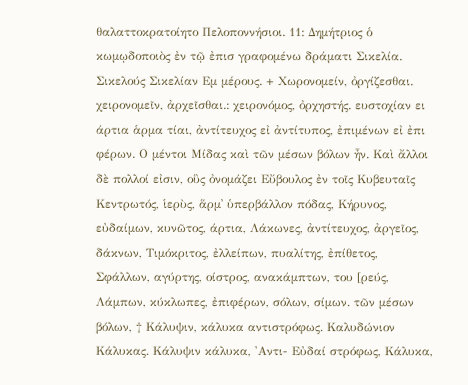θαλαττοκρατοίητο Πελοποννήσιοι. 11: Δημήτριος ὁ κωμῳδοποιὸς ἐν τῷ ἐπισ γραφομένω δράματι Σικελία. Σικελούς Σικελίαν Εμ μέρους. + Χωρονομείν, ὀργίζεσθαι. χειρονομεῖν, ἀρχεῖσθαι.: χειρονόμος, ὀρχηστής. ευστοχίαν ει άρτια ἁρμα τίαι, ἀντίτευχος εἰ ἀντίτυπος, ἐπιμένων εἰ ἐπι φέρων. Ο μέντοι Μίδας καὶ τῶν μέσων βόλων ἦν. Καὶ ἄλλοι δὲ πολλοί εἰσιν, οὓς ὀνομάζει Εὔβουλος ἐν τοῖς Κυβευταῖς Κεντρωτός, ἱερὺς, ἅρμ᾽ ὑπερβάλλον πόδας, Κήρυνος, εὐδαίμων, κυνῶτος, άρτια, Λάκωνες, ἀντίτευχος, ἀργεῖος, δάκνων, Τιμόκριτος, ἐλλείπων, πυαλίτης, ἐπίθετος, Σφάλλων, αγύρτης, οίστρος, ανακάμπτων, του [ρεύς, Λάμπων, κύκλωπες, ἐπιφέρων, σόλων, σίμων. τῶν μέσων βόλων, † Κάλυψιν, κάλυκα αντιστρόφως. Καλυδώνιον Κάλυκας. Κάλυψιν κάλυκα, 'Αντι- Εὐδαί στρόφως, Κάλυκα,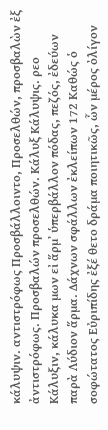κάλυψιν. αντιστρόφως Προσβάλλοιντο, Προσελθών, προσβαλὼν ἐξ ἀντιστρόφως. Προσβαλών προσελθών. Κάλυξ Κάλυψις. ρεο Κάλυξιν, κάλυκα μων εἰ ἅρμ᾽ ὑπερβάλλον πόδας, πεζός, ἐδεύων παρὰ Λύδιον ἅρμα. Δάχνων σφάλλων ἐκλείπων 172 Καθώς ὁ σοφώτατος Εὐριπίδης ἐξέ θετο δράμα ποιητικῶς, ὧν μέρος ὀλίγον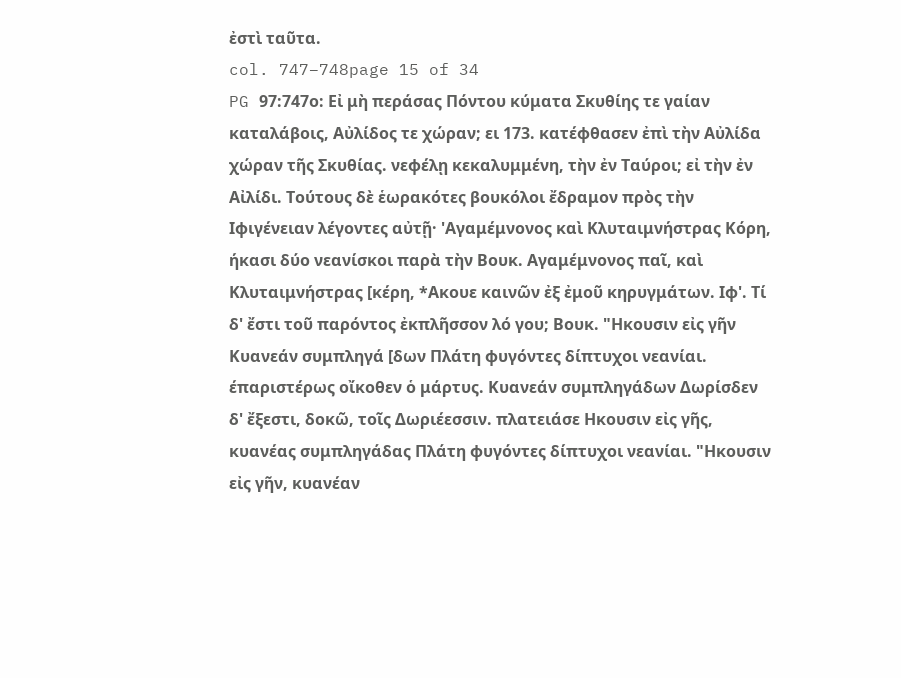ἐστὶ ταῦτα.
col. 747–748page 15 of 34
PG 97:747ο: Εἰ μὴ περάσας Πόντου κύματα Σκυθίης τε γαίαν καταλάβοις, Αὐλίδος τε χώραν; ει 173. κατέφθασεν ἐπὶ τὴν Αὐλίδα χώραν τῆς Σκυθίας. νεφέλῃ κεκαλυμμένη, τὴν ἐν Ταύροι; εἰ τὴν ἐν Αἰλίδι. Τούτους δὲ ἑωρακότες βουκόλοι ἔδραμον πρὸς τὴν Ιφιγένειαν λέγοντες αὐτῇ· 'Αγαμέμνονος καὶ Κλυταιμνήστρας Κόρη, ήκασι δύο νεανίσκοι παρὰ τὴν Βουκ. Αγαμέμνονος παῖ, καὶ Κλυταιμνήστρας [κέρη, *Ακουε καινῶν ἐξ ἐμοῦ κηρυγμάτων. Ιφ'. Τί δ' ἔστι τοῦ παρόντος ἐκπλῆσσον λό γου; Βουκ. "Ηκουσιν εἰς γῆν Κυανεάν συμπληγά [δων Πλάτη φυγόντες δίπτυχοι νεανίαι. έπαριστέρως οἴκοθεν ὁ μάρτυς. Κυανεάν συμπληγάδων Δωρίσδεν δ' ἔξεστι, δοκῶ, τοῖς Δωριέεσσιν. πλατειάσε Ηκουσιν εἰς γῆς, κυανέας συμπληγάδας Πλάτη φυγόντες δίπτυχοι νεανίαι. "Ηκουσιν εἰς γῆν, κυανέαν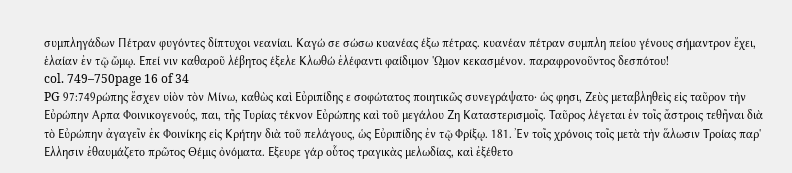συμπληγάδων Πέτραν φυγόντες δίπτυχοι νεανίαι. Καγώ σε σώσω κυανέας έξω πέτρας. κυανέαν πέτραν συμπλη πείου γένους σήμαντρον ἔχει, ἑλαίαν ἐν τῷ ὤμῳ. Επεί νιν καθαροῦ λέβητος έξελε Κλωθώ ἐλέφαντι φαίδιμον 'Ωμον κεκασμένον. παραφρονοῦντος δεσπότου!
col. 749–750page 16 of 34
PG 97:749ρώπης ἔσχεν υἱὸν τὸν Μίνω, καθὼς καὶ Εὐριπίδης ε σοφώτατος ποιητικῶς συνεγράψατο· ὡς φησι, Ζεὺς μεταβληθεὶς εἰς ταῦρον τὴν Εὐρώπην Αρπα Φοινικογενούς, παι, τῆς Τυρίας τέκνον Εὐρώπης καὶ τοῦ μεγάλου Ζη Καταστερισμοῖς. Ταῦρος λέγεται ἐν τοῖς ἄστροις τεθῆναι διὰ τὸ Εὐρώπην ἀγαγεῖν ἐκ Φοινίκης εἰς Κρήτην διὰ τοῦ πελάγους, ὡς Εὐριπίδης ἐν τῷ Φρίξῳ. 181. Ἐν τοῖς χρόνοις τοῖς μετὰ τὴν ἅλωσιν Τροίας παρ' Ελλησιν ἐθαυμάζετο πρῶτος Θέμις ὀνόματα. Εξευρε γάρ οὗτος τραγικὰς μελωδίας, καὶ ἐξέθετο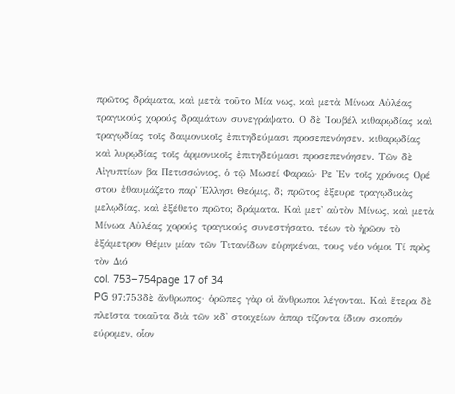πρῶτος δράματα, καὶ μετὰ τοῦτο Μία νως, καὶ μετὰ Μίνωα Αὐλέας τραγικούς χορούς δραμάτων συνεγράψατο. Ο δὲ Ἰουβέλ κιθαρῳδίας καὶ τραγῳδίας τοῖς δαιμονικοῖς ἐπιτηδεύμασι προσεπενόησεν. κιθαρῳδίας καὶ λυρῳδίας τοῖς ἁρμονικοῖς ἐπιτηδεύμασι προσεπενόησεν. Τῶν δὲ Αἰγυπτίων βα Πετισσώνιος, ὁ τῷ Μωσεί Φαραώ· Ρε Ἐν τοῖς χρόνοις Ορέ στου ἐθαυμάζετο παρ' Έλλησι Θεόμις, δ; πρῶτος ἐξευρε τραγῳδικὰς μελῳδίας, καὶ ἐξέθετο πρῶτο; δράματα. Καὶ μετ' αὐτὸν Μίνως, καὶ μετὰ Μίνωα Αὐλέας χορούς τραγικούς συνεστήσατο. τέων τὸ ἡρῶον τὸ ἐξάμετρον Θέμιν μίαν τῶν Τιτανίδων εὑρηκέναι, τους νέο νόμοι Τί πρὸς τὸν Διό
col. 753–754page 17 of 34
PG 97:753δὲ ἄνθρωπος· ὁρῶπες γὰρ οἱ ἄνθρωποι λέγονται. Καὶ ἕτερα δὲ πλεῖστα τοιαῦτα διὰ τῶν κδ' στοιχείων ἀπαρ τίζοντα ίδιον σκοπόν εύρομεν, οἷον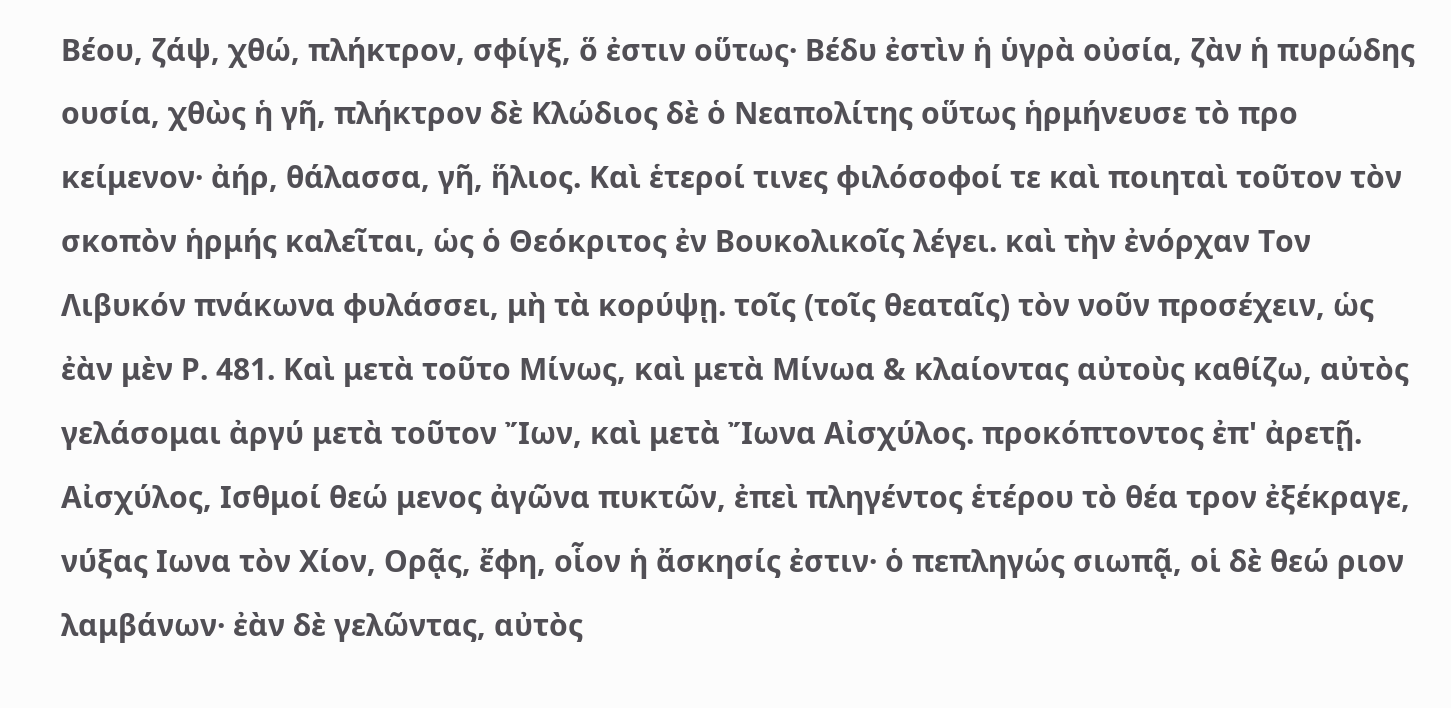Βέου, ζάψ, χθώ, πλήκτρον, σφίγξ, ὅ ἐστιν οὕτως· Βέδυ ἐστὶν ἡ ὑγρὰ οὐσία, ζὰν ἡ πυρώδης ουσία, χθὼς ἡ γῆ, πλήκτρον δὲ Κλώδιος δὲ ὁ Νεαπολίτης οὕτως ἡρμήνευσε τὸ προ κείμενον· ἀήρ, θάλασσα, γῆ, ἥλιος. Καὶ ἑτεροί τινες φιλόσοφοί τε καὶ ποιηταὶ τοῦτον τὸν σκοπὸν ἡρμής καλεῖται, ὡς ὁ Θεόκριτος ἐν Βουκολικοῖς λέγει. καὶ τὴν ἐνόρχαν Τον Λιβυκόν πνάκωνα φυλάσσει, μὴ τὰ κορύψῃ. τοῖς (τοῖς θεαταῖς) τὸν νοῦν προσέχειν, ὡς ἐὰν μὲν Ρ. 481. Καὶ μετὰ τοῦτο Μίνως, καὶ μετὰ Μίνωα & κλαίοντας αὐτοὺς καθίζω, αὐτὸς γελάσομαι ἀργύ μετὰ τοῦτον Ἴων, καὶ μετὰ Ἴωνα Αἰσχύλος. προκόπτοντος ἐπ' ἀρετῇ. Αἰσχύλος, Ισθμοί θεώ μενος ἀγῶνα πυκτῶν, ἐπεὶ πληγέντος ἑτέρου τὸ θέα τρον ἐξέκραγε, νύξας Ιωνα τὸν Χίον, Ορᾷς, ἔφη, οἷον ἡ ἄσκησίς ἐστιν· ὁ πεπληγώς σιωπᾷ, οἱ δὲ θεώ ριον λαμβάνων· ἐὰν δὲ γελῶντας, αὐτὸς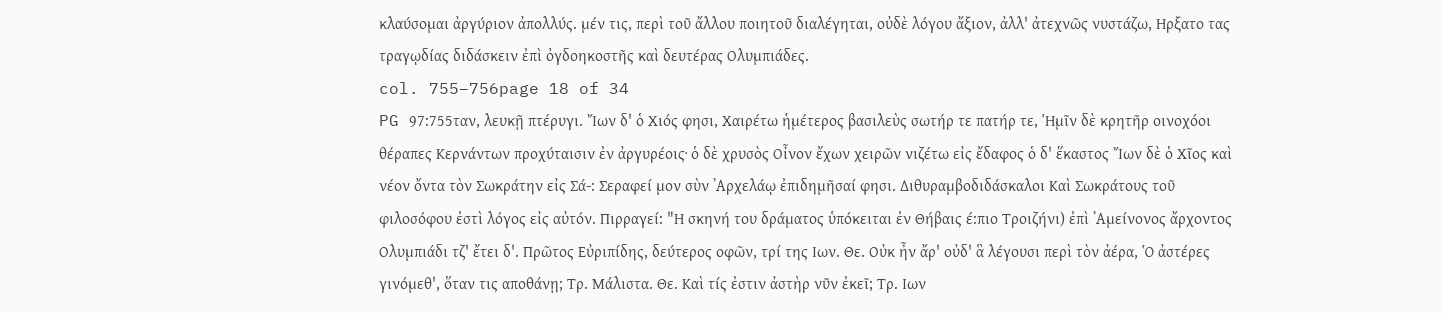κλαύσομαι ἀργύριον ἀπολλύς. μέν τις, περὶ τοῦ ἄλλου ποιητοῦ διαλέγηται, οὐδὲ λόγου ἄξιον, ἀλλ' ἀτεχνῶς νυστάζω, Ηρξατο τας τραγῳδίας διδάσκειν ἐπὶ ὀγδοηκοστῆς καὶ δευτέρας Ολυμπιάδες.
col. 755–756page 18 of 34
PG 97:755ταν, λευκῇ πτέρυγι. Ἴων δ' ὁ Χιός φησι, Χαιρέτω ἡμέτερος βασιλεὺς σωτήρ τε πατήρ τε, Ἡμῖν δὲ κρητῆρ οινοχόοι θέραπες Κερνάντων προχύταισιν ἐν ἀργυρέοις· ὁ δὲ χρυσὸς Οἶνον ἔχων χειρῶν νιζέτω εἰς ἔδαφος ὁ δ' ἕκαστος Ἴων δὲ ὁ Χῖος καὶ νέον ὄντα τὸν Σωκράτην εἰς Σά-: Σεραφεί μον σὺν ᾿Αρχελάῳ ἐπιδημῆσαί φησι. Διθυραμβοδιδάσκαλοι Καὶ Σωκράτους τοῦ φιλοσόφου ἐστὶ λόγος εἰς αὐτόν. Πιρραγεί: "Η σκηνή του δράματος ὑπόκειται ἐν Θήβαις έ:πιο Τροιζήνι) ἐπὶ ᾿Αμείνονος ἄρχοντος Ολυμπιάδι τζ' ἔτει δ'. Πρῶτος Εὐριπίδης, δεύτερος οφῶν, τρί της Ιων. Θε. Οὐκ ἦν ἄρ' οὐδ' ἃ λέγουσι περὶ τὸν ἀέρα, Ὁ ἀστέρες γινόμεθ', ὅταν τις αποθάνῃ; Τρ. Μάλιστα. Θε. Καὶ τίς ἐστιν ἀστὴρ νῦν ἐκεῖ; Τρ. Ιων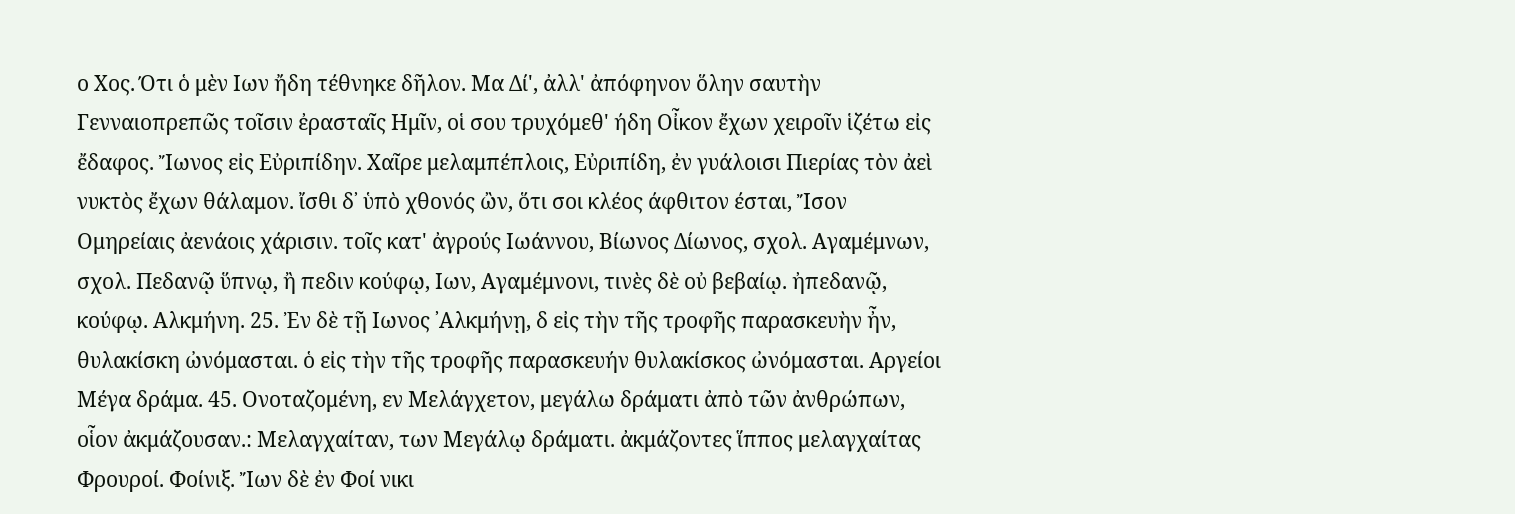ο Χος. Ότι ὁ μὲν Ιων ἤδη τέθνηκε δῆλον. Μα Δί', ἀλλ' ἀπόφηνον ὅλην σαυτὴν Γενναιοπρεπῶς τοῖσιν ἐρασταῖς Ημῖν, οἱ σου τρυχόμεθ' ήδη Οἶκον ἔχων χειροῖν ἱζέτω εἰς ἔδαφος. Ἴωνος εἰς Εὐριπίδην. Χαῖρε μελαμπέπλοις, Εὐριπίδη, ἐν γυάλοισι Πιερίας τὸν ἀεὶ νυκτὸς ἔχων θάλαμον. ἴσθι δ᾽ ὑπὸ χθονός ὢν, ὅτι σοι κλέος άφθιτον έσται, Ἴσον Ομηρείαις ἀενάοις χάρισιν. τοῖς κατ' ἀγρούς Ιωάννου, Βίωνος Δίωνος, σχολ. Αγαμέμνων, σχολ. Πεδανῷ ὕπνῳ, ἢ πεδιν κούφῳ, Ιων, Αγαμέμνονι, τινὲς δὲ οὐ βεβαίῳ. ἠπεδανῷ, κούφῳ. Αλκμήνη. 25. Ἐν δὲ τῇ Ιωνος ᾿Αλκμήνῃ, δ εἰς τὴν τῆς τροφῆς παρασκευὴν ἦν, θυλακίσκη ὠνόμασται. ὁ εἰς τὴν τῆς τροφῆς παρασκευήν θυλακίσκος ὠνόμασται. Αργείοι Μέγα δράμα. 45. Ονοταζομένη, εν Μελάγχετον, μεγάλω δράματι ἀπὸ τῶν ἀνθρώπων, οἷον ἀκμάζουσαν.: Μελαγχαίταν, των Μεγάλῳ δράματι. ἀκμάζοντες ἵππος μελαγχαίτας Φρουροί. Φοίνιξ. Ἴων δὲ ἐν Φοί νικι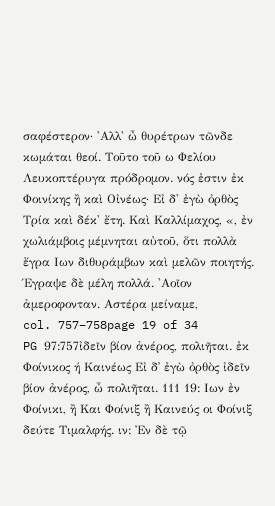σαφέστερον· 'Αλλ' ὦ θυρέτρων τῶνδε κωμάται θεοί. Τοῦτο τοῦ ω Φελίου Λευκοπτέρυγα πρόδρομον. νός ἐστιν ἐκ Φοινίκης ἢ καὶ Οἰνέως· Εἰ δ' ἐγὼ ὀρθὸς Τρία καὶ δέκ' ἔτη. Καὶ Καλλίμαχος, «, ἐν χωλιάμβοις μέμνηται αὐτοῦ, ὅτι πολλὰ ἔγρα Ιων διθυράμβων καὶ μελῶν ποιητής. Έγραψε δὲ μέλη πολλά. 'Αοῖον ἀμεροφονταν. Αστέρα μείναμε,
col. 757–758page 19 of 34
PG 97:757ἰδεῖν βίον ἀνέρος, πολιῆται. ἐκ Φοίνικος ή Καινέως Εἰ δ᾽ ἐγὼ ὀρθὸς ἰδεῖν βίον ἀνέρος, ὦ πολιῆται. 111 19: Ιων ἐν Φοίνικι, ἢ Και Φοίνιξ ἢ Καινεύς οι Φοίνιξ δεύτε Τιμαλφής. ιν: Ἐν δὲ τῷ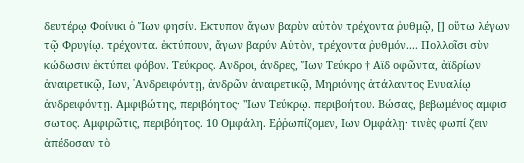δευτέρῳ Φοίνικι ὁ Ἴων φησίν. Εκτυπον ἄγων βαρὺν αὐτὸν τρέχοντα ῥυθμῷ, [] οὕτω λέγων τῷ Φρυγίῳ. τρέχοντα. ἐκτύπουν, ἄγων βαρύν Αὐτὸν, τρέχοντα ῥυθμόν.... Πολλοῖσι σὺν κώδωσιν ἐκτύπει φόβον. Τεύκρος. Ανδροι, άνδρες, Ἴων Τεύκρο † Αϊδ οφῶντα, ἀϊδρίων ἀναιρετικῷ, Ιων, ᾿Ανδρειφόντῃ, ἀνδρῶν ἀναιρετικῷ, Μηριόνης ἀτάλαντος Ενυαλίῳ ἀνδρειφόντῃ. Αμφιβώτης, περιβόητος· "Ιων Τεύκρῳ. περιβοήτου. Βώσας, βεβωμένος αμφισ σωτος. Αμφιρῶτις, περιβόητος. 10 Ομφάλη. Εῤῥωπίζομεν, Ιων Ομφάλῃ· τινὲς φωπί ζειν ἀπέδοσαν τὸ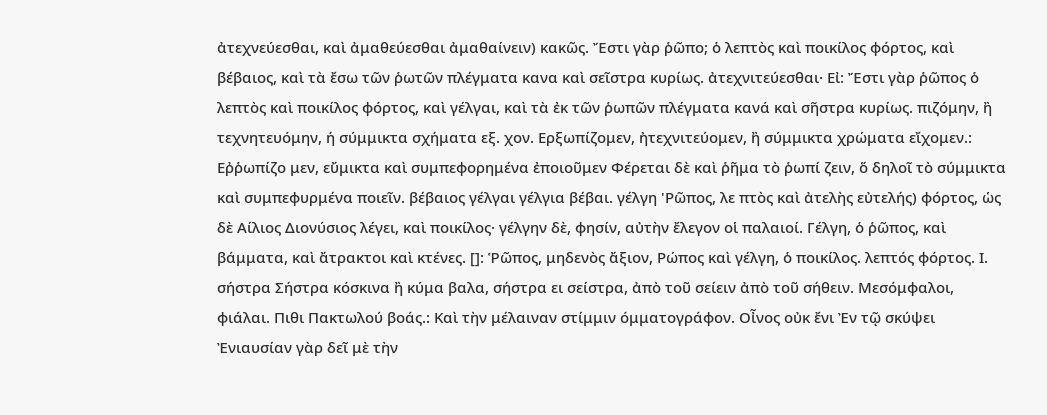ἀτεχνεύεσθαι, καὶ ἀμαθεύεσθαι ἀμαθαίνειν) κακῶς. Ἔστι γὰρ ῥῶπο; ὁ λεπτὸς καὶ ποικίλος φόρτος, καὶ βέβαιος, καὶ τὰ ἔσω τῶν ῥωτῶν πλέγματα κανα καὶ σεῖστρα κυρίως. ἀτεχνιτεύεσθαι· Εἰ: Ἔστι γὰρ ῥῶπος ὁ λεπτὸς καὶ ποικίλος φόρτος, καὶ γέλγαι, καὶ τὰ ἐκ τῶν ῥωπῶν πλέγματα κανά καὶ σῆστρα κυρίως. πιζόμην, ἢ τεχνητευόμην, ή σύμμικτα σχήματα εξ. χον. Ερξωπίζομεν, ἠτεχνιτεύομεν, ἢ σύμμικτα χρώματα εἴχομεν.: Εῤῥωπίζο μεν, εὔμικτα καὶ συμπεφορημένα ἐποιοῦμεν Φέρεται δὲ καὶ ῥῆμα τὸ ῥωπί ζειν, ὅ δηλοῖ τὸ σύμμικτα καὶ συμπεφυρμένα ποιεῖν. βέβαιος γέλγαι γέλγια βέβαι. γέλγη 'Ρῶπος, λε πτὸς καὶ ἀτελὴς εὐτελής) φόρτος, ὡς δὲ Αίλιος Διονύσιος λέγει, καὶ ποικίλος· γέλγην δὲ, φησίν, αὐτὴν ἔλεγον οἱ παλαιοί. Γέλγη, ὁ ῥῶπος, καὶ βάμματα, καὶ ἄτρακτοι καὶ κτένες. []: Ῥῶπος, μηδενὸς ἄξιον, Ρώπος καὶ γέλγη, ὁ ποικίλος. λεπτός φόρτος. Ι. σήστρα Σήστρα κόσκινα ἢ κύμα βαλα, σήστρα ει σείστρα, ἀπὸ τοῦ σείειν ἀπὸ τοῦ σήθειν. Μεσόμφαλοι, φιάλαι. Πιθι Πακτωλού βοάς.: Καὶ τὴν μέλαιναν στίμμιν όμματογράφον. Οἶνος οὐκ ἔνι Ἐν τῷ σκύψει Ἐνιαυσίαν γὰρ δεῖ μὲ τὴν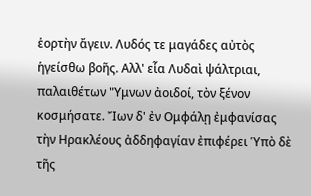ἑορτὴν ἄγειν. Λυδός τε μαγάδες αὐτὸς ἡγείσθω βοῆς. Αλλ' εἷα Λυδαὶ ψάλτριαι, παλαιθέτων "Υμνων ἀοιδοί, τὸν ξένον κοσμήσατε. Ἴων δ' ἐν Ομφάλῃ ἐμφανίσας τὴν Ηρακλέους ἀδδηφαγίαν ἐπιφέρει Ὑπὸ δὲ τῆς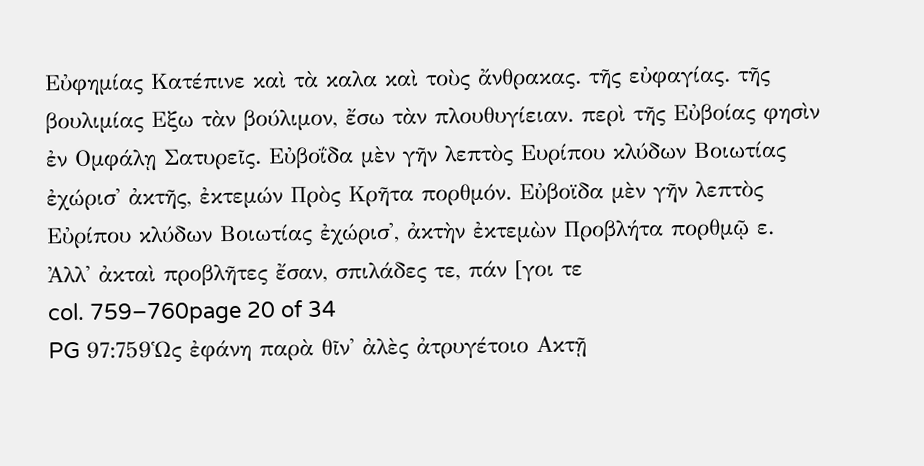Εὐφημίας Κατέπινε καὶ τὰ καλα καὶ τοὺς ἄνθρακας. τῆς εὐφαγίας. τῆς βουλιμίας Εξω τὰν βούλιμον, ἔσω τὰν πλουθυγίειαν. περὶ τῆς Εὐβοίας φησὶν ἐν Ομφάλῃ Σατυρεῖς. Εὐβοΐδα μὲν γῆν λεπτὸς Ευρίπου κλύδων Βοιωτίας ἐχώρισ' ἀκτῆς, ἐκτεμών Πρὸς Κρῆτα πορθμόν. Εὐβοϊδα μὲν γῆν λεπτὸς Εὐρίπου κλύδων Βοιωτίας ἐχώρισ', ἀκτὴν ἐκτεμὼν Προβλήτα πορθμῷ ε. Ἀλλ' ἀκταὶ προβλῆτες ἔσαν, σπιλάδες τε, πάν [γοι τε
col. 759–760page 20 of 34
PG 97:759Ὡς ἐφάνη παρὰ θῖν' ἀλὲς ἀτρυγέτοιο Ακτῇ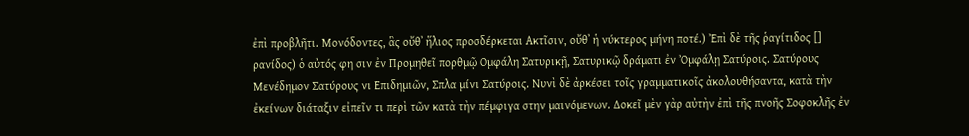ἐπὶ προβλῆτι. Μονόδοντες, ἃς οὔθ᾽ ἥλιος προσδέρκεται Ακτῖσιν, οὔθ᾽ ἡ νύκτερος μήνη ποτέ.) Ἐπὶ δὲ τῆς ῥαγίτιδος [] ρανίδος) ὁ αὐτός φη σιν ἐν Προμηθεῖ πορθμῷ Ομφάλη Σατυρικῇ, Σατυρικῷ δράματι ἐν Ὀμφάλῃ Σατύροις. Σατύρους Μενέδημον Σατύρους νι Επιδημιῶν, Σπλα μίνι Σατύροις. Νυνὶ δὲ ἀρκέσει τοῖς γραμματικοῖς ἀκολουθήσαντα, κατὰ τὴν ἐκείνων διάταξιν εἰπεῖν τι περὶ τῶν κατὰ τὴν πέμφιγα στην μαινόμενων. Δοκεῖ μὲν γὰρ αὐτὴν ἐπὶ τῆς πνοῆς Σοφοκλῆς ἐν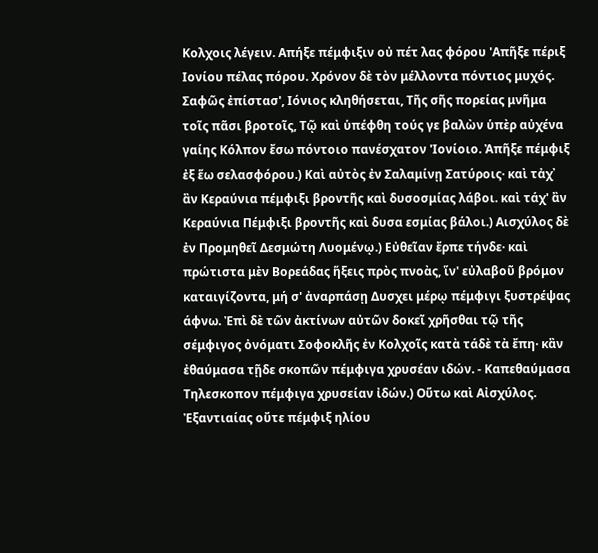Κολχοις λέγειν. Απήξε πέμφιξιν οὐ πέτ λας φόρου 'Απῆξε πέριξ Ιονίου πέλας πόρου. Χρόνον δὲ τὸν μέλλοντα πόντιος μυχός. Σαφῶς ἐπίστασ', Ιόνιος κληθήσεται, Τῆς σῆς πορείας μνῆμα τοῖς πᾶσι βροτοῖς, Τῷ καὶ ὑπέφθη τούς γε βαλὼν ὑπὲρ αὐχένα γαίης Κόλπον ἔσω πόντοιο πανέσχατον 'Ιονίοιο. Ἀπῆξε πέμφιξ ἐξ ἕω σελασφόρου.) Καὶ αὐτὸς ἐν Σαλαμίνῃ Σατύροις· καὶ τἀχ᾽ ἂν Κεραύνια πέμφιξι βροντῆς καὶ δυσοσμίας λάβοι. καὶ τάχ' ἂν Κεραύνια Πέμφιξι βροντῆς καὶ δυσα εσμίας βάλοι.) Αισχύλος δὲ ἐν Προμηθεῖ Δεσμώτη Λυομένῳ.) Εὐθεῖαν ἔρπε τήνδε· καὶ πρώτιστα μὲν Βορεάδας ἥξεις πρὸς πνοὰς, ἵν' εὐλαβοῦ βρόμον καταιγίζοντα, μή σ' ἀναρπάσῃ Δυσχει μέρῳ πέμφιγι ξυστρέψας άφνω. Ἐπὶ δὲ τῶν ἀκτίνων αὐτῶν δοκεῖ χρῆσθαι τῷ τῆς σέμφιγος ὀνόματι Σοφοκλῆς ἐν Κολχοῖς κατὰ τάδὲ τὰ ἔπη· κἂν ἐθαύμασα τῇδε σκοπῶν πέμφιγα χρυσέαν ιδών. - Καπεθαύμασα Τηλεσκοπον πέμφιγα χρυσείαν ἰδών.) Οὕτω καὶ Αἰσχύλος. Ἐξαντιαίας οὔτε πέμφιξ ηλίου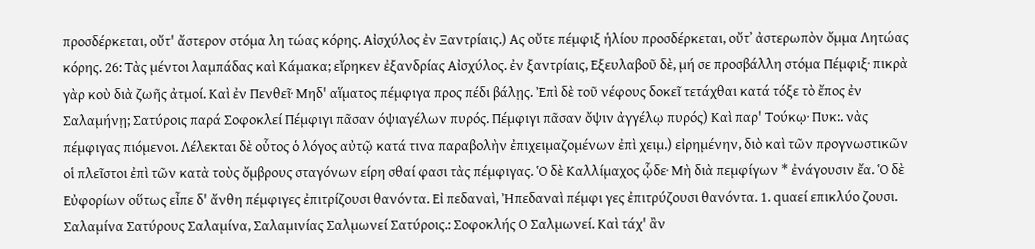προσδέρκεται, οὔτ' ἄστερον στόμα λη τώας κόρης. Αἰσχύλος ἐν Ξαντρίαις.) Ας οὔτε πέμφιξ ἡλίου προσδέρκεται, οὔτ᾽ ἀστερωπὸν ὄμμα Λητώας κόρης. 26: Τὰς μέντοι λαμπάδας καὶ Κάμακα; εἴρηκεν ἐξανδρίας Αἰσχύλος. ἐν ξαντρίαις, Εξευλαβοῦ δὲ, μή σε προσβάλλη στόμα Πέμφιξ· πικρὰ γὰρ κοὺ διὰ ζωῆς ἀτμοί. Καὶ ἐν Πενθεῖ· Μηδ' αἵματος πέμφιγα προς πέδι βάλῃς. Ἐπὶ δὲ τοῦ νέφους δοκεῖ τετάχθαι κατά τόξε τὸ ἔπος ἐν Σαλαμήνῃ; Σατύροις παρά Σοφοκλεί Πέμφιγι πᾶσαν όψιαγέλων πυρός. Πέμφιγι πᾶσαν ὄψιν ἀγγέλῳ πυρός) Καὶ παρ' Τούκῳ· Πυκ:. νὰς πέμφιγας πιόμενοι. Λέλεκται δὲ οὗτος ὁ λόγος αὐτῷ κατά τινα παραβολὴν ἐπιχειμαζομένων ἐπὶ χειμ.) εἰρημένην, διὸ καὶ τῶν προγνωστικῶν οἱ πλεῖστοι ἐπὶ τῶν κατὰ τοὺς ὄμβρους σταγόνων είρη σθαί φασι τὰς πέμφιγας. Ὁ δὲ Καλλίμαχος ᾧδε· Μὴ διὰ πεμφίγων * ἐνάγουσιν ἔα. Ὁ δὲ Εὐφορίων οὕτως εἶπε δ' ἄνθη πέμφιγες ἐπιτρίζουσι θανόντα. Εἰ πεδαναὶ, Ἠπεδαναὶ πέμφι γες ἐπιτρύζουσι θανόντα. 1. quαεί επικλύο ζουσι. Σαλαμίνα Σατύρους Σαλαμίνα, Σαλαμινίας Σαλμωνεί Σατύροις.: Σοφοκλής Ο Σαλμωνεί. Καὶ τάχ' ἂν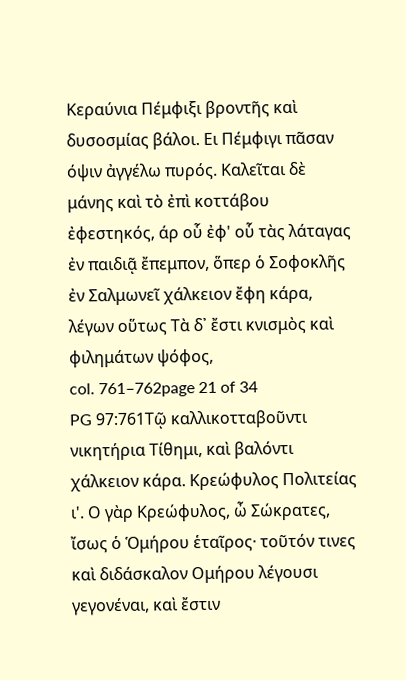Κεραύνια Πέμφιξι βροντῆς καὶ δυσοσμίας βάλοι. Ει Πέμφιγι πᾶσαν όψιν ἀγγέλω πυρός. Καλεῖται δὲ μάνης καὶ τὸ ἐπὶ κοττάβου ἐφεστηκός, άρ οὗ ἐφ' οὗ τὰς λάταγας ἐν παιδιᾷ ἔπεμπον, ὅπερ ὁ Σοφοκλῆς ἐν Σαλμωνεῖ χάλκειον ἔφη κάρα, λέγων οὕτως Τὰ δ᾽ ἔστι κνισμὸς καὶ φιλημάτων ψόφος,
col. 761–762page 21 of 34
PG 97:761Τῷ καλλικοτταβοῦντι νικητήρια Τίθημι, καὶ βαλόντι χάλκειον κάρα. Κρεώφυλος Πολιτείας ι'. Ο γὰρ Κρεώφυλος, ὦ Σώκρατες, ἴσως ὁ Ὁμήρου ἑταῖρος· τοῦτόν τινες καὶ διδάσκαλον Ομήρου λέγουσι γεγονέναι, καὶ ἔστιν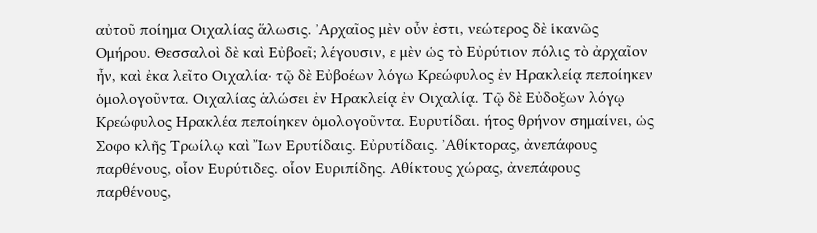αὐτοῦ ποίημα Οιχαλίας ἅλωσις. ᾿Αρχαῖος μὲν οὖν ἐστι, νεώτερος δὲ ἱκανῶς Ομήρου. Θεσσαλοὶ δὲ καὶ Εὐβοεῖ; λέγουσιν, ε μὲν ὡς τὸ Εὐρύτιον πόλις τὸ ἀρχαῖον ἦν, καὶ ἐκα λεῖτο Οιχαλία· τῷ δὲ Εὐβοέων λόγω Κρεώφυλος ἐν Ηρακλείᾳ πεποίηκεν ὁμολογοῦντα. Οιχαλίας ἁλώσει ἐν Ηρακλείᾳ ἐν Οιχαλίᾳ. Τῷ δὲ Εὐδοξων λόγῳ Κρεώφυλος Ηρακλέα πεποίηκεν ὁμολογοῦντα. Ευρυτίδαι. ήτος θρήνον σημαίνει, ὡς Σοφο κλῆς Τρωίλῳ καὶ Ἴων Ερυτίδαις. Εὐρυτίδαις. ᾿Αθίκτορας, ἀνεπάφους παρθένους, οἷον Ευρύτιδες. οἷον Ευριπίδης. Αθίκτους χώρας, ἀνεπάφους παρθένους,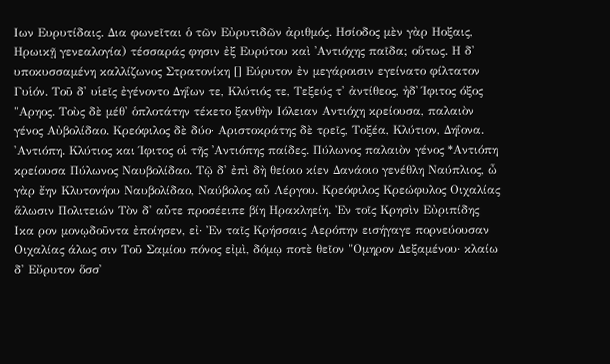Ιων Ευρυτίδαις. Δια φωνεῖται ὁ τῶν Εὐρυτιδῶν ἀριθμός. Ησίοδος μὲν γὰρ Ηοξαις, Ηρωικῇ γενεαλογία) τέσσαράς φησιν ἐξ Ευρύτου καὶ ᾿Αντιόχης παῖδα; οὕτως. Η δ' υποκυσσαμένη καλλίζωνος Στρατονίκη [] Εύρυτον ἐν μεγάροισιν εγείνατο φίλτατον Γυἱόν. Τοῦ δ' υἱεῖς ἐγένοντο Δηΐων τε, Κλύτιός τε, Τεξεύς τ' ἀντίθεος, ἠδ᾽ Ίφιτος όξος "Αρηος. Τοὺς δὲ μέθ' ὁπλοτάτην τέκετο ξανθὴν Ιόλειαν Αντιόχη κρείουσα, παλαιὸν γένος Αὐβολίδαο. Κρεόφιλος δὲ δύο· Αριστοκράτης δὲ τρεῖς, Τοξέα, Κλύτιον, Δηΐονα. 'Αντιόπη. Κλύτιος και Ίφιτος οἱ τῆς ᾿Αντιόπης παίδες. Πύλωνος παλαιὸν γένος *Αντιόπη κρείουσα Πύλωνος Ναυβολίδαο. Τῷ δ' ἐπὶ δὴ θείοιο κίεν Δανάοιο γενέθλη Ναύπλιος, ὦ γὰρ ἔην Κλυτονήου Ναυβολίδαο, Ναύβολος αὖ Λέργου. Κρεόφιλος Κρεώφυλος Οιχαλίας ἅλωσιν Πολιτειών Τὸν δ' αὖτε προσέειπε βίη Ηρακληείη. Ἐν τοῖς Κρησὶν Εὐριπίδης Ικα ρον μονῳδοῦντα ἐποίησεν, εἰ· Ἐν ταῖς Κρήσσαις Αερόπην εισήγαγε πορνεύουσαν Οιχαλίας άλως σιν Τοῦ Σαμίου πόνος εἰμὶ, δόμῳ ποτὲ θεῖον "Ομηρον Δεξαμένου· κλαίω δ' Εὔρυτον ὅσσ᾽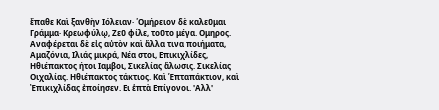ἔπαθε Καὶ ξανθὴν Ιόλειαν· ῾Ομήρειον δὲ καλεῦμαι Γράμμα· Κρεωφύλῳ, Ζεῦ φίλε, τοῦτο μέγα. Ομηρος. Αναφέρεται δὲ εἰς αὐτὸν καὶ ἄλλα τινα ποιήματα, Αμαζόνια, Ιλιάς μικρά, Νέα στοι, Επικιχλίδες, Ηθιέπακτος ήτοι Ιαμβοι, Σικελίας ἅλωσις. Σικελίας Οιχαλίας. Ηθιέπακτος τάκτιος. Καὶ Ἑπταπάκτιον, καὶ Ἐπικιχλίδας ἐποίησεν. Ει ἑπτὰ Επίγονοι. 'Αλλ'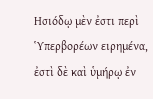Ησιόδῳ μὲν ἐστι περὶ Ὑπερβορέων ειρημένα, ἐστὶ δὲ καὶ ὑμήρῳ ἐν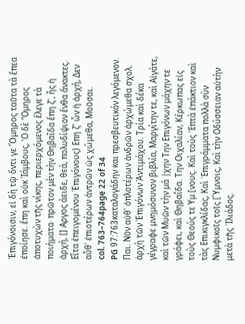Ἐπιγόνοισιν, εἰ δὴ τῷ ὄντι γε Ὅμηρος ταῦτα τὰ ἔπεα ἐποίησε. ἔπη καὶ οὐκ Ἰάμβους, 'Ο δὲ "Ομηρος ἀποτυχὼν τῆς νίκης, περιερχόμενος ἔλεγε τὰ ποιήματα· πρῶτον μὲν τὴν Θηβαΐδα ἔπη ζ', ἧς ἡ ἀρχή, [] Αργος άειδε, θεά, πολυδίψιον ἔνθα ἄνακτες. Εἶτα ἐπειγομένου Ἐπιγόνους) Επη ζ' ὧν ἡ ἀρχή, Δεν αὖθ' ἐπιοτέρων ἀντρῶν ὡς χώμεθα, Μοῦσαι.
col. 763–764page 22 of 34
PG 97:763καταλογάδην και πρεσβευτικόν λεγόμενον. Παι. Νῦν αὐθ' ὁπλοτέρων ἀνδρῶν ἀρχώμεθα σχολ. ἀρχὴ τῶν Ἐπιγόνων Ἀντιμάχου. Τρία καὶ δέκα γέγραφε μνημόσυνον βιβλία, Μαργίτην τε, καὶ Αἰγάτε, καὶ τῶν Μυῶν τὴν μά |χην Την Επιγόνων μάχην τε γράφει, καὶ Θηβαΐδα. Την Οιχαλίαν, Κέρκωπας εἰς τοὺς Θεούς τε Υμ [νους. Καὶ τοὺς 'Επτὰ ἐπάκτιον καὶ τὰς Επικιγκλίδας, Καὶ ᾿Επιγράμματα πολλὰ σὺν Νυμφικοῖς τοῖς [Ύμνοις, Καὶ τὴν Οδύσσειαν αὐτὴν μετὰ τῆς ᾿Ιλιάδος.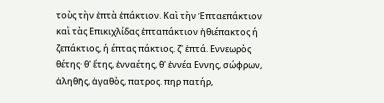τοὺς τὴν ἑπτὰ ἐπάκτιον. Καὶ τὴν Ἑπταεπάκτιον καὶ τὰς Επικιχλίδας ἑπταπάκτιον ἠθιέπακτος ή ζεπάκτιος, ή έπτας πάκτιος. ζ' ἑπτά. Εννεωρὸς θέτης· θ' ἔτης, ἐνναέτης, θ' ἐννέα Εννης, σώφρων, ἀληθῆς, ἀγαθὸς, πατρος. πηρ πατήρ,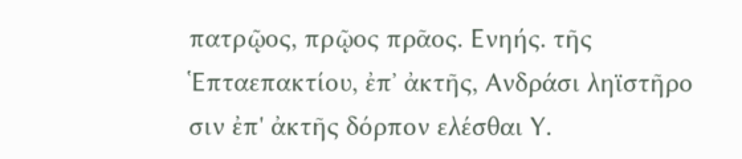πατρῷος, πρῷος πρᾶος. Ενηής. τῆς Ἑπταεπακτίου, ἐπ᾿ ἀκτῆς, Ανδράσι ληϊστῆρο σιν ἐπ' ἀκτῆς δόρπον ελέσθαι Υ.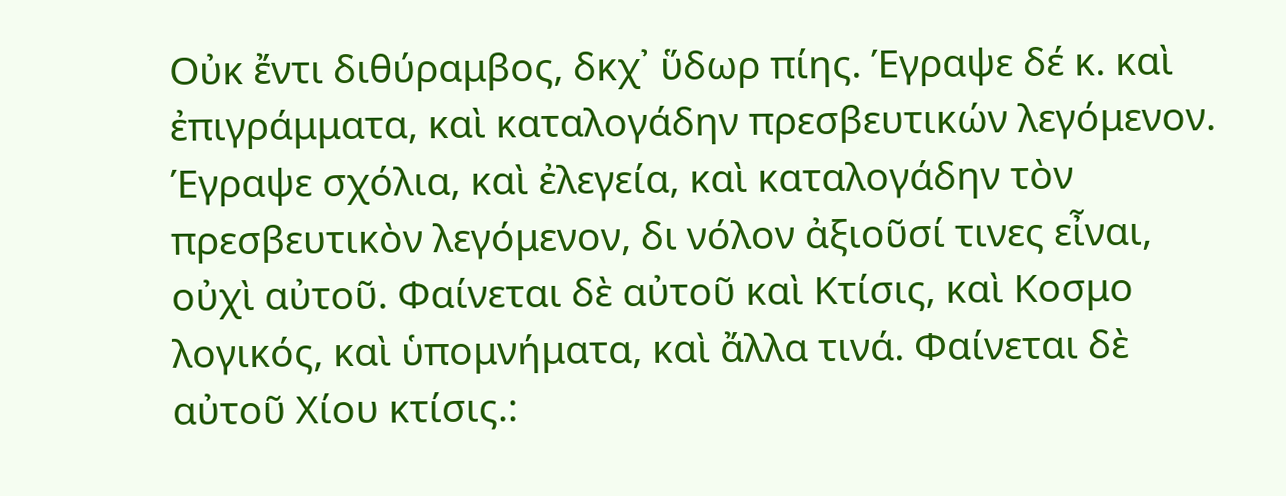Οὐκ ἔντι διθύραμβος, δκχ᾽ ὕδωρ πίης. Έγραψε δέ κ. καὶ ἐπιγράμματα, καὶ καταλογάδην πρεσβευτικών λεγόμενον. Έγραψε σχόλια, καὶ ἐλεγεία, καὶ καταλογάδην τὸν πρεσβευτικὸν λεγόμενον, δι νόλον ἀξιοῦσί τινες εἶναι, οὐχὶ αὐτοῦ. Φαίνεται δὲ αὐτοῦ καὶ Κτίσις, καὶ Κοσμο λογικός, καὶ ὑπομνήματα, καὶ ἄλλα τινά. Φαίνεται δὲ αὐτοῦ Χίου κτίσις.: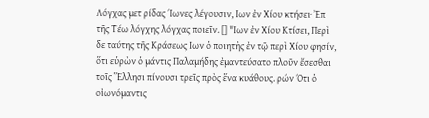Λόγχας μετ ρίδας Ίωνες λέγουσιν, Ιων ἐν Χίου κτήσει· Ἐπ τῆς Τέω λόγχης λόγχας ποιεῖν. [] "Ιων ἐν Χίου Κτίσει, Περὶ δε ταύτης τῆς Κράσεως Ιων ὁ ποιητὴς ἐν τῷ περὶ Χίου φησίν, ὅτι εὑρὼν ὁ μάντις Παλαμήδης ἐμαντεύσατο πλοῦν ἔσεσθαι τοῖς Ἕλλησι πίνουσι τρεῖς πρὸς ἕνα κυάθους. ρών Ότι ὁ οἰωνόμαντις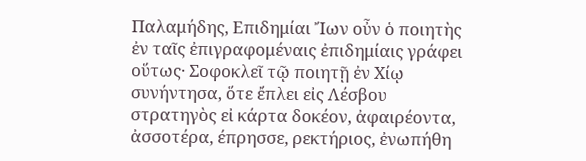Παλαμήδης, Επιδημίαι Ἴων οὖν ὁ ποιητὴς ἐν ταῖς ἐπιγραφομέναις ἐπιδημίαις γράφει οὕτως· Σοφοκλεῖ τῷ ποιητῇ ἐν Χίῳ συνήντησα, ὅτε ἔπλει εἰς Λέσβου στρατηγὸς εἰ κάρτα δοκέον, ἀφαιρέοντα, ἀσσοτέρα, έπρησσε, ρεκτήριος, ἐνωπήθη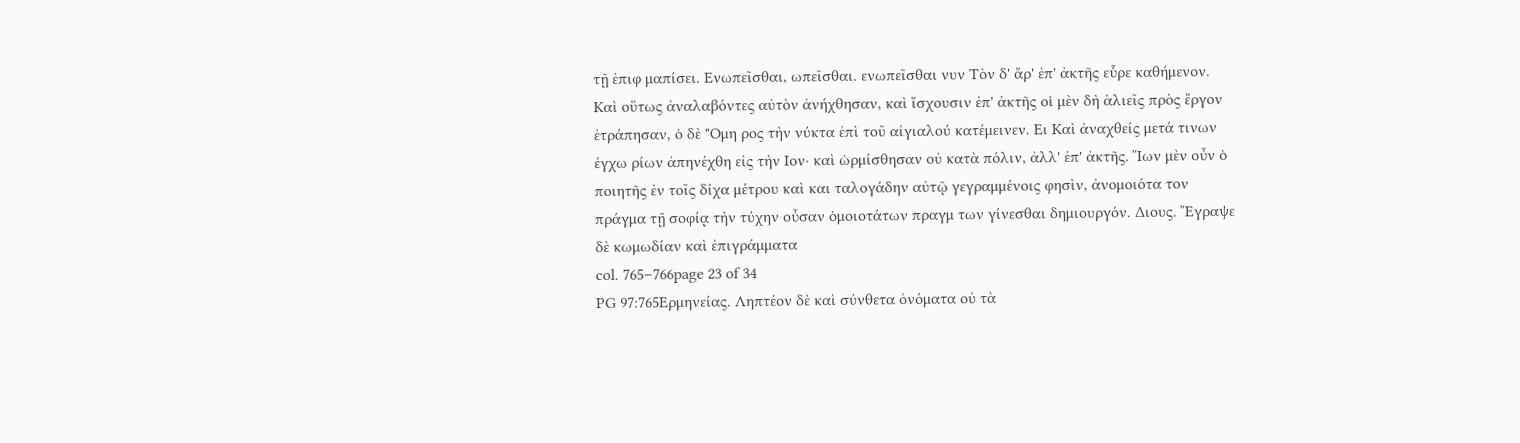τῇ ἐπιφ μαπίσει. Ενωπεῖσθαι, ωπεῖσθαι. ενωπεῖσθαι νυν Τὸν δ' ἄρ' ἐπ' ἀκτῆς εὗρε καθήμενον. Καὶ οὕτως ἀναλαβόντες αὐτὸν ἀνήχθησαν, καὶ ἴσχουσιν ἐπ' ἀκτῆς οἱ μὲν δὴ ἁλιεῖς πρὸς ἔργον ἐτράπησαν, ὁ δὲ "Ομη ρος τὴν νύκτα ἐπὶ τοῦ αἰγιαλού κατέμεινεν. Ει Καὶ ἀναχθείς μετά τινων έγχω ρίων ἀπηνέχθη εἰς τὴν Ιον· καὶ ὡρμίσθησαν οὐ κατὰ πόλιν, ἀλλ' ἐπ' ἀκτῆς. Ἴων μὲν οὖν ὁ ποιητῆς ἐν τοῖς δίχα μέτρου καὶ και ταλογάδην αὐτῷ γεγραμμένοις φησὶν, ἀνομοιότα τον πράγμα τῇ σοφίᾳ τὴν τύχην οὖσαν ὁμοιοτάτων πραγμ των γίνεσθαι δημιουργόν. Διους. Ἔγραψε δὲ κωμωδίαν καὶ ἐπιγράμματα
col. 765–766page 23 of 34
PG 97:765Ερμηνείας. Ληπτέον δὲ καὶ σύνθετα ὀνόματα οὐ τὰ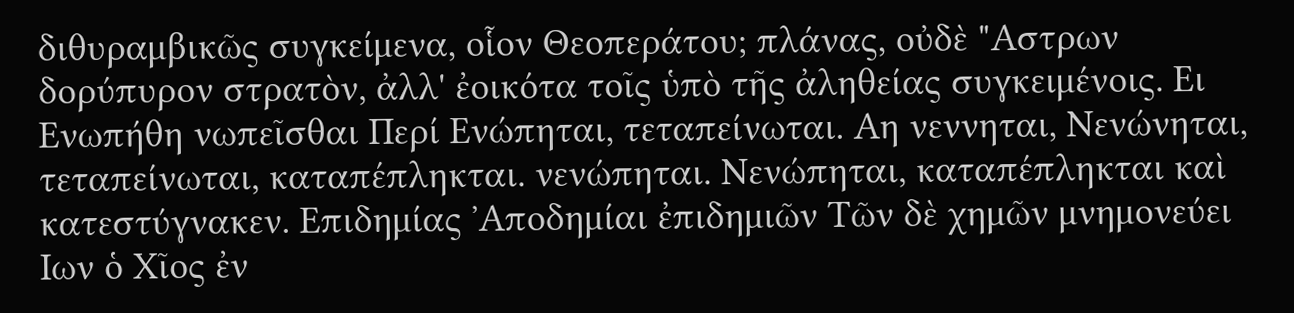διθυραμβικῶς συγκείμενα, οἷον Θεοπεράτου; πλάνας, οὐδὲ "Αστρων δορύπυρον στρατὸν, ἀλλ' ἐοικότα τοῖς ὑπὸ τῆς ἀληθείας συγκειμένοις. Ει Ενωπήθη νωπεῖσθαι Περί Ενώπηται, τεταπείνωται. Αη νεννηται, Νενώνηται, τεταπείνωται, καταπέπληκται. νενώπηται. Νενώπηται, καταπέπληκται καὶ κατεστύγνακεν. Επιδημίας ᾿Αποδημίαι ἐπιδημιῶν Τῶν δὲ χημῶν μνημονεύει Ιων ὁ Χῖος ἐν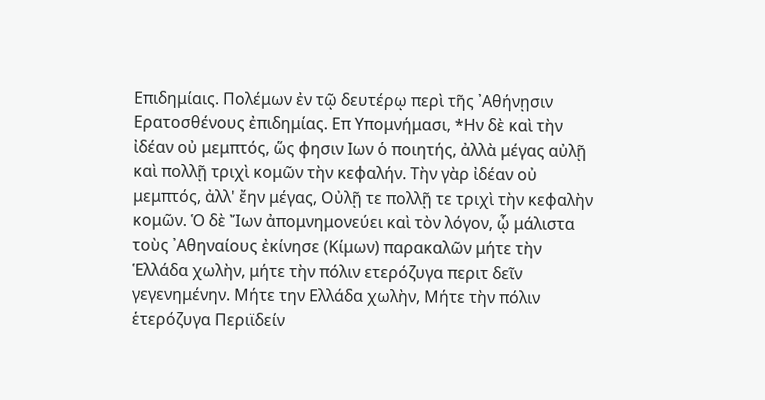Επιδημίαις. Πολέμων ἐν τῷ δευτέρῳ περὶ τῆς ᾿Αθήνῃσιν Ερατοσθένους ἐπιδημίας. Επ Υπομνήμασι, *Ην δὲ καὶ τὴν ἰδέαν οὐ μεμπτός, ὥς φησιν Ιων ὁ ποιητής, ἀλλὰ μέγας αὐλῇ καὶ πολλῇ τριχὶ κομῶν τὴν κεφαλήν. Τὴν γὰρ ἰδέαν οὐ μεμπτός, ἀλλ' ἔην μέγας, Οὐλῇ τε πολλῇ τε τριχὶ τὴν κεφαλὴν κομῶν. Ὁ δὲ Ἴων ἀπομνημονεύει καὶ τὸν λόγον, ᾧ μάλιστα τοὺς ᾿Αθηναίους ἐκίνησε (Κίμων) παρακαλῶν μήτε τὴν Ἑλλάδα χωλὴν, μήτε τὴν πόλιν ετερόζυγα περιτ δεῖν γεγενημένην. Μήτε την Ελλάδα χωλὴν, Μήτε τὴν πόλιν ἑτερόζυγα Περιϊδείν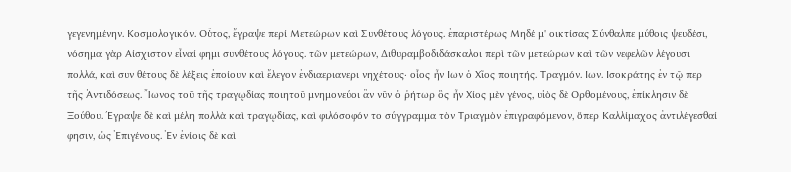γεγενημένην. Κοσμολογικόν. Οὗτος, ἔγραψε περί Μετεώρων καὶ Συνθέτους λόγους. ἐπαριστέρως Μηδέ μ' οικτίσας Σύνθαλπε μύθοις ψευδέσι, νόσημα γὰρ Αίσχιστον εἶναί φημι συνθέτους λόγους. τῶν μετεώρων, Διθυραμβοδιδάσκαλοι περὶ τῶν μετεώρων καὶ τῶν νεφελῶν λέγουσι πολλά, καὶ συν θέτους δὲ λέξεις ἐποίουν καὶ ἔλεγον ἐνδιαεριανερι νηχέτους· οἷος ἦν Ιων ὁ Χῖος ποιητής. Τραγμόν. Ιων. Ισοκράτης ἐν τῷ περ τῆς Ἀντιδόσεως. Ἴωνος τοῦ τῆς τραγῳδίας ποιητοῦ μνημονεύοι ἂν νῦν ὁ ῥήτωρ ὃς ἦν Χίος μὲν γένος, υἱὸς δὲ Ορθομένους, ἐπίκλησιν δὲ Ξούθου. Έγραψε δὲ καὶ μέλη πολλὰ καὶ τραγῳδίας, καὶ φιλόσοφόν το σύγγραμμα τὸν Τριαγμὸν ἐπιγραφόμενον, ὅπερ Καλλίμαχος ἀντιλέγεσθαί φησιν, ὡς Ἐπιγένους. Ἐν ἐνίοις δὲ καὶ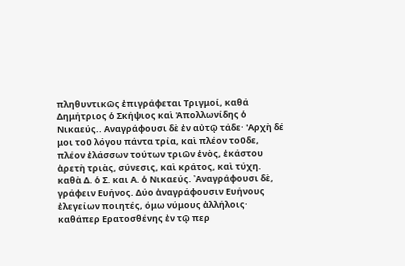πληθυντικῶς ἐπιγράφεται Τριγμοί, καθά Δημήτριος ὁ Σκήψιος καὶ Ἀπολλωνίδης ὁ Νικαεύς.. Αναγράφουσι δὲ ἐν αὐτῷ τάδε· 'Αρχὴ δέ μοι τοῦ λόγου πάντα τρία, καὶ πλέον τοῦδε, πλέον ἐλάσσων τούτων τριῶν ἑνὸς, ἑκάστου ἀρετὴ τριὰς, σύνεσις, καὶ κράτος, καὶ τύχη. καθὰ Δ. ὁ Σ. και Α. ὁ Νικαεύς. ᾿Αναγράφουσι δὲ, γράφειν Ευήνος. Δύο ἀναγράφουσιν Ευήνους ἐλεγείων ποιητές, όμω νύμους ἀλλήλοις· καθάπερ Ερατοσθένης ἐν τῷ περ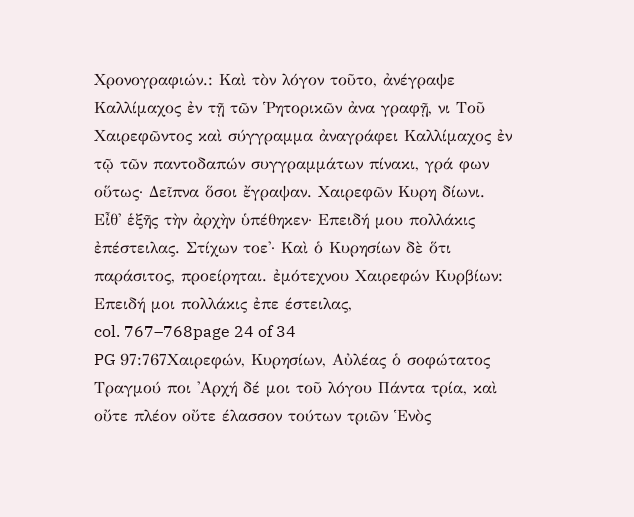Χρονογραφιών.: Καὶ τὸν λόγον τοῦτο, ἀνέγραψε Καλλίμαχος ἐν τῇ τῶν Ῥητορικῶν ἀνα γραφῇ, νι Τοῦ Χαιρεφῶντος καὶ σύγγραμμα ἀναγράφει Καλλίμαχος ἐν τῷ τῶν παντοδαπών συγγραμμάτων πίνακι, γρά φων οὕτως· Δεῖπνα ὅσοι ἔγραψαν. Χαιρεφῶν Κυρη δίωνι. Εἶθ' ἑξῆς τὴν ἀρχὴν ὑπέθηκεν· Επειδή μου πολλάκις ἐπέστειλας. Στίχων τοε'· Καὶ ὁ Κυρησίων δὲ ὅτι παράσιτος, προείρηται. ἐμότεχνου Χαιρεφών Κυρβίων: Επειδή μοι πολλάκις ἐπε έστειλας,
col. 767–768page 24 of 34
PG 97:767Χαιρεφών, Κυρησίων, Αὐλέας ὁ σοφώτατος Τραγμού ποι 'Αρχή δέ μοι τοῦ λόγου Πάντα τρία, καὶ οὔτε πλέον οὔτε έλασσον τούτων τριῶν Ἑνὸς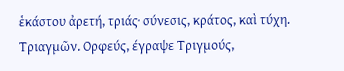ἑκάστου ἀρετή, τριάς· σύνεσις, κράτος, καὶ τύχη. Τριαγμῶν. Ορφεύς, έγραψε Τριγμούς,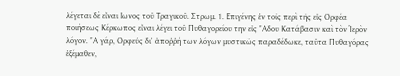λέγεται δὲ εἶναι Ιωνος τοῦ Τραγικοῦ. Στρωμ. 1. Επιγένης ἐν τοῖς περὶ τῆς εἰς Ορφέα ποιήσεως Κέρκωπος εἶναι λέγει τοῦ Πυθαγορείου την εἰς "Αδου Κατάβασιν καὶ τὸν Ἱερὸν λόγον. "Α γάρ, Ορφεύς δι' ἀποῤῥή των λόγων μυστικῶς παραδέδωκε, ταῦτα Πυθαγόρας ἐξέμαθεν,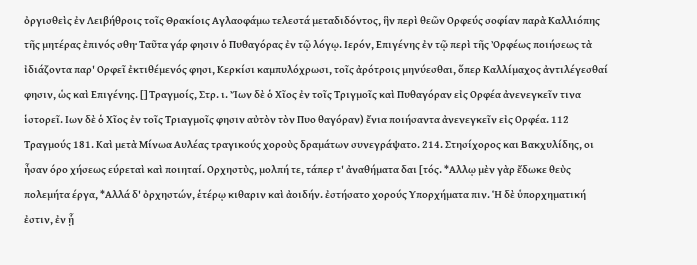ὀργισθεὶς ἐν Λειβήθροις τοῖς Θρακίοις Αγλαοφάμω τελεστά μεταδιδόντος, ἣν περὶ θεῶν Ορφεύς σοφίαν παρὰ Καλλιόπης τῆς μητέρας ἐπινός σθη· Ταῦτα γάρ φησιν ὁ Πυθαγόρας ἐν τῷ λόγῳ. Ιερόν, Επιγένης ἐν τῷ περὶ τῆς Ὀρφέως ποιήσεως τὰ ἰδιάζοντα παρ' Ορφεῖ ἐκτιθέμενός φησι, Κερκίσι καμπυλόχρωσι, τοῖς ἀρότροις μηνύεσθαι, ὅπερ Καλλίμαχος ἀντιλέγεσθαί φησιν, ὡς καὶ Επιγένης. [] Τραγμοίς, Στρ. ι. Ἴων δὲ ὁ Χῖος ἐν τοῖς Τριγμοῖς καὶ Πυθαγόραν εἰς Ορφέα ἀνενεγκεῖν τινα ἱστορεῖ. Ιων δὲ ὁ Χῖος ἐν τοῖς Τριαγμοῖς φησιν αὐτὸν τὸν Πυο θαγόραν) ἔνια ποιήσαντα ἀνενεγκεῖν εἰς Ορφέα. 112 Τραγμούς 181. Καὶ μετὰ Μίνωα Αυλέας τραγικούς χοροὺς δραμάτων συνεγράψατο. 214. Στησίχορος και Βακχυλίδης, οι ἦσαν όρο χήσεως εύρεταὶ καὶ ποιηταί. Ορχηστὺς, μολπή τε, τάπερ τ' ἀναθήματα δαι [τός. *Αλλῳ μὲν γὰρ ἔδωκε θεὺς πολεμήτα έργα, *Αλλά δ' ὀρχηστών, ἑτέρῳ κιθαριν καὶ ἀοιδήν. ἐστήσατο χορούς Υπορχήματα πιν. Ἡ δὲ ὑπορχηματική ἐστιν, ἐν ᾗ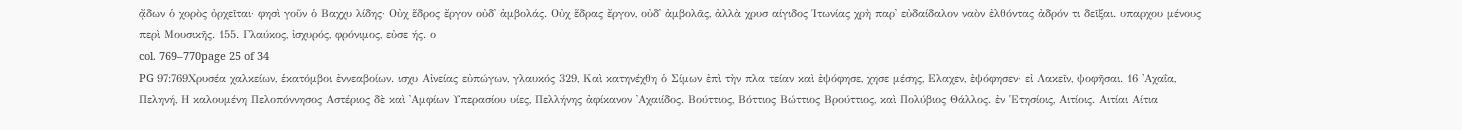ᾄδων ὁ χορὸς ὀρχεῖται· φησὶ γοῦν ὁ Βαχχυ λίδης· Οὐχ ἕδρος ἔργον οὐδ᾽ ἀμβολάς. Οὐχ ἕδρας ἔργον, οὐδ᾽ ἀμβολᾶς, ἀλλὰ χρυσ αίγιδος Ίτωνίας χρὴ παρ᾽ εὐδαίδαλον ναὸν ἐλθόντας ἀδρόν τι δεῖξαι. υπαρχου μένους περὶ Μουσικῆς. 155. Γλαύκος, ἰσχυρός, φρόνιμος, εὐσε ής. ο
col. 769–770page 25 of 34
PG 97:769Χρυσέα χαλκείων, ἑκατόμβοι ἐννεαβοίων. ισχυ Αἰνείας εὐπώγων, γλαυκός 329, Καὶ κατηνέχθη ὁ Σίμων ἐπὶ τὴν πλα τείαν καὶ ἐψόφησε, χησε μέσης, Ελαχεν, ἐψόφησεν· εἰ Λακεῖν, ψοφῆσαι. 16 'Αχαΐα, Πεληνή, Η καλουμένη Πελοπόννησος Αστέριος δὲ καὶ ᾿Αμφίων Υπερασίου υίες, Πελλήνης ἀφίκανον ᾿Αχαιίδος. Βούττιος, Βόττιος Βώττιος Βρούττιος, καὶ Πολύβιος Θάλλος. ἐν Ἑτησίοις, Αιτίοις. Αιτίαι Αίτια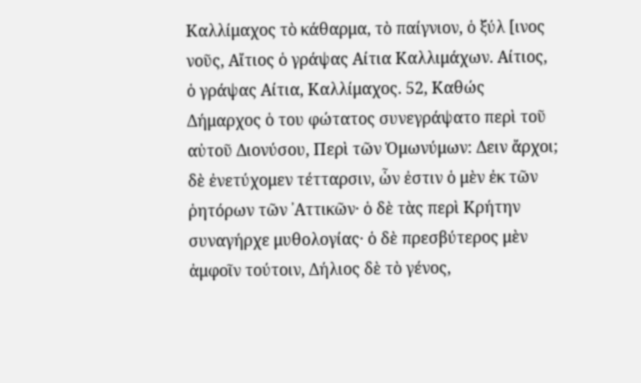Καλλίμαχος τὸ κάθαρμα, τὸ παίγνιον, ὁ ξύλ [ινος νοῦς, Αἴτιος ὁ γράψας Αίτια Καλλιμάχων. Αίτιος, ὁ γράψας Αίτια, Καλλίμαχος. 52, Καθώς Δήμαρχος ὁ του φώτατος συνεγράψατο περὶ τοῦ αὐτοῦ Διονύσου, Περὶ τῶν Ὁμωνύμων: Δειν ἄρχοι; δὲ ἐνετύχομεν τέτταρσιν, ὧν ἐστιν ὁ μὲν ἐκ τῶν ῥητόρων τῶν ᾿Αττικῶν· ὁ δὲ τὰς περὶ Κρήτην συναγήρχε μυθολογίας· ὁ δὲ πρεσβύτερος μὲν ἀμφοῖν τούτοιν, Δήλιος δὲ τὸ γένος,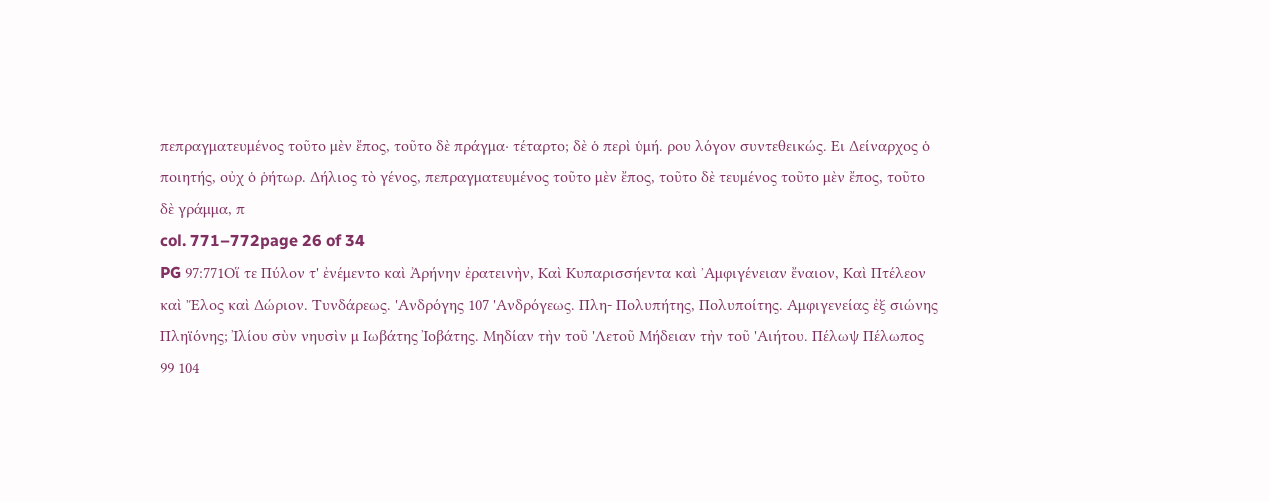πεπραγματευμένος τοῦτο μὲν ἔπος, τοῦτο δὲ πράγμα· τέταρτο; δὲ ὁ περὶ ὑμή. ρου λόγον συντεθεικώς. Ει Δείναρχος ὁ ποιητής, οὐχ ὁ ῥήτωρ. Δήλιος τὸ γένος, πεπραγματευμένος τοῦτο μὲν ἔπος, τοῦτο δὲ τευμένος τοῦτο μὲν ἔπος, τοῦτο δὲ γράμμα, π
col. 771–772page 26 of 34
PG 97:771Οἵ τε Πύλον τ' ἐνέμεντο καὶ Ἀρήνην ἐρατεινὴν, Καὶ Κυπαρισσήεντα καὶ ᾿Αμφιγένειαν ἔναιον, Καὶ Πτέλεον καὶ ῎Ελος καὶ Δώριον. Τυνδάρεως. 'Ανδρόγης 107 'Ανδρόγεως. Πλη- Πολυπήτης, Πολυποίτης. Αμφιγενείας ἐξ σιώνης Πληϊόνης; Ἰλίου σὺν νηυσὶν μ Ιωβάτης Ἰοβάτης. Μηδίαν τὴν τοῦ 'Λετοῦ Μήδειαν τὴν τοῦ 'Αιήτου. Πέλωψ Πέλωπος 99 104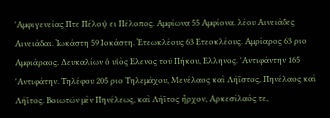'Αμφιγενείας Πτε Πέλοψ ει Πέλοπος. Αμφίωνα 55 Αμφίονα. λέου Αινειάδες Αινειάδαι. Ἰωκάστη 59 Ιοκάστη. Ἐτεωκλέους 63 Ετεοκλέους. Αμρίαρος 63 ριο Αμφιάραος. Δευκαλίων ὁ υἱὸς Ελενος τοῦ Πήκου, Ελληνος. 'Αντιφάντην 165 'Αντιφάτην. Τηλέφου 205 ριο Τηλεμάχου, Μενέλαος καὶ Λήϊστος, Πηνέλαος καὶ Λήϊτος. Βοιωτῶν μὲν Πηνέλεως, καὶ Λήϊτος ἦρχον, Αρκεσίλαός τε,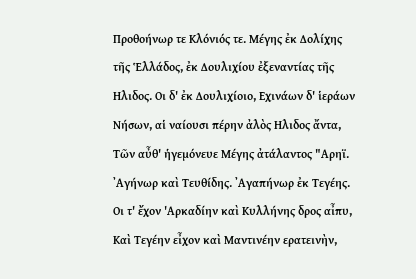Προθοήνωρ τε Κλόνιός τε. Μέγης ἐκ Δολίχης τῆς Ἑλλάδος, ἐκ Δουλιχίου ἐξεναντίας τῆς Ηλιδος. Οι δ' ἐκ Δουλιχίοιο, Εχινάων δ' ἱεράων Νήσων, αἱ ναίουσι πέρην ἀλὸς Ηλιδος ἄντα, Τῶν αὖθ' ἡγεμόνευε Μέγης ἀτάλαντος "Αρηϊ. ᾿Αγήνωρ καὶ Τευθίδης. ᾿Αγαπήνωρ ἐκ Τεγέης. Οι τ' ἔχον 'Αρκαδίην καὶ Κυλλήνης δρος αἶπυ, Καὶ Τεγέην εἶχον καὶ Μαντινέην ερατεινὴν,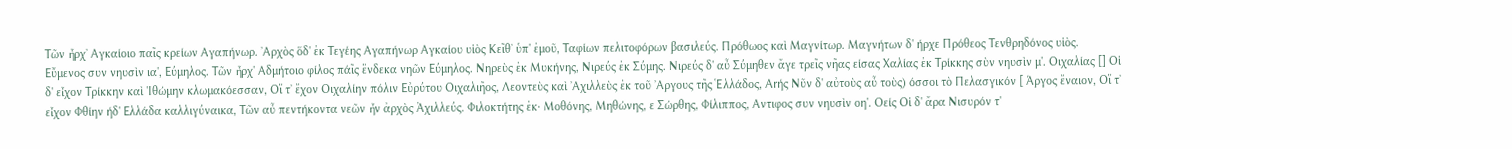Τῶν ἦρχ᾽ Αγκαίοιο παῖς κρείων Αγαπήνωρ. ᾿Αρχὸς ὅδ' ἐκ Τεγέης Αγαπήνωρ Αγκαίου υἱὸς Κεῖθ᾽ ὑπ' ἐμοῦ, Ταφίων πελιτοφόρων βασιλεύς. Πρόθωος καὶ Μαγνίτωρ. Μαγνήτων δ' ήρχε Πρόθεος Τενθρηδόνος υἱὸς. Εὔμενος συν νηυσὶν ια', Εύμηλος. Τῶν ἦρχ' Αδμήτοιο φίλος πάῖς ἕνδεκα νηῶν Εύμηλος. Νηρεὺς ἐκ Μυκήνης, Νιρεύς ἐκ Σύμης. Νιρεύς δ' αὖ Σύμηθεν ἄγε τρεῖς νῆας είσας Χαλίας ἐκ Τρίκκης σὺν νηυσὶν μ'. Οιχαλίας [] Οἱ δ' εἶχον Τρίκκην καὶ 'Ιθώμην κλωμακόεσσαν, Οἵ τ᾽ ἔχον Οιχαλίην πόλιν Εὐρύτου Οιχαλιῆος, Λεοντεὺς καὶ ᾿Αχιλλεὺς ἐκ τοῦ ᾿Αργους τῆς Ἑλλάδος, Αrής Νῦν δ' αὐτοὺς αὖ τοὺς) όσσοι τὸ Πελασγικόν [ Άργος ἔναιον, Οἵ τ᾽ εἶχον Φθίην ήδ' Ελλάδα καλλιγύναικα, Τῶν αὖ πεντήκοντα νεῶν ἦν ἀρχὸς Ἀχιλλεύς. Φιλοκτήτης ἐκ· Μοθόνης, Μηθώνης, ε Σώρθης, Φίλιππος, Αντιφος συν νηυσὶν οη'. Οείς Οἱ δ' ἄρα Νισυρόν τ'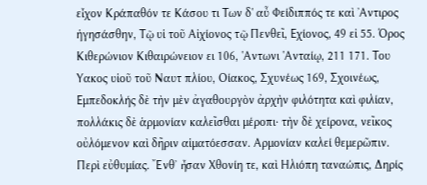εἶχον Κράπαθόν τε Κάσου τι Των δ' αὖ Φείδιππός τε καὶ ᾿Αντιρος ἡγησάσθην, Τῷ υἱ τοῦ Αἰχίονος τῷ Πενθεῖ, Εχίονος, 49 εἰ 55. Όρος Κιθερώνιον Κιθαιρώνειον ει 106, 'Αντωνι 'Ανταίῳ, 211 171. Του Υακος υἱοῦ τοῦ Ναυτ πλίου, Οίακος, Σχυνέως 169, Σχοινέως, Εμπεδοκλής δὲ τὴν μὲν ἀγαθουργὸν ἀρχὴν φιλότητα καὶ φιλίαν, πολλάκις δὲ ἁρμονίαν καλεῖσθαι μέροπι· τὴν δὲ χείρονα, νεῖκος οὐλόμενον καὶ δῆριν αἱματόεσσαν. Αρμονίαν καλεί θεμερῶπιν. Περὶ εὐθυμίας. Ἔνθ᾽ ἦσαν Χθονίη τε, καὶ Ηλιόπη ταναώπις, Δηρίς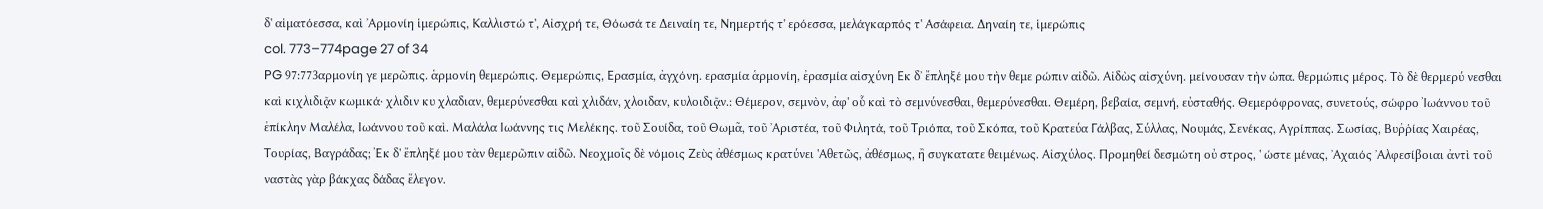δ' αἱματόεσσα, καὶ ᾿Αρμονίη ἱμερώπις, Καλλιστώ τ', Αἰσχρή τε, Θόωσά τε Δειναίη τε, Νημερτής τ' ερόεσσα, μελάγκαρπός τ' Ασάφεια. Δηναίη τε, ἱμερώπις
col. 773–774page 27 of 34
PG 97:773αρμονίη γε μερῶπις. ἁρμονίη θεμερώπις. Θεμερώπις, Ερασμία, ἀγχόνη. ερασμία ἁρμονίη, ἐρασμία αἰσχύνη Εκ δ᾽ ἔπληξέ μου τὴν θεμε ρώπιν αἰδῶ. Αἰδὼς αἰσχύνη. μείνουσαν τὴν ὡπα. θερμώπις μέρος. Τὸ δὲ θερμερύ νεσθαι καὶ κιχλιδιᾷν κωμικά· χλιδιν κυ χλαδιαν, θεμερύνεσθαι καὶ χλιδάν, χλοιδαν, κυλοιδιᾷν.: Θέμερον, σεμνὸν, ἀφ' οὗ καὶ τὸ σεμνύνεσθαι, θεμερύνεσθαι. Θεμέρη, βεβαία, σεμνή, εὐσταθής. Θεμερόφρονας, συνετούς, σώφρο Ἰωάννου τοῦ ἐπίκλην Μαλέλα, Ιωάννου τοῦ καὶ. Μαλάλα Ιωάννης τις Μελέκης. τοῦ Σουίδα, τοῦ Θωμᾶ, τοῦ ᾿Αριστέα, τοῦ Φιλητά, τοῦ Τριόπα, τοῦ Σκόπα, τοῦ Κρατεύα Γάλβας, Σύλλας, Νουμάς, Σενέκας, Αγρίππας. Σωσίας, Βυῤῥίας Χαιρέας, Τουρίας, Βαγράδας; Ἐκ δ' ἔπληξέ μου τὰν θεμερῶπιν αἰδῶ. Νεοχμοῖς δὲ νόμοις Ζεὺς ἀθέσμως κρατύνει 'Αθετῶς, ἀθέσμως, ἢ συγκατατε θειμένως. Αἰσχύλος. Προμηθεί δεσμώτη οὐ στρος, ' ώστε μένας, ᾿Αχαιός ᾿Αλφεσίβοιαι ἀντὶ τοῦ ναστὰς γὰρ βάκχας δάδας ἔλεγον.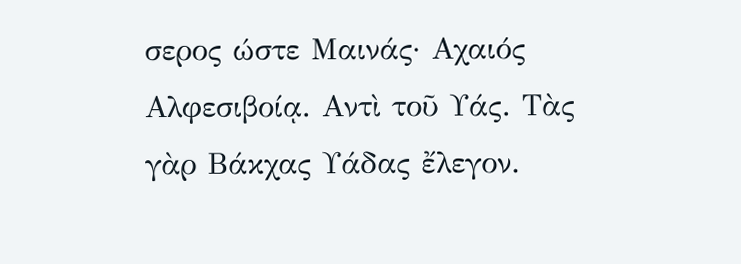σερος ώστε Μαινάς· Αχαιός Αλφεσιβοίᾳ. Αντὶ τοῦ Υάς. Τὰς γὰρ Βάκχας Υάδας ἔλεγον.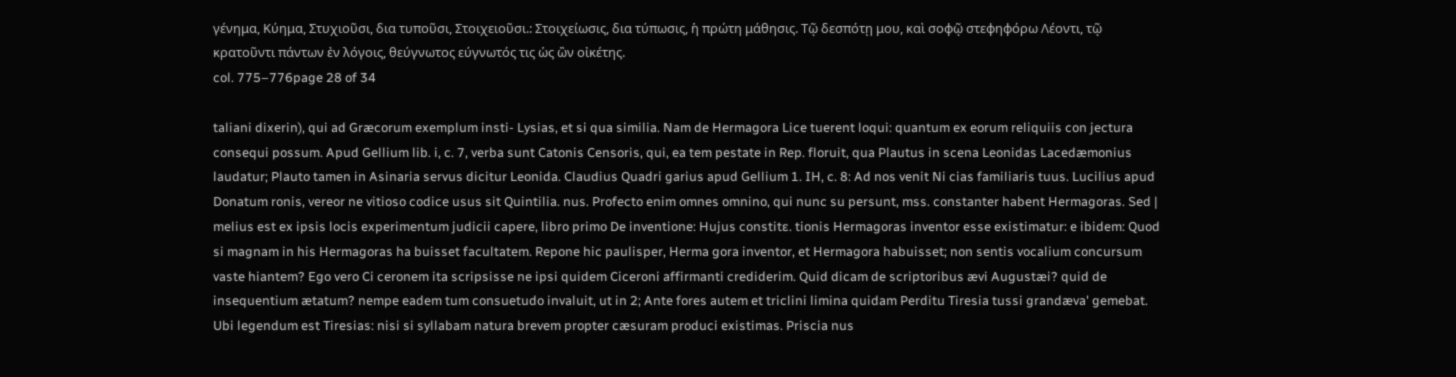γένημα, Κύημα, Στυχιοῦσι, δια τυποῦσι, Στοιχειοῦσι.: Στοιχείωσις, δια τύπωσις, ἡ πρώτη μάθησις. Τῷ δεσπότῃ μου, καὶ σοφῷ στεφηφόρω Λέοντι, τῷ κρατοῦντι πάντων ἐν λόγοις, θεύγνωτος εύγνωτός τις ὡς ὢν οἰκέτης.
col. 775–776page 28 of 34

taliani dixerin), qui ad Græcorum exemplum insti- Lysias, et si qua similia. Nam de Hermagora Lice tuerent loqui: quantum ex eorum reliquiis con jectura consequi possum. Apud Gellium lib. i, c. 7, verba sunt Catonis Censoris, qui, ea tem pestate in Rep. floruit, qua Plautus in scena Leonidas Lacedæmonius laudatur; Plauto tamen in Asinaria servus dicitur Leonida. Claudius Quadri garius apud Gellium 1. IH, c. 8: Ad nos venit Ni cias familiaris tuus. Lucilius apud Donatum ronis, vereor ne vitioso codice usus sit Quintilia. nus. Profecto enim omnes omnino, qui nunc su persunt, mss. constanter habent Hermagoras. Sed | melius est ex ipsis locis experimentum judicii capere, libro primo De inventione: Hujus constitɛ. tionis Hermagoras inventor esse existimatur: e ibidem: Quod si magnam in his Hermagoras ha buisset facultatem. Repone hic paulisper, Herma gora inventor, et Hermagora habuisset; non sentis vocalium concursum vaste hiantem? Ego vero Ci ceronem ita scripsisse ne ipsi quidem Ciceroni affirmanti crediderim. Quid dicam de scriptoribus ævi Augustæi? quid de insequentium ætatum? nempe eadem tum consuetudo invaluit, ut in 2; Ante fores autem et triclini limina quidam Perditu Tiresia tussi grandæva' gemebat. Ubi legendum est Tiresias: nisi si syllabam natura brevem propter cæsuram produci existimas. Priscia nus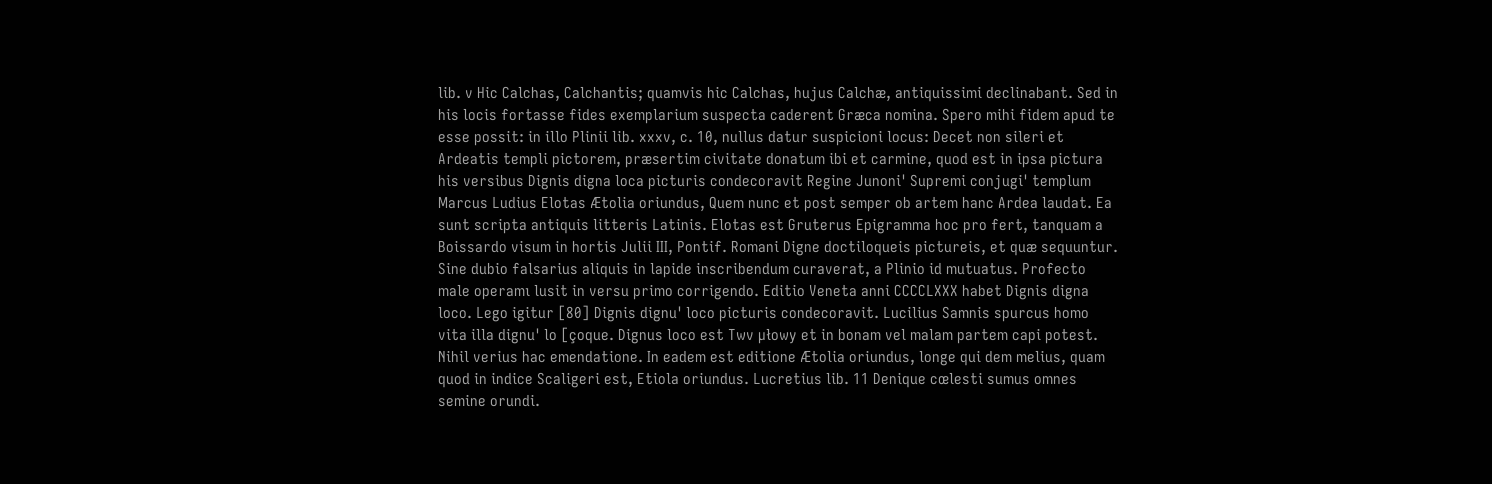lib. v Hic Calchas, Calchantis; quamvis hic Calchas, hujus Calchæ, antiquissimi declinabant. Sed in his locis fortasse fides exemplarium suspecta caderent Græca nomina. Spero mihi fidem apud te esse possit: in illo Plinii lib. xxxv, c. 10, nullus datur suspicioni locus: Decet non sileri et Ardeatis templi pictorem, præsertim civitate donatum ibi et carmine, quod est in ipsa pictura his versibus Dignis digna loca picturis condecoravit Regine Junoni' Supremi conjugi' templum Marcus Ludius Elotas Ætolia oriundus, Quem nunc et post semper ob artem hanc Ardea laudat. Ea sunt scripta antiquis litteris Latinis. Elotas est Gruterus Epigramma hoc pro fert, tanquam a Boissardo visum in hortis Julii III, Pontif. Romani Digne doctiloqueis pictureis, et quæ sequuntur. Sine dubio falsarius aliquis in lapide inscribendum curaverat, a Plinio id mutuatus. Profecto male operamı lusit in versu primo corrigendo. Editio Veneta anni CCCCLXXX habet Dignis digna loco. Lego igitur [80] Dignis dignu' loco picturis condecoravit. Lucilius Samnis spurcus homo vita illa dignu' lo [çoque. Dignus loco est Twv µłowy et in bonam vel malam partem capi potest. Nihil verius hac emendatione. In eadem est editione Ætolia oriundus, longe qui dem melius, quam quod in indice Scaligeri est, Etiola oriundus. Lucretius lib. 11 Denique cœlesti sumus omnes semine orundi.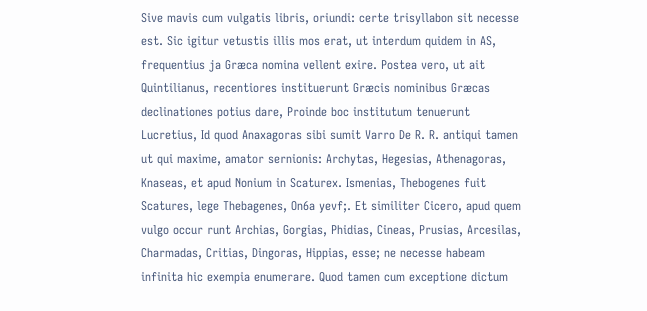Sive mavis cum vulgatis libris, oriundi: certe trisyllabon sit necesse est. Sic igitur vetustis illis mos erat, ut interdum quidem in AS, frequentius ja Græca nomina vellent exire. Postea vero, ut ait Quintilianus, recentiores instituerunt Græcis nominibus Græcas declinationes potius dare, Proinde boc institutum tenuerunt Lucretius, Id quod Anaxagoras sibi sumit Varro De R. R. antiqui tamen ut qui maxime, amator sernionis: Archytas, Hegesias, Athenagoras, Knaseas, et apud Nonium in Scaturex. Ismenias, Thebogenes fuit Scatures, lege Thebagenes, On6a yevf;. Et similiter Cicero, apud quem vulgo occur runt Archias, Gorgias, Phidias, Cineas, Prusias, Arcesilas, Charmadas, Critias, Dingoras, Hippias, esse; ne necesse habeam infinita hic exempia enumerare. Quod tamen cum exceptione dictum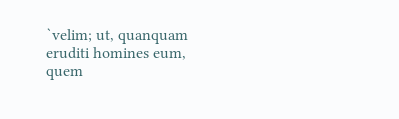`velim; ut, quanquam eruditi homines eum, quem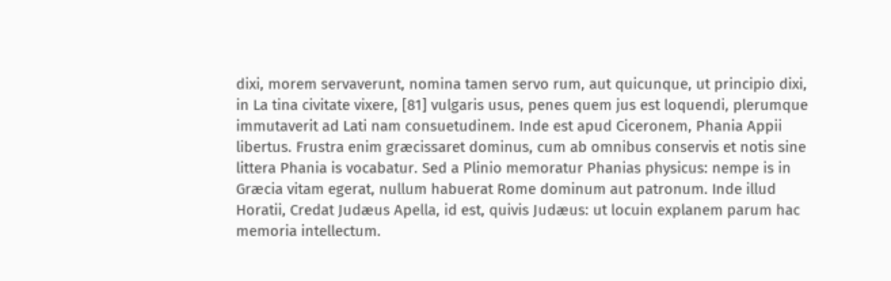dixi, morem servaverunt, nomina tamen servo rum, aut quicunque, ut principio dixi, in La tina civitate vixere, [81] vulgaris usus, penes quem jus est loquendi, plerumque immutaverit ad Lati nam consuetudinem. Inde est apud Ciceronem, Phania Appii libertus. Frustra enim græcissaret dominus, cum ab omnibus conservis et notis sine littera Phania is vocabatur. Sed a Plinio memoratur Phanias physicus: nempe is in Græcia vitam egerat, nullum habuerat Rome dominum aut patronum. Inde illud Horatii, Credat Judæus Apella, id est, quivis Judæus: ut locuin explanem parum hac memoria intellectum.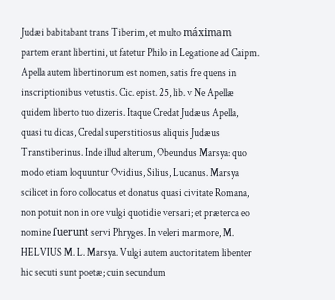Judæi babitabant trans Tiberim, et multo máximam partem erant libertini, ut fatetur Philo in Legatione ad Caipm. Apella autem libertinorum est nomen, satis fre quens in inscriptionibus vetustis. Cic. epist. 25, lib. v Ne Apellæ quidem liberto tuo dizeris. Itaque Credat Judæus Apella, quasi tu dicas, Credal superstitiosus aliquis Judæus Transtiberinus. Inde illud alterum, Obeundus Marsya: quo modo etiam loquuntur Ovidius, Silius, Lucanus. Marsya scilicet in foro collocatus et donatus quasi civitate Romana, non potuit non in ore vulgi quotidie versari; et præterca eo nomine ſuerunt servi Phryges. In veleri marmore, M. HELVIUS M. L. Marsya. Vulgi autem auctoritatem libenter hic secuti sunt poetæ; cuin secundum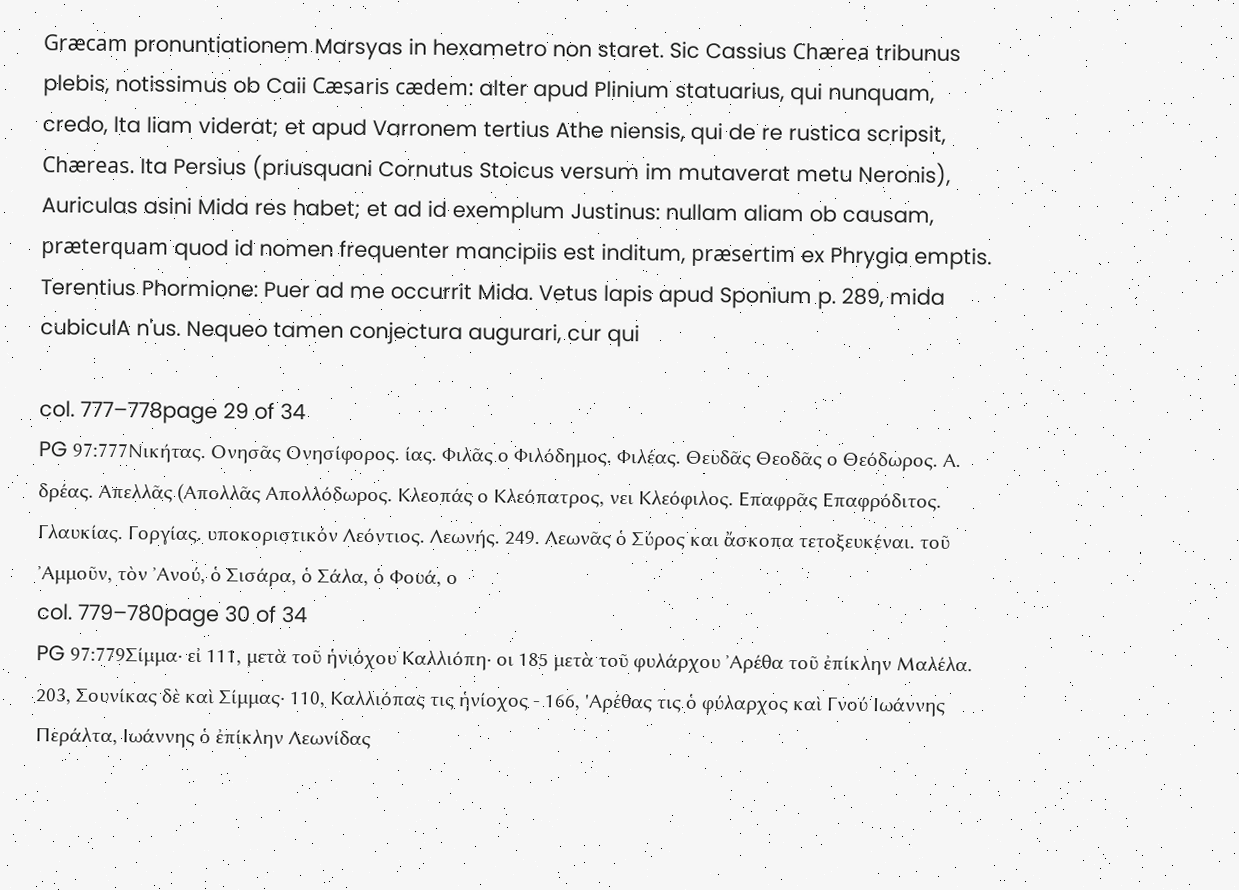Græcam pronuntiationem Marsyas in hexametro non staret. Sic Cassius Chærea tribunus plebis, notissimus ob Caii Cæsaris cædem: alter apud Plinium statuarius, qui nunquam, credo, lta liam viderat; et apud Varronem tertius Athe niensis, qui de re rustica scripsit, Chæreas. Ita Persius (priusquani Cornutus Stoicus versum im mutaverat metu Neronis), Auriculas asini Mida res habet; et ad id exemplum Justinus: nullam aliam ob causam, præterquam quod id nomen frequenter mancipiis est inditum, præsertim ex Phrygia emptis. Terentius Phormione: Puer ad me occurrit Mida. Vetus lapis apud Sponium p. 289, mida cubiculA n'us. Nequeo tamen conjectura augurari, cur qui

col. 777–778page 29 of 34
PG 97:777Νικήτας. Ονησᾶς Ονησίφορος. ίας. Φιλᾶς ο Φιλόδημος. Φιλέας. Θευδᾶς Θεοδᾶς ο Θεόδωρος. Α. δρέας. Απελλᾶς (Απολλᾶς Απολλόδωρος. Κλεοπάς ο Κλεόπατρος, νει Κλεόφιλος. Επαφρᾶς Επαφρόδιτος. Γλαυκίας. Γοργίας. υποκοριστικόν Λεόντιος. Λεωνής. 249. Λεωνᾶς ὁ Σύρος και ἄσκοπα τετοξευκέναι. τοῦ ᾿Αμμοῦν, τὸν ᾿Ανού, ὁ Σισάρα, ὁ Σάλα, ὁ Φουά, ο
col. 779–780page 30 of 34
PG 97:779Σίμμα· εἰ 111, μετὰ τοῦ ἡνιόχου Καλλιόπη· οι 185 μετὰ τοῦ φυλάρχου ᾿Αρέθα τοῦ ἐπίκλην Μαλέλα. 203, Σουνίκας δὲ καὶ Σίμμας· 110, Καλλιόπας τις ἡνίοχος - 166, 'Αρέθας τις ὁ φύλαρχος καὶ Γνού Ιωάννης Περάλτα, Ιωάννης ὁ ἐπίκλην Λεωνίδας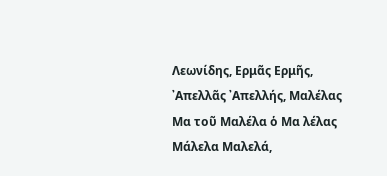Λεωνίδης, Ερμᾶς Ερμῆς, ᾿Απελλᾶς ᾿Απελλής, Μαλέλας Μα τοῦ Μαλέλα ὁ Μα λέλας Μάλελα Μαλελά,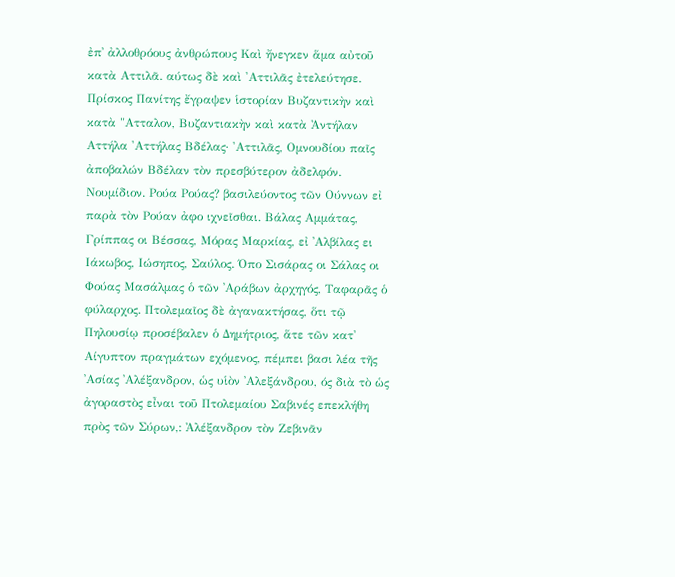ἐπ᾽ ἀλλοθρόους ἀνθρώπους Καὶ ἤνεγκεν ἅμα αὐτοῦ κατὰ Αττιλᾶ. αύτως δὲ καὶ 'Αττιλᾶς ἐτελεύτησε. Πρίσκος Πανίτης ἔγραψεν ἱστορίαν Βυζαντικὴν καὶ κατὰ "Ατταλον, Βυζαντιακὴν καὶ κατὰ Ἀντήλαν Αττήλα 'Αττήλας Βδέλας· 'Αττιλᾶς, Ομνουδίου παῖς ἀποβαλών Βδέλαν τὸν πρεσβύτερον ἀδελφόν. Νουμίδιον. Ρούα Ρούας? βασιλεύοντος τῶν Ούννων εἰ παρὰ τὸν Ρούαν ἀφο ιχνεῖσθαι. Βάλας Αμμάτας, Γρίππας οι Βέσσας, Μόρας Μαρκίας, εἰ ᾿Αλβίλας ει Ιάκωβος, Ιώσηπος, Σαύλος. Όπο Σισάρας οι Σάλας οι Φούας Μασάλμας ὁ τῶν ᾿Αράβων ἀρχηγός, Ταφαρᾶς ὁ φύλαρχος. Πτολεμαῖος δὲ ἀγανακτήσας, ὅτι τῷ Πηλουσίῳ προσέβαλεν ὁ Δημήτριος, ἅτε τῶν κατ' Αίγυπτον πραγμάτων εχόμενος, πέμπει βασι λέα τῆς ᾿Ασίας ᾿Αλέξανδρον, ὡς υἱὸν ᾿Αλεξάνδρου, ός διὰ τὸ ὡς ἀγοραστὸς εἶναι τοῦ Πτολεμαίου Σαβινές επεκλήθη πρὸς τῶν Σύρων,: Ἀλέξανδρον τὸν Ζεβινᾶν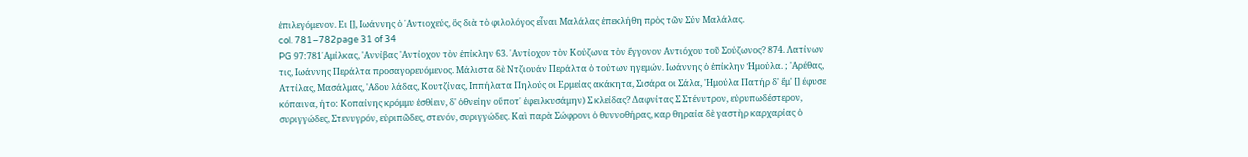ἐπιλεγόμενον. Ει [], Ιωάννης ὁ ᾿Αντιοχεύς, ὃς διὰ τὸ φιλολόγος εἶναι Μαλάλας ἐπεκλήθη πρὸς τῶν Σύν Μαλάλας.
col. 781–782page 31 of 34
PG 97:781᾿Αμίλκας, 'Αννίβας 'Αντίοχον τὸν ἐπίκλην 63. ᾿Αντίοχον τὸν Κούζωνα τὸν ἔγγονον Αντιόχου τοῦ Σούζωνος? 874. Λατίνων τις, Ιωάννης Περάλτα προσαγορευόμενος. Μάλιστα δὲ Ντζιουάν Περάλτα ὁ τούτων ηγεμών. Ιωάννης ὁ ἐπίκλην Ἡμούλα. ; 'Αρέθας, Αττίλας, Μασάλμας, 'Αδου λάδας, Κουτζίνας, Ιππήλατα Πηλούς οι Ερμείας ακάκητα, Σισάρα οι Σάλα, 'Ημούλα Πατήρ δ' ἔμ' [] έφυσε κόπαινα, ήτο: Κοπαίνης κρόμμυ ἐσθίειν, δ' ὀθνείην οὔποτ᾽ ἐφειλκυσάμην) Σ κλείδας? Δαφνίτας Σ Στένυτρον, εὐρυπωδέστερον, συριγγώδες, Στενυγρόν, εὐριπῶδες, στενόν, συριγγώδες. Καὶ παρὰ Σώφρονι ὁ θυννοθήρας, καρ θηραία δὲ γαστὴρ καρχαρίας ὁ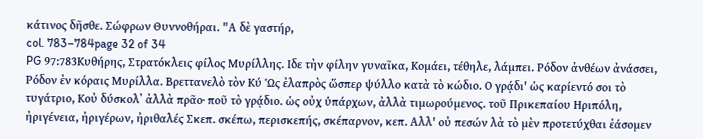κάτινος δῆσθε. Σώφρων Θυννοθήραι. "Α δὲ γαστήρ,
col. 783–784page 32 of 34
PG 97:783Κυθήρης, Στρατόκλεις φίλος Μυρίλλης. Ιδε τὴν φίλην γυναῖκα, Κομάει, τέθηλε, λάμπει. Ρόδον ἀνθέων ἀνάσσει, Ρόδον ἐν κόραις Μυρίλλα. Βρεττανελὸ τὸν Κύ Ὡς ἐλαπρὸς ὥσπερ ψύλλο κατὰ τὸ κώδιο. Ο γρᾴδι' ὡς καρίεντό σοι τὸ τυγάτριο, Κοὐ δύσκολ᾽ ἀλλὰ πρᾶο· ποῦ τὸ γρᾴδιο. ὡς οὐχ ὑπάρχων, ἀλλὰ τιμωρούμενος. τοῦ Πρικεπαίου Ηριπόλη, ἠριγένεια, ἠριγέρων, ἠριθαλές Σκεπ. σκέπω, περισκεπής, σκέπαρνον, κεπ. Αλλ' οὐ πεσών λὰ τὸ μὲν προτετύχθαι ἐάσομεν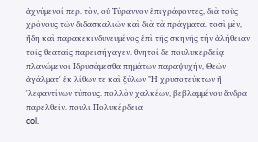ἀχνύμενοί περ. τὸν, οὐ Τύραννον ἐπιγράφοντες, διὰ τοὺς χρόνους τῶν διδασκαλιῶν καὶ διὰ τὰ πράγματα. τοσὶ μὲν, ἤδη καὶ παρακεκινδυνευμένος ἐπὶ τῆς σκηνῆς τὴν ἀλήθειαν τοῖς θεαταῖς παρεισήγαγεν. θνητοί δε πουλυκερδείᾳ πλανώμενοι Ιδρυσάμεσθα πημάτων παραψυχήν, Θεῶν ἀγάλματ' ἐκ λίθων τε καὶ ξύλων "Η χρυσοτεύκτων ἢ 'λεφαντίνων τύπους. πολλὸν χαλκέων, βεβλαμμένου ἄνδρα παρελθεῖν. πουλι Πολυκέρδεια
col.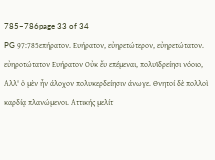785–786page 33 of 34
PG 97:785επήρατον. Ευήρατον, εὐηρετώτερον, εὐηρετώτατον. εὐηροτώτατον Ευήρατον Οὐκ ἔυ επέμεναι, πολυϊδρείησι νόοιο, Αλλ' ὁ μὲν ἦν άλοχον πολυκερδείησιν άνωγε. Θνητοί δὲ πολλοὶ καρδίᾳ πλανώμενοι. Αττικής μελίτ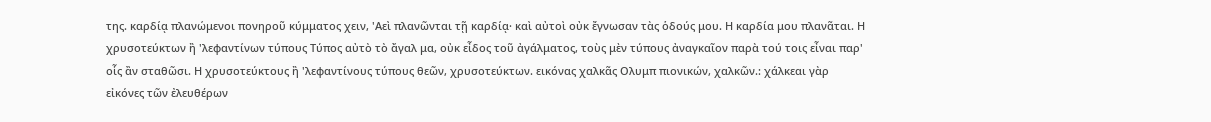της. καρδίᾳ πλανώμενοι πονηροῦ κύμματος χειν, 'Αεὶ πλανῶνται τῇ καρδίᾳ· καὶ αὐτοὶ οὐκ ἔγνωσαν τὰς ὁδούς μου. Η καρδία μου πλανᾶται. Η χρυσοτεύκτων ἢ 'λεφαντίνων τύπους Τύπος αὐτὸ τὸ ἄγαλ μα, οὐκ εἶδος τοῦ ἀγάλματος, τοὺς μὲν τύπους ἀναγκαῖον παρὰ τού τοις εἶναι παρ' οἷς ἂν σταθῶσι. Η χρυσοτεύκτους ἢ 'λεφαντίνους τύπους θεῶν, χρυσοτεύκτων. εικόνας χαλκᾶς Ολυμπ πιονικών, χαλκῶν.: χάλκεαι γὰρ εἰκόνες τῶν ἐλευθέρων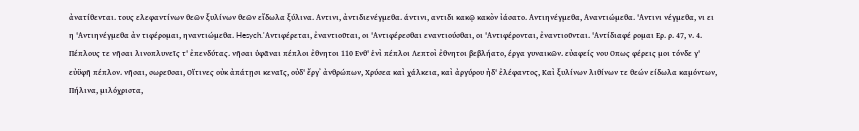ἀνατίθενται. τους ελεφαντίνων θεῶν ξυλίνων θεῶν εἴδωλα ξύλινα. Αντινι, ἀντιδιενέγμεθα. άντινι, αντιδι κακῷ κακὸν ἰάσατο. Αντιηνέγμεθα, Αναντιώμεθα. 'Αντινι νέγμεθα, νι ει η 'Αντιηνέγμεθα ἀν τιφέρομαι, ηναντιώμεθα. Hesych.'Αντιφέρεται, ἐναντιοῦται, οι 'Αντιφέρεσθαι εναντιούσθαι, οι 'Αντιφέρονται, ἐναντιοῦνται. 'Αντίδιαφέ ρομαι Ερ. ρ. 47, ν. 4. Πέπλους τε νῆσαι λινοπλυνεῖς τ' ἐπενδύτας. νῆσαι ὑφᾶναι πέπλοι ἐθνητοι 110 Ενθ' ἑνὶ πέπλοι Λεπτοὶ ἐθνητοι βεβλήατο, έργα γυναικῶν. εὐαφείς νου Οπως φέρεις μοι τόνδε γ' εὐϋφῆ πέπλον. νῆσαι, σωρεῦσαι, Οἵτινες οὐκ ἀπάτῃσι κεναῖς, οὐδ' ἔργ᾽ ἀνθρώπων, Χρύσεα καὶ χάλκεια, καὶ ἀργύρου ἠδ' ἐλέφαντος, Καὶ ξυλίνων λιθίνων τε θεών είδωλα καμόντων, Πήλινα, μιλόχριστα,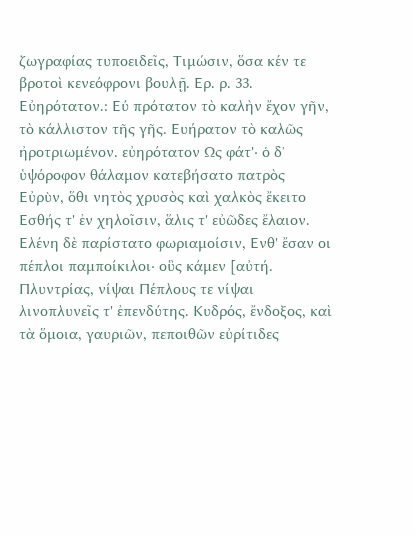ζωγραφίας τυποειδεῖς, Τιμώσιν, ὅσα κέν τε βροτοὶ κενεόφρονι βουλῇ. Ερ. ρ. 33. Εὐηρότατον.: Εύ πρότατον τὸ καλὴν ἔχον γῆν, τὸ κάλλιστον τῆς γῆς. Ευήρατον τὸ καλῶς ἠροτριωμένον. εὐηρότατον Ως φάτ'· ὁ δ᾽ ὑψόροφον θάλαμον κατεβήσατο πατρὸς Εὐρὺν, ὅθι νητὸς χρυσὸς καὶ χαλκὸς ἔκειτο Εσθής τ' ἐν χηλοῖσιν, ἅλις τ' εὐῶδες ἔλαιον. Ελένη δὲ παρίστατο φωριαμοίσιν, Ενθ' ἔσαν οι πέπλοι παμποίκιλοι· οὓς κάμεν [αὐτή. Πλυντρίας, νίψαι Πέπλους τε νίψαι λινοπλυνεῖς τ' ἐπενδύτης. Κυδρός, ἔνδοξος, καὶ τὰ ὅμοια, γαυριῶν, πεποιθῶν εὐρίτιδες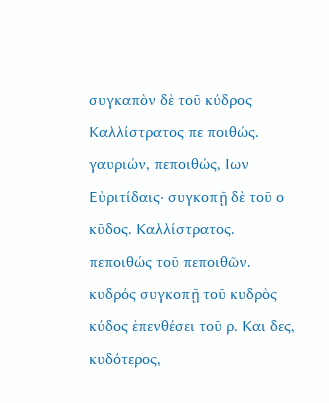συγκαπὸν δὲ τοῦ κύδρος Καλλίστρατος πε ποιθώς. γαυριών, πεποιθώς, Ιων Εὐριτίδαις· συγκοπῇ δὲ τοῦ ο κῦδος. Καλλίστρατος. πεποιθώς τοῦ πεποιθῶν. κυδρός συγκοπῇ τοῦ κυδρὸς κύδος ἐπενθέσει τοῦ ρ. Και δες, κυδότερος,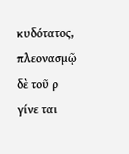κυδότατος, πλεονασμῷ δὲ τοῦ ρ γίνε ται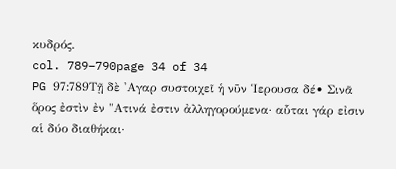κυδρός.
col. 789–790page 34 of 34
PG 97:789Τῇ δὲ 'Αγαρ συστοιχεῖ ἡ νῦν Ἱερουσα δέ• Σινᾶ ὅρος ἐστὶν ἐν "Ατινά ἐστιν ἀλληγορούμενα· αὗται γάρ εἰσιν αἱ δύο διαθήκαι·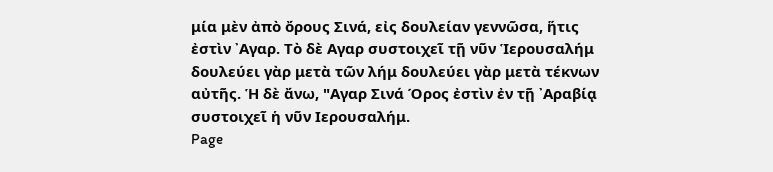μία μὲν ἀπὸ ὄρους Σινά, εἰς δουλείαν γεννῶσα, ἥτις ἐστὶν ᾿Αγαρ. Τὸ δὲ Αγαρ συστοιχεῖ τῇ νῦν Ἱερουσαλήμ δουλεύει γὰρ μετὰ τῶν λήμ δουλεύει γὰρ μετὰ τέκνων αὐτῆς. Ἡ δὲ ἄνω, "Αγαρ Σινά Όρος ἐστὶν ἐν τῇ ᾿Αραβίᾳ συστοιχεῖ ἡ νῦν Ιερουσαλήμ.
Page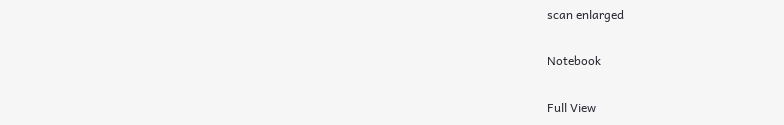scan enlarged

Notebook

Full View